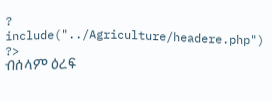? include("../Agriculture/headere.php") ?>
ብሰላም ዕረፍ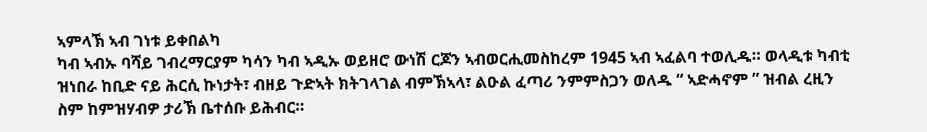ኣምላኽ ኣብ ገነቱ ይቀበልካ
ካብ ኣብኡ ባሻይ ገብረማርያም ካሳን ካብ ኣዲኡ ወይዘሮ ውነሽ ርጆን ኣብወርሒመስከረም 1945 ኣብ ኣፈልባ ተወሊዱ። ወላዲቱ ካብቲ ዝነበራ ከቢድ ናይ ሕርሲ ኩነታት፣ ብዘይ ጉድኣት ክትገላገል ብምኽኣላ፣ ልዑል ፈጣሪ ንምምስጋን ወለዱ “ ኣድሓኖም ” ዝብል ረዚን ስም ከምዝሃብዎ ታሪኽ ቤተሰቡ ይሕብር።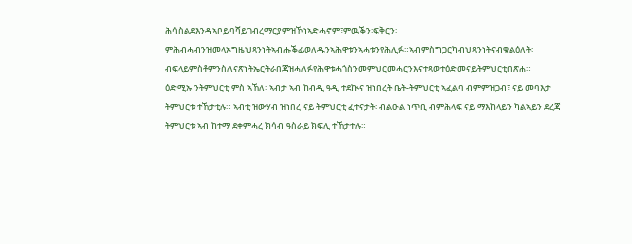ሕሳስልደእንዳኣቦይባሻይገብረማርያምዝኾነኣድሓኖም፣ምዉቕን፡ፍቅርን፡ምሕብሓብንዝመላኦግዜህጻንነትኣብሑቕፊወለዱንኣሕዋቱንኣሓቱንየሕሊፉ።ኣብምስግጋርካብህጻንነትናብቁልዕለት፡ብፍላይምስቶምንስለናጽነትኤርትራበጃዝሓለፉየሕዋቱሓጎስንመምህርመሓርንእናተጻወተዕድመናይትምህርቲበጽሐ።
ዕድሚኡ ንትምህርቲ ምስ ኣኸለ፡ ኣብታ ኣብ ከብዲ ዓዲ ተደኲና ዝነበረት ቤት-ትምህርቲ ኣፈልባ ብምምዝጋብ፣ ናይ መባእታ ትምህርቱ ተኸታቲሉ። ኣብቲ ዝውሃብ ዝነበረ ናይ ትምህርቲ ፈተናታት፡ ብልዑል ነጥቢ ብምሕላፍ ናይ ማእከላይን ካልኣይን ደረጃ ትምህርቱ ኣብ ከተማ ደቀምሓረ ክሳብ ዓስራይ ክፍሊ ተኸታተሉ።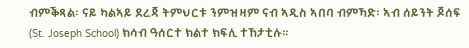ብምቕጻል፡ ናይ ካልኣይ ደረጃ ትምህርቱ ንምዝዛም ናብ ኣዲስ ኣበባ ብምኻድ፡ ኣብ ሰይንት ጆሰፍ (St. Joseph School) ክሳብ ዓሰርተ ክልተ ክፍሊ ተኸታቲሉ።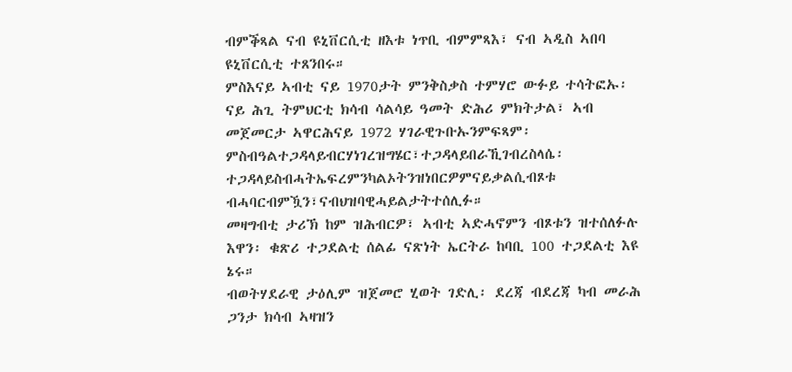ብምቕጻል ናብ ዩኒቨርሲቲ ዘእቱ ነጥቢ ብምምጻእ፣ ናብ ኣዲስ ኣበባ ዩኒቨርሲቲ ተጸንበሩ።
ምስእናይ ኣብቲ ናይ 1970ታት ምንቅስቃስ ተምሃሮ ውፉይ ተሳትፎኡ፡ ናይ ሕጊ ትምህርቲ ክሳብ ሳልሳይ ዓመት ድሕሪ ምክትታል፣ ኣብ መጀመርታ ኣዋርሕናይ 1972 ሃገራዊጉቡኡንምፍጻም፡ምስብዓልተጋዳላይብርሃነገረዝግሄር፣ተጋዳላይበራኺገብረስላሴ፡ተጋዳላይስብሓትኤፍረምንካልኦትንዝነበርዎምናይቃልሲብጾቱ ብሓባርብምዃን፣ናብህዝባዊሓይልታትተሰሊፉ።
መዛግብቲ ታሪኽ ከም ዝሕብርዎ፣ ኣብቲ ኣድሓኖምን ብጾቱን ዝተሰለፉሉ እዋን፡ ቁጽሪ ተጋደልቲ ሰልፊ ናጽነት ኤርትራ ከባቢ 100 ተጋደልቲ እዩ ኔሩ።
ብወትሃደራዊ ታዕሊም ዝጀመሮ ሂወት ገድሊ፡ ደረጃ ብደረጃ ካብ መራሕ ጋንታ ክሳብ ኣዛዝን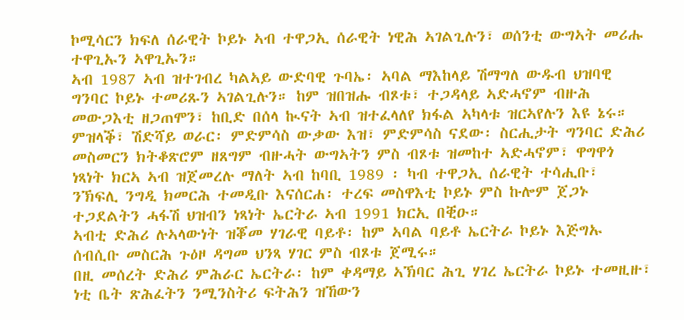ኮሚሳርን ክፍለ ሰራዊት ኮይኑ ኣብ ተዋጋኢ ሰራዊት ነዊሕ ኣገልጊሉን፣ ወሰንቲ ውግኣት መሪሑ ተዋጊኡን ኣዋጊኡን።
ኣብ 1987 ኣብ ዝተገብረ ካልኣይ ውድባዊ ጉባኤ፡ ኣባል ማእከላይ ሽማግለ ውዱብ ህዝባዊ ግንባር ኮይኑ ተመሪጹን ኣገልጊሉን። ከም ዝበዝሑ ብጾቱ፣ ተጋዳላይ ኣድሓኖም ብዙሕ መውጋእቲ ዘጋጠሞን፣ ከቢድ በሰላ ኲናት ኣብ ዝተፈላለየ ክፋል ኣካላቱ ዝርኣየሉን እዩ ኔሩ።
ምዝላቕ፣ ሽድሻይ ወራር፡ ምድምሳስ ውቃው እዝ፣ ምድምሳስ ናደው፡ ስርሒታት ግንባር ድሕሪ መስመርን ክትቆጽሮም ዘጸግም ብዙሓት ውግኣትን ምስ ብጾቱ ዝመከተ ኣድሓኖም፣ ዋግዋጎ ነጻነት ክርኣ ኣብ ዝጀመረሉ ማለት ኣብ ከባቢ 1989 ፡ ካብ ተዋጋኢ ሰራዊት ተሳሒቡ፣ ንኽፍሊ ንግዲ ክመርሕ ተመዲቡ እናሰርሐ፡ ተረፍ መስዋእቲ ኮይኑ ምስ ኩሎም ጀጋኑ ተጋደልትን ሓፋሽ ህዝብን ነጻነት ኤርትራ ኣብ 1991 ክርኢ በቒዑ።
ኣብቲ ድሕሪ ሉኣላውነት ዝቖመ ሃገራዊ ባይቶ፡ ከም ኣባል ባይቶ ኤርትራ ኮይኑ እጅግኡ ሰብሲቡ መስርሕ ጉዕዞ ዳግመ ህንጻ ሃገር ምስ ብጾቱ ጀሚሩ።
በዚ መሰረት ድሕሪ ምሕራር ኤርትራ፡ ከም ቀዳማይ ኣኽባር ሕጊ ሃገረ ኤርትራ ኮይኑ ተመዚዙ፣ ነቲ ቤት ጽሕፈትን ንሚንስትሪ ፍትሕን ዝኸውን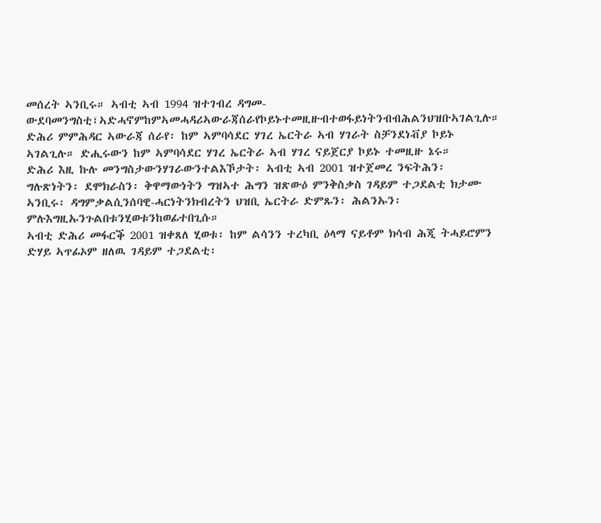መሰረት ኣንቢሩ። ኣብቲ ኣብ 1994 ዝተገብረ ዳግመ-ውደባመንግስቲ፣ኣድሓኖምከምኣመሓዳሪኣውራጃሰራየኮይኑተመዚዙብተወፋይነትንብብሕልንህዝቡኣገልጊሉ።
ድሕሪ ምምሕዳር ኣውራጃ ሰራየ፡ ከም ኣምባሳደር ሃገረ ኤርትራ ኣብ ሃገራት ስቻንደነቭያ ኮይኑ ኣገልጊሉ። ድሒሩውን ከም ኣምባሳደር ሃገረ ኤርትራ ኣብ ሃገረ ናይጀርያ ኮይኑ ተመዚዙ ኔሩ።
ድሕሪ እዚ ኩሉ መንግስታውንሃገራውንተልእኾታት፡ ኣብቲ ኣብ 2001 ዝተጀመረ ንፍትሕን፡ ግሉጽነትን፡ ደሞክራስን፡ ቅዋማውነትን ግዝኣተ ሕግን ዝጽውዕ ምንቅስቃስ ገዳይም ተጋደልቲ ክታሙ ኣንቢሩ፡ ዳግምቃልሲንሰባዊ-ሓርነትንክብረትን ህዝቢ ኤርትራ ድምጹን፡ ሕልንኡን፡ ምሉእግዚኡንጉልበቱንሂወቱንከወፊተበጊሱ።
ኣብቲ ድሕሪ መፋርቕ 2001 ዝቀጸለ ሂወቱ፡ ከም ልሳንን ተረካቢ ዕላማ ናይቶም ክሳብ ሕጂ ትሓይሮምን ድሃይ ኣጥፊኦም ዘለዉ ገዳይም ተጋደልቲ፡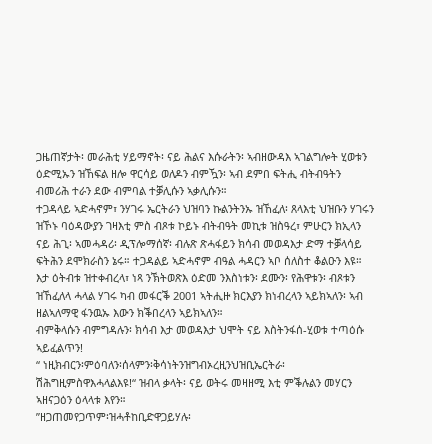ጋዜጠኛታት፡ መራሕቲ ሃይማኖት፡ ናይ ሕልና እሱራትን፡ ኣብዘውዳእ ኣገልግሎት ሂወቱን ዕድሚኡን ዝኸፍል ዘሎ ዋርሳይ ወለዶን ብምዃን፡ ኣብ ደምበ ፍትሒ ብትብዓትን ብመሪሕ ተራን ደው ብምባል ተቓሊሱን ኣቃሊሱን።
ተጋዳላይ ኣድሓኖም፣ ንሃገሩ ኤርትራን ህዝባን ኩልንትንኡ ዝኸፈለ፡ ጸላእቲ ህዝቡን ሃገሩን ዝኾኑ ባዕዳውያን ገዛእቲ ምስ ብጾቱ ኮይኑ ብትብዓት መኪቱ ዝስዓረ፣ ምሁርን ክኢላን ናይ ሕጊ፡ ኣመሓዳሪ፡ ዲፕሎማሰኛ፡ ብሉጽ ጽሓፋይን ክሳብ መወዳእታ ድማ ተቓላሳይ ፍትሕን ደሞክራስን ኔሩ። ተጋዳልይ ኣድሓኖም ብዓል ሓዳርን ኣቦ ሰለስተ ቆልዑን እዩ።
እታ ዕትብቱ ዝተቀብረላ፣ ነጻ ንኽትወጽእ ዕድመ ንእስነቱን፡ ደሙን፡ የሕዋቱን፡ ብጾቱን ዝኸፈለላ ሓላል ሃገሩ ካብ መፋርቕ 2001 ኣትሒዙ ክርእያን ክነብረላን ኣይክኣለን፡ ኣብ ዘልኣለማዊ ፋንዉኡ እውን ክቕበረላን ኣይክኣለን።
ብምቅላሱን ብምግዳሉን፡ ክሳብ እታ መወዳእታ ህሞት ናይ እስትንፋሰ-ሂወቱ ተጣዕሱ ኣይፈልጥን!
“ ነዚክብርን፡ምዕባለን፡ሰላምን፡ቅሳነትንዝግብኦረዚንህዝቢኤርትራ፡ሽሕግዚምስዋእሓላልእዩ!“ ዝብላ ቃላት፡ ናይ ወትሩ መዛዘሚ እቲ ምቕሉልን መሃርን ኣዘናጋዕን ዕላላቱ እየን።
”ዘጋጠመየጋጥም፡ዝሓቶከቢድዋጋይሃሉ፡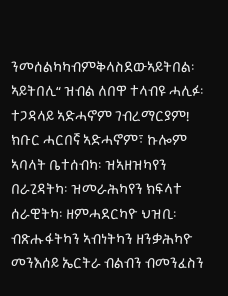ንመሰልካካብምቅላስደውኣይትበል፡ኣይትበሊ“ ዝብል ለበዋ ተላብዩ ሓሊፉ፡ ተጋዳላይ ኣድሓኖም ገብረማርያም!
ክቡር ሓርበኛ ኣድሓኖም፣ ኩሎም ኣባላት ቤተሰብካ፡ ዝኣዘዝካየን በራጊዳትካ፡ ዝመራሕካየን ክፍላተ ሰራዊትካ፡ ዘምሓደርካዮ ህዝቢ፡ ብጽሑፋትካን ኣብነትካን ዘንቃሕካዮ መንእሰይ ኤርትራ ብልብን ብመንፈስን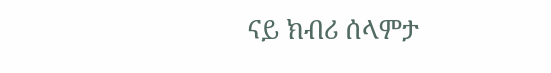ናይ ክብሪ ሰላምታ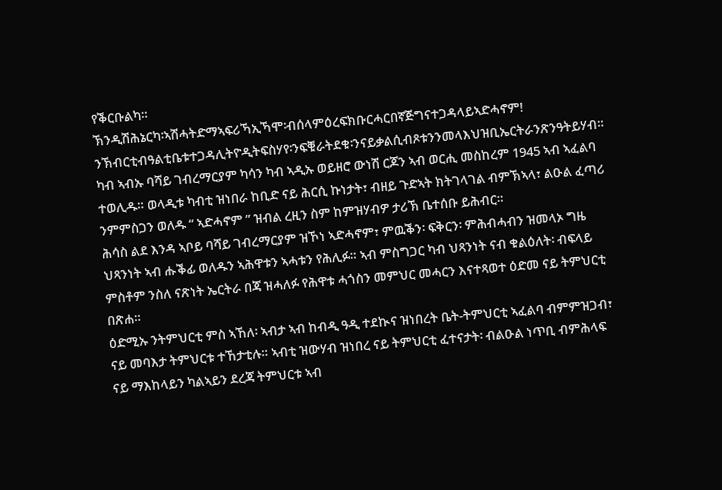የቕርቡልካ።
ኽንዲሽሕኔርካ፡ኣሽሓትድማኣፍሪኻኢኻሞ፡ብሰላምዕረፍክቡርሓርበኛጅግናተጋዳላይኣድሓኖም!
ንኽብርቲብዓልቲቤቱተጋዳሊትዮዲትፍስሃየ፡ንፍቑራትደቁ፡ንናይቃልሲብጾቱንንመላእህዝቢኤርትራንጽንዓትይሃብ።
ካብ ኣብኡ ባሻይ ገብረማርያም ካሳን ካብ ኣዲኡ ወይዘሮ ውነሽ ርጆን ኣብ ወርሒ መስከረም 1945 ኣብ ኣፈልባ
ተወሊዱ። ወላዲቱ ካብቲ ዝነበራ ከቢድ ናይ ሕርሲ ኩነታት፣ ብዘይ ጉድኣት ክትገላገል ብምኽኣላ፣ ልዑል ፈጣሪ
ንምምስጋን ወለዱ “ ኣድሓኖም ” ዝብል ረዚን ስም ከምዝሃብዎ ታሪኽ ቤተሰቡ ይሕብር።
ሕሳስ ልደ እንዳ ኣቦይ ባሻይ ገብረማርያም ዝኾነ ኣድሓኖም፣ ምዉቕን፡ ፍቅርን፡ ምሕብሓብን ዝመላኦ ግዜ
ህጻንነት ኣብ ሑቕፊ ወለዱን ኣሕዋቱን ኣሓቱን የሕሊፉ። ኣብ ምስግጋር ካብ ህጻንነት ናብ ቁልዕለት፡ ብፍላይ
ምስቶም ንስለ ናጽነት ኤርትራ በጃ ዝሓለፉ የሕዋቱ ሓጎስን መምህር መሓርን እናተጻወተ ዕድመ ናይ ትምህርቲ
በጽሐ።
ዕድሚኡ ንትምህርቲ ምስ ኣኸለ፡ ኣብታ ኣብ ከብዲ ዓዲ ተደኲና ዝነበረት ቤት-ትምህርቲ ኣፈልባ ብምምዝጋብ፣
ናይ መባእታ ትምህርቱ ተኸታቲሉ። ኣብቲ ዝውሃብ ዝነበረ ናይ ትምህርቲ ፈተናታት፡ ብልዑል ነጥቢ ብምሕላፍ
ናይ ማእከላይን ካልኣይን ደረጃ ትምህርቱ ኣብ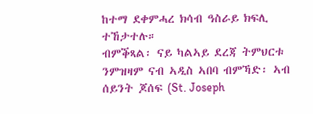ከተማ ደቀምሓረ ክሳብ ዓስራይ ክፍሊ ተኸታተሉ።
ብምቕጻል፡ ናይ ካልኣይ ደረጃ ትምህርቱ ንምዝዛም ናብ ኣዲስ ኣበባ ብምኻድ፡ ኣብ ሰይንት ጆሰፍ (St. Joseph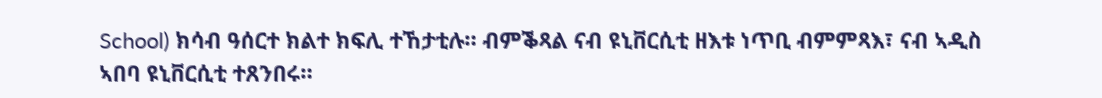School) ክሳብ ዓሰርተ ክልተ ክፍሊ ተኸታቲሉ። ብምቕጻል ናብ ዩኒቨርሲቲ ዘእቱ ነጥቢ ብምምጻእ፣ ናብ ኣዲስ
ኣበባ ዩኒቨርሲቲ ተጸንበሩ።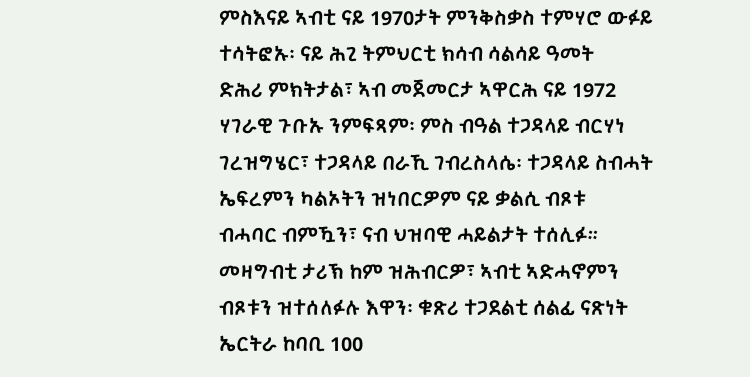ምስእናይ ኣብቲ ናይ 1970ታት ምንቅስቃስ ተምሃሮ ውፉይ ተሳትፎኡ፡ ናይ ሕጊ ትምህርቲ ክሳብ ሳልሳይ ዓመት
ድሕሪ ምክትታል፣ ኣብ መጀመርታ ኣዋርሕ ናይ 1972 ሃገራዊ ጉቡኡ ንምፍጻም፡ ምስ ብዓል ተጋዳላይ ብርሃነ
ገረዝግሄር፣ ተጋዳላይ በራኺ ገብረስላሴ፡ ተጋዳላይ ስብሓት ኤፍረምን ካልኦትን ዝነበርዎም ናይ ቃልሲ ብጾቱ
ብሓባር ብምዃን፣ ናብ ህዝባዊ ሓይልታት ተሰሊፉ።
መዛግብቲ ታሪኽ ከም ዝሕብርዎ፣ ኣብቲ ኣድሓኖምን ብጾቱን ዝተሰለፉሉ እዋን፡ ቁጽሪ ተጋደልቲ ሰልፊ ናጽነት
ኤርትራ ከባቢ 100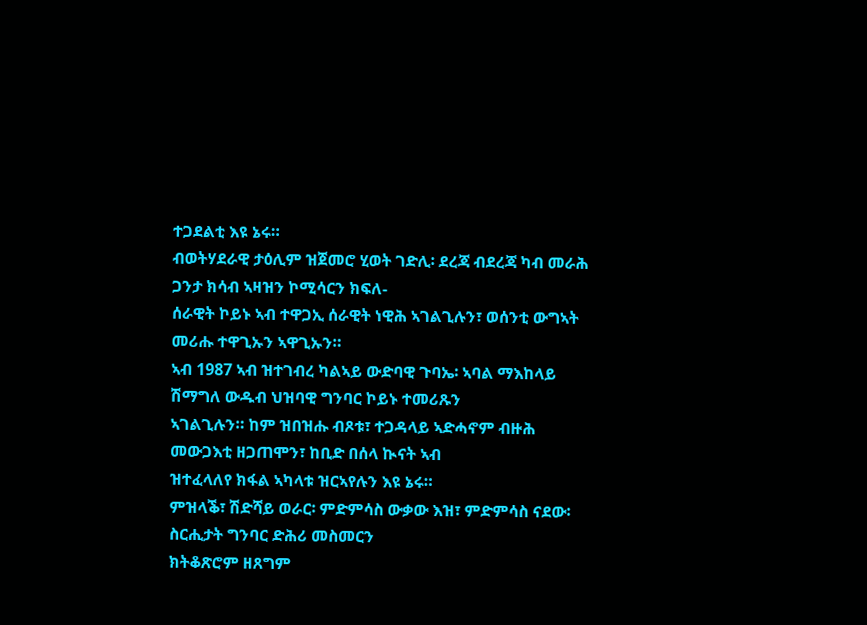ተጋደልቲ እዩ ኔሩ።
ብወትሃደራዊ ታዕሊም ዝጀመሮ ሂወት ገድሊ፡ ደረጃ ብደረጃ ካብ መራሕ ጋንታ ክሳብ ኣዛዝን ኮሚሳርን ክፍለ-
ሰራዊት ኮይኑ ኣብ ተዋጋኢ ሰራዊት ነዊሕ ኣገልጊሉን፣ ወሰንቲ ውግኣት መሪሑ ተዋጊኡን ኣዋጊኡን።
ኣብ 1987 ኣብ ዝተገብረ ካልኣይ ውድባዊ ጉባኤ፡ ኣባል ማእከላይ ሽማግለ ውዱብ ህዝባዊ ግንባር ኮይኑ ተመሪጹን
ኣገልጊሉን። ከም ዝበዝሑ ብጾቱ፣ ተጋዳላይ ኣድሓኖም ብዙሕ መውጋእቲ ዘጋጠሞን፣ ከቢድ በሰላ ኲናት ኣብ
ዝተፈላለየ ክፋል ኣካላቱ ዝርኣየሉን እዩ ኔሩ።
ምዝላቕ፣ ሽድሻይ ወራር፡ ምድምሳስ ውቃው እዝ፣ ምድምሳስ ናደው፡ ስርሒታት ግንባር ድሕሪ መስመርን
ክትቆጽሮም ዘጸግም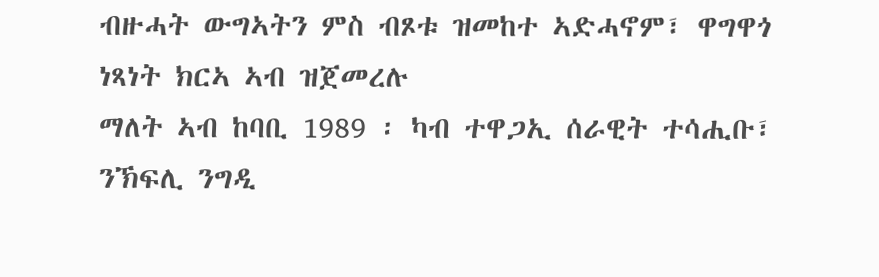ብዙሓት ውግኣትን ምስ ብጾቱ ዝመከተ ኣድሓኖም፣ ዋግዋጎ ነጻነት ክርኣ ኣብ ዝጀመረሉ
ማለት ኣብ ከባቢ 1989 ፡ ካብ ተዋጋኢ ሰራዊት ተሳሒቡ፣ ንኽፍሊ ንግዲ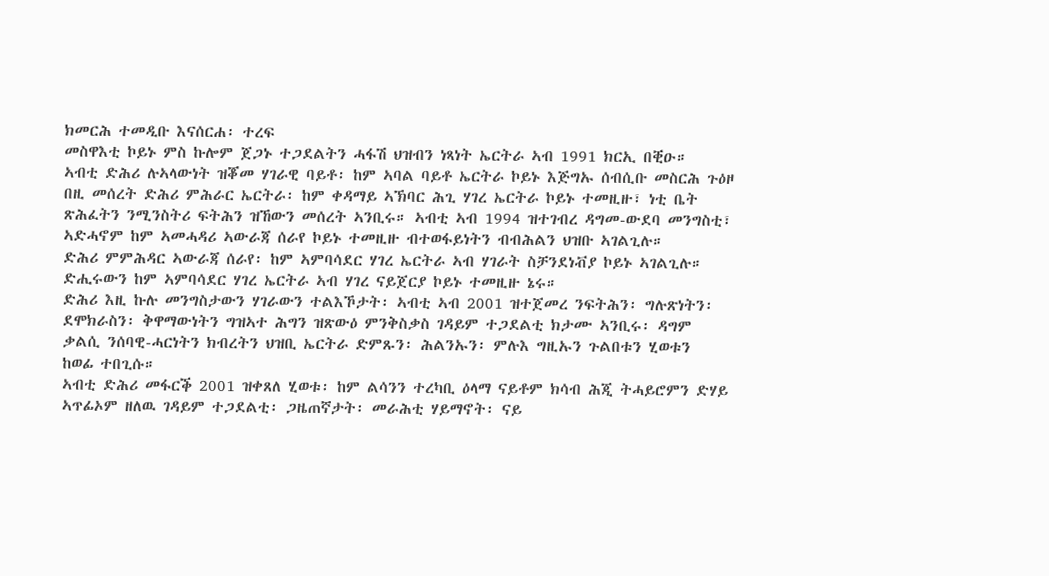ክመርሕ ተመዲቡ እናሰርሐ፡ ተረፍ
መስዋእቲ ኮይኑ ምስ ኩሎም ጀጋኑ ተጋደልትን ሓፋሽ ህዝብን ነጻነት ኤርትራ ኣብ 1991 ክርኢ በቒዑ።
ኣብቲ ድሕሪ ሉኣላውነት ዝቖመ ሃገራዊ ባይቶ፡ ከም ኣባል ባይቶ ኤርትራ ኮይኑ እጅግኡ ሰብሲቡ መስርሕ ጉዕዞ
በዚ መሰረት ድሕሪ ምሕራር ኤርትራ፡ ከም ቀዳማይ ኣኽባር ሕጊ ሃገረ ኤርትራ ኮይኑ ተመዚዙ፣ ነቲ ቤት
ጽሕፈትን ንሚንስትሪ ፍትሕን ዝኸውን መሰረት ኣንቢሩ። ኣብቲ ኣብ 1994 ዝተገብረ ዳግመ-ውደባ መንግስቲ፣
ኣድሓኖም ከም ኣመሓዳሪ ኣውራጃ ሰራየ ኮይኑ ተመዚዙ ብተወፋይነትን ብብሕልን ህዝቡ ኣገልጊሉ።
ድሕሪ ምምሕዳር ኣውራጃ ሰራየ፡ ከም ኣምባሳደር ሃገረ ኤርትራ ኣብ ሃገራት ስቻንደነቭያ ኮይኑ ኣገልጊሉ።
ድሒሩውን ከም ኣምባሳደር ሃገረ ኤርትራ ኣብ ሃገረ ናይጀርያ ኮይኑ ተመዚዙ ኔሩ።
ድሕሪ እዚ ኩሉ መንግስታውን ሃገራውን ተልእኾታት፡ ኣብቲ ኣብ 2001 ዝተጀመረ ንፍትሕን፡ ግሉጽነትን፡
ደሞክራስን፡ ቅዋማውነትን ግዝኣተ ሕግን ዝጽውዕ ምንቅስቃስ ገዳይም ተጋደልቲ ክታሙ ኣንቢሩ፡ ዳግም
ቃልሲ ንሰባዊ-ሓርነትን ክብረትን ህዝቢ ኤርትራ ድምጹን፡ ሕልንኡን፡ ምሉእ ግዚኡን ጉልበቱን ሂወቱን
ከወፊ ተበጊሱ።
ኣብቲ ድሕሪ መፋርቕ 2001 ዝቀጸለ ሂወቱ፡ ከም ልሳንን ተረካቢ ዕላማ ናይቶም ክሳብ ሕጂ ትሓይሮምን ድሃይ
ኣጥፊኦም ዘለዉ ገዳይም ተጋደልቲ፡ ጋዜጠኛታት፡ መራሕቲ ሃይማኖት፡ ናይ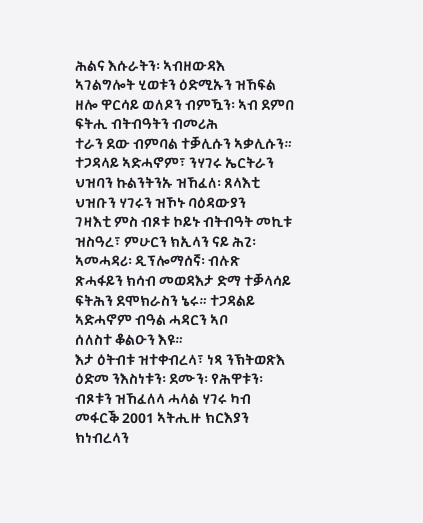ሕልና እሱራትን፡ ኣብዘውዳእ
ኣገልግሎት ሂወቱን ዕድሚኡን ዝኸፍል ዘሎ ዋርሳይ ወለዶን ብምዃን፡ ኣብ ደምበ ፍትሒ ብትብዓትን ብመሪሕ
ተራን ደው ብምባል ተቓሊሱን ኣቃሊሱን።
ተጋዳላይ ኣድሓኖም፣ ንሃገሩ ኤርትራን ህዝባን ኩልንትንኡ ዝኸፈለ፡ ጸላእቲ ህዝቡን ሃገሩን ዝኾኑ ባዕዳውያን
ገዛእቲ ምስ ብጾቱ ኮይኑ ብትብዓት መኪቱ ዝስዓረ፣ ምሁርን ክኢላን ናይ ሕጊ፡ ኣመሓዳሪ፡ ዲፕሎማሰኛ፡ ብሉጽ
ጽሓፋይን ክሳብ መወዳእታ ድማ ተቓላሳይ ፍትሕን ደሞክራስን ኔሩ። ተጋዳልይ ኣድሓኖም ብዓል ሓዳርን ኣቦ
ሰለስተ ቆልዑን እዩ።
እታ ዕትብቱ ዝተቀብረላ፣ ነጻ ንኽትወጽእ ዕድመ ንእስነቱን፡ ደሙን፡ የሕዋቱን፡ ብጾቱን ዝኸፈለላ ሓላል ሃገሩ ካብ
መፋርቕ 2001 ኣትሒዙ ክርእያን ክነብረላን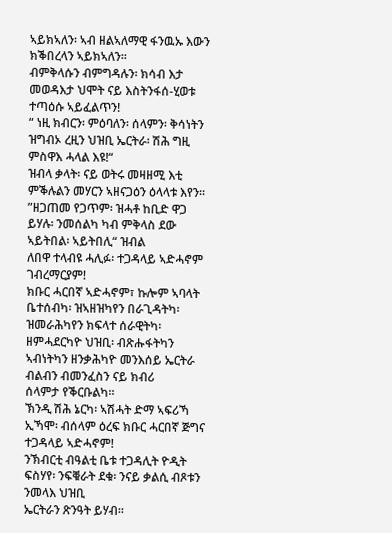ኣይክኣለን፡ ኣብ ዘልኣለማዊ ፋንዉኡ እውን ክቕበረላን ኣይክኣለን።
ብምቅላሱን ብምግዳሉን፡ ክሳብ እታ መወዳእታ ህሞት ናይ እስትንፋሰ-ሂወቱ ተጣዕሱ ኣይፈልጥን!
“ ነዚ ክብርን፡ ምዕባለን፡ ሰላምን፡ ቅሳነትን ዝግብኦ ረዚን ህዝቢ ኤርትራ፡ ሽሕ ግዚ ምስዋእ ሓላል እዩ!“
ዝብላ ቃላት፡ ናይ ወትሩ መዛዘሚ እቲ ምቕሉልን መሃርን ኣዘናጋዕን ዕላላቱ እየን።
”ዘጋጠመ የጋጥም፡ ዝሓቶ ከቢድ ዋጋ ይሃሉ፡ ንመሰልካ ካብ ምቅላስ ደው ኣይትበል፡ ኣይትበሊ“ ዝብል
ለበዋ ተላብዩ ሓሊፉ፡ ተጋዳላይ ኣድሓኖም ገብረማርያም!
ክቡር ሓርበኛ ኣድሓኖም፣ ኩሎም ኣባላት ቤተሰብካ፡ ዝኣዘዝካየን በራጊዳትካ፡ ዝመራሕካየን ክፍላተ ሰራዊትካ፡
ዘምሓደርካዮ ህዝቢ፡ ብጽሑፋትካን ኣብነትካን ዘንቃሕካዮ መንእሰይ ኤርትራ ብልብን ብመንፈስን ናይ ክብሪ
ሰላምታ የቕርቡልካ።
ኽንዲ ሽሕ ኔርካ፡ ኣሽሓት ድማ ኣፍሪኻ ኢኻሞ፡ ብሰላም ዕረፍ ክቡር ሓርበኛ ጅግና ተጋዳላይ ኣድሓኖም!
ንኽብርቲ ብዓልቲ ቤቱ ተጋዳሊት ዮዲት ፍስሃየ፡ ንፍቑራት ደቁ፡ ንናይ ቃልሲ ብጾቱን ንመላእ ህዝቢ
ኤርትራን ጽንዓት ይሃብ።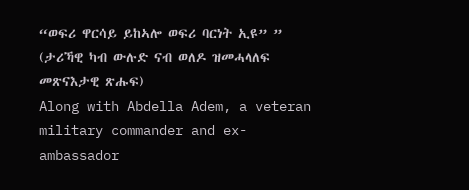“ወፍሪ ዋርሳይ ይከኣሎ ወፍሪ ባርነት ኢዩ” ” (ታሪኻዊ ካብ ውሉድ ናብ ወለዶ ዝመሓላለፍ መጽናእታዊ ጽሑፍ)
Along with Abdella Adem, a veteran military commander and ex-ambassador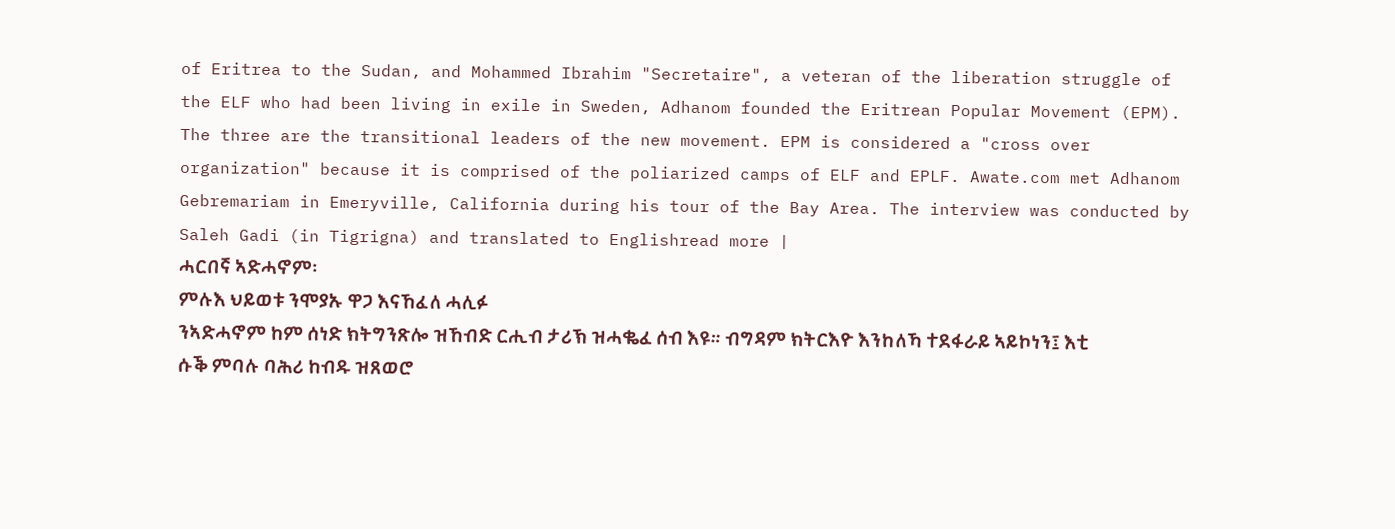of Eritrea to the Sudan, and Mohammed Ibrahim "Secretaire", a veteran of the liberation struggle of the ELF who had been living in exile in Sweden, Adhanom founded the Eritrean Popular Movement (EPM). The three are the transitional leaders of the new movement. EPM is considered a "cross over organization" because it is comprised of the poliarized camps of ELF and EPLF. Awate.com met Adhanom Gebremariam in Emeryville, California during his tour of the Bay Area. The interview was conducted by Saleh Gadi (in Tigrigna) and translated to Englishread more |
ሓርበኛ ኣድሓኖም፡
ምሉእ ህይወቱ ንሞያኡ ዋጋ እናኸፈለ ሓሊፉ
ንኣድሓኖም ከም ሰነድ ክትግንጽሎ ዝኸብድ ርሒብ ታሪኽ ዝሓቈፈ ሰብ እዩ። ብግዳም ክትርእዮ እንከለኻ ተደፋራይ ኣይኮነን፤ እቲ ሱቕ ምባሉ ባሕሪ ከብዱ ዝጸወሮ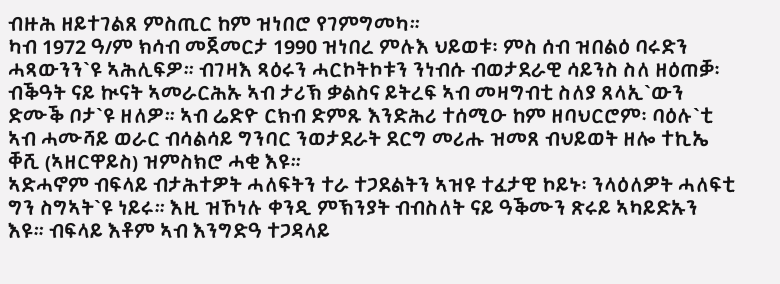ብዙሕ ዘይተገልጸ ምስጢር ከም ዝነበሮ የገምግመካ።
ካብ 1972 ዓ/ም ክሳብ መጀመርታ 1990 ዝነበረ ምሉእ ህይወቱ፡ ምስ ሰብ ዝበልዕ ባሩድን ሓጻውንን`ዩ ኣሕሊፍዎ። ብገዛእ ጻዕሩን ሓርኮትኮቱን ንነብሱ ብወታደራዊ ሳይንስ ስለ ዘዕጠቓ፡ ብቕዓት ናይ ኲናት ኣመራርሕኡ ኣብ ታሪኽ ቃልስና ይትረፍ ኣብ መዛግብቲ ስለያ ጸላኢ`ውን ድሙቕ ቦታ`ዩ ዘለዎ። ኣብ ሬድዮ ርክብ ድምጹ እንድሕሪ ተሰሚዑ ከም ዘባህርሮም፡ ባዕሉ`ቲ ኣብ ሓሙሻይ ወራር ብሳልሳይ ግንባር ንወታደራት ደርግ መሪሑ ዝመጸ ብህይወት ዘሎ ተኪኤ ቐሺ (ኣዘርዋይስ) ዝምስክሮ ሓቂ እዩ።
ኣድሓኖም ብፍላይ ብታሕተዎት ሓለፍትን ተራ ተጋደልትን ኣዝዩ ተፈታዊ ኮይኑ፡ ንላዕለዎት ሓለፍቲ ግን ስግኣት`ዩ ነይሩ። እዚ ዝኾነሉ ቀንዲ ምኽንያት ብብስለት ናይ ዓቕሙን ጽሩይ ኣካይድኡን እዩ። ብፍላይ እቶም ኣብ እንግድዓ ተጋዳላይ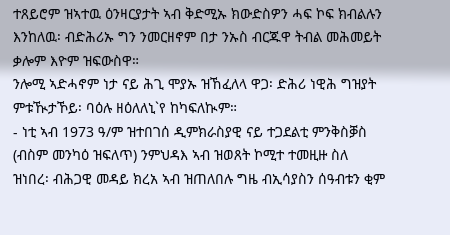ተጸይሮም ዝኣተዉ ዕንዛርያታት ኣብ ቅድሚኡ ክውድስዎን ሓፍ ኮፍ ክብልሉን እንከለዉ፡ ብድሕሪኡ ግን ንመርዘኖም በታ ንኡስ ብርጁዋ ትብል መሕመይት ቃሎም እዮም ዝፍውስዋ።
ንሎሚ ኣድሓኖም ነታ ናይ ሕጊ ሞያኡ ዝኸፈለላ ዋጋ፡ ድሕሪ ነዊሕ ግዝያት ምቱዂታኾይ፡ ባዕሉ ዘዕለለኒ`የ ከካፍለኲም።
- ነቲ ኣብ 1973 ዓ/ም ዝተበገሰ ዲምክራስያዊ ናይ ተጋደልቲ ምንቅስቓስ (ብስም መንካዕ ዝፍለጥ) ንምህዳእ ኣብ ዝወጸት ኮሚተ ተመዚዙ ስለ ዝነበረ፡ ብሕጋዊ መዳይ ክረአ ኣብ ዝጠለበሉ ግዜ ብኢሳያስን ሰዓብቱን ቂም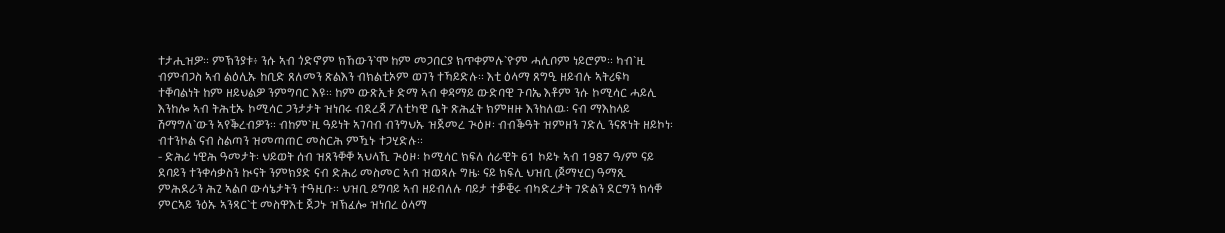ተታሒዝዎ። ምኽንያቱ፥ ንሱ ኣብ ጎድኖም ክኸውን`ሞ ከም መጋበርያ ክጥቀምሉ`ዮም ሓሲቦም ነይሮም። ካብ`ዚ ብምብጋስ ኣብ ልዕሊኡ ከቢድ ጸለመን ጽልእን ብክልቲኦም ወገን ተኻይድሉ። እቲ ዕላማ ጸግዒ ዘይብሉ ኣትሪፍካ ተቐባልነት ከም ዘይህልዎ ንምግባር እዩ። ከም ውጽኢቱ ድማ ኣብ ቀዳማይ ውድባዊ ጉባኤ እቶም ንሱ ኮሚሳር ሓይሊ እንከሎ ኣብ ትሕቲኡ ኮሚሳር ጋንታታት ዝነበሩ ብደረጃ ፖለቲካዊ ቤት ጽሕፈት ክምዘዙ እንከለዉ፡ ናብ ማእከላይ ሽማግለ`ውን ኣየቕረብዎን። ብከም`ዚ ዓይነት ኣገባብ ብንግህኡ ዝጀመረ ጒዕዞ፡ ብብቕዓት ዝምዘን ገድሊ ንናጽነት ዘይኮነ፡ ብተንኮል ናብ ስልጣን ዝመጣጠር መስርሕ ምዃኑ ተጋሂድሉ።
- ድሕሪ ነዊሕ ዓመታት፡ ህይወት ሰብ ዝጸንቐቐ ኣህላኺ ጒዕዞ፡ ኮሚሳር ክፍለ ሰራዊት 61 ኮይኑ ኣብ 1987 ዓ/ም ናይ ደባይን ተንቀሳቃስን ኲናት ንምክያድ ናብ ድሕሪ መስመር ኣብ ዝወጻሉ ግዜ፡ ናይ ክፍሊ ህዝቢ (ጆማሂር) ዓማጺ ምሕደራን ሕጊ ኣልቦ ውሳኔታትን ተዓዚቡ። ህዝቢ ይግባይ ኣብ ዘይብለሉ ባይታ ተቓቒሩ ብካድረታት ገድልን ደርግን ክሳቐ ምርኣይ ንዕኡ ኣንጻር`ቲ መስዋእቲ ጀጋኑ ዝኽፈሎ ዝነበረ ዕላማ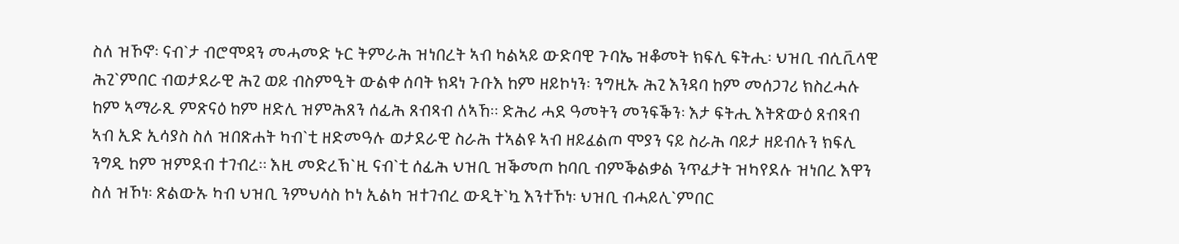ስለ ዝኾኖ፡ ናብ`ታ ብሮሞዳን መሓመድ ኑር ትምራሕ ዝነበረት ኣብ ካልኣይ ውድባዊ ጉባኤ ዝቆመት ክፍሊ ፍትሒ፡ ህዝቢ ብሲቪላዊ ሕጊ`ምበር ብወታደራዊ ሕጊ ወይ ብስምዒት ውልቀ ሰባት ክዳነ ጉቡእ ከም ዘይኮነን፡ ንግዚኡ ሕጊ እንዳባ ከም መሰጋገሪ ክስረሓሉ ከም ኣማራጺ ምጽናዕ ከም ዘድሊ ዝምሕጸን ሰፊሕ ጸብጻብ ለኣኸ። ድሕሪ ሓደ ዓመትን መንፍቕን፡ እታ ፍትሒ እትጽውዕ ጸብጻብ ኣብ ኢድ ኢሳያስ ስለ ዝበጽሐት ካብ`ቲ ዘድመዓሉ ወታደራዊ ስራሕ ተኣልዩ ኣብ ዘይፈልጦ ሞያን ናይ ስራሕ ባይታ ዘይብሉን ክፍሊ ንግዲ ከም ዝምደብ ተገብረ። እዚ መድረኽ`ዚ ናብ`ቲ ሰፊሕ ህዝቢ ዝቕመጦ ከባቢ ብምቕልቃል ንጥፈታት ዝካየደሉ ዝነበረ እዋን ስለ ዝኾነ፡ ጽልውኡ ካብ ህዝቢ ንምህሳስ ኮነ ኢልካ ዝተገብረ ውዲት`ኳ እንተኾነ፡ ህዝቢ ብሓይሊ`ምበር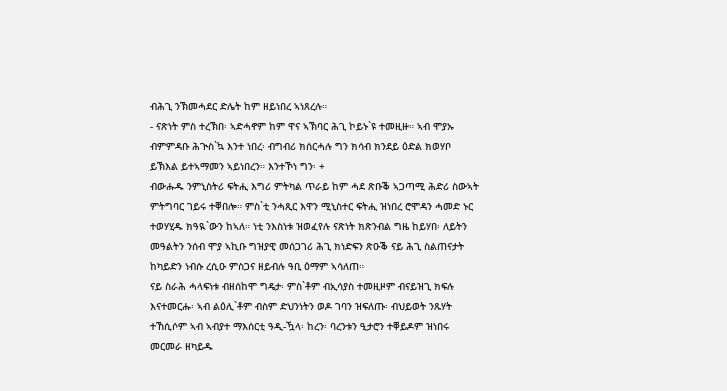ብሕጊ ንኽመሓደር ድሌት ከም ዘይነበረ ኣነጸረሉ።
- ናጽነት ምስ ተረኽበ፡ ኣድሓኖም ከም ዋና ኣኽባር ሕጊ ኮይኑ`ዩ ተመዚዙ። ኣብ ሞያኡ ብምምዳቡ ሕጒስ`ኳ እንተ ነበረ፡ ብግብሪ ክሰርሓሉ ግን ክሳብ ክንደይ ዕድል ክወሃቦ ይኽእል ይተኣማመን ኣይነበረን። እንተኾነ ግን፡ +
ብውሑዱ ንምኒስትሪ ፍትሒ እግሪ ምትካል ጥራይ ከም ሓደ ጽቡቕ ኣጋጣሚ ሕድሪ ስውኣት ምትግባር ገይሩ ተቐበሎ። ምስ`ቲ ንሓጺር እዋን ሚኒስተር ፍትሒ ዝነበረ ሮሞዳን ሓመድ ኑር ተወሃሂዱ ክዓዪ`ውን ከኣለ። ነቲ ንእስነቱ ዝወፈየሉ ናጽነት ክጽንብል ግዜ ከይሃበ፡ ለይትን መዓልትን ንሰብ ሞያ ኣኪቡ ግዝያዊ መሰጋገሪ ሕጊ ክነድፍን ጽዑቕ ናይ ሕጊ ስልጠናታት ከካይድን ነብሱ ረሲዑ ምስጋና ዘይብሉ ዓቢ ዕማም ኣሳለጠ።
ናይ ስራሕ ሓላፍነቱ ብዘሰከሞ ግዴታ፡ ምስ`ቶም ብኢሳያስ ተመዚዞም ብናይዝጊ ክፍሉ እናተመርሑ፡ ኣብ ልዕሊ`ቶም ብስም ድህንነትን ወዶ ገባን ዝፍለጡ፡ ብህይወት ንጹሃት ተኸሲሶም ኣብ ኣብያተ ማእሰርቲ ዓዲ-ዃላ፡ ከረን፡ ባረንቱን ዒታሮን ተቐይዶም ዝነበሩ መርመራ ዘካይዱ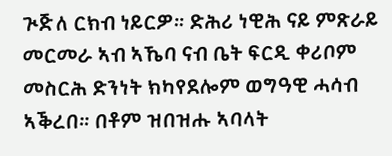ጒጅለ ርክብ ነይርዎ። ድሕሪ ነዊሕ ናይ ምጽራይ መርመራ ኣብ ኣኼባ ናብ ቤት ፍርዲ ቀሪቦም መስርሕ ድንነት ክካየደሎም ወግዓዊ ሓሳብ ኣቕረበ። በቶም ዝበዝሑ ኣባላት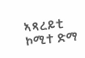ኣጻረይቲ ኮሚተ ድማ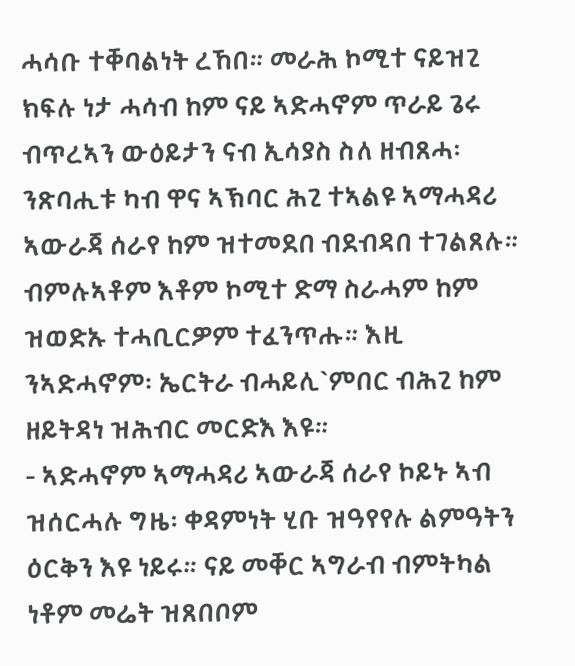ሓሳቡ ተቐባልነት ረኸበ። መራሕ ኮሚተ ናይዝጊ ክፍሉ ነታ ሓሳብ ከም ናይ ኣድሓኖም ጥራይ ጌሩ ብጥረኣን ውዕይታን ናብ ኢሳያስ ስለ ዘብጸሓ፡ ንጽባሒቱ ካብ ዋና ኣኽባር ሕጊ ተኣልዩ ኣማሓዳሪ ኣውራጃ ሰራየ ከም ዝተመደበ ብደብዳበ ተገልጸሉ። ብምሉኣቶም እቶም ኮሚተ ድማ ስራሓም ከም ዝወድኡ ተሓቢርዎም ተፈንጥሑ። እዚ ንኣድሓኖም፡ ኤርትራ ብሓይሊ`ምበር ብሕጊ ከም ዘይትዳነ ዝሕብር መርድእ እዩ።
- ኣድሓኖም ኣማሓዳሪ ኣውራጃ ሰራየ ኮይኑ ኣብ ዝሰርሓሉ ግዜ፡ ቀዳምነት ሂቡ ዝዓየየሉ ልምዓትን ዕርቅን እዩ ነይሩ። ናይ መቐር ኣግራብ ብምትካል ነቶም መሬት ዝጸበቦም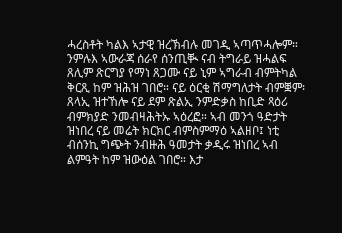ሓረስቶት ካልእ ኣታዊ ዝረኽብሉ መገዲ ኣጣጥሓሎም። ንምሉእ ኣውራጃ ሰራየ ሰንጢቚ ናብ ትግራይ ዝሓልፍ ጸሊም ጽርግያ የማነ ጸጋሙ ናይ ኒም ኣግራብ ብምትካል ቅርጺ ከም ዝሕዝ ገበሮ። ናይ ዕርቂ ሽማግለታት ብምቛም፡ ጸላኢ ዝተኸሎ ናይ ደም ጽልኢ ንምድቃስ ከቢድ ጻዕሪ ብምክያድ ንመብዛሕትኡ ኣዕረፎ። ኣብ መንጎ ዓድታት ዝነበረ ናይ መሬት ክርክር ብምስምማዕ ኣልዘቦ፤ ነቲ ብሰንኪ ግጭት ንብዙሕ ዓመታት ቃዲሩ ዝነበረ ኣብ ልምዓት ከም ዝውዕል ገበሮ። እታ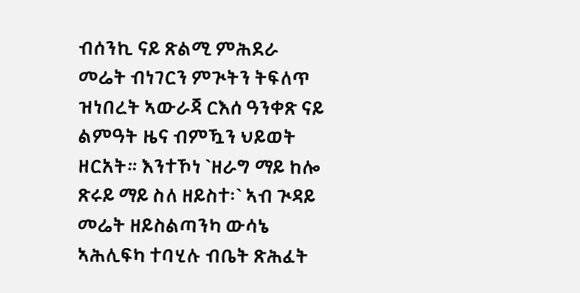ብሰንኪ ናይ ጽልሚ ምሕደራ መሬት ብነገርን ምጒትን ትፍለጥ ዝነበረት ኣውራጃ ርእሰ ዓንቀጽ ናይ ልምዓት ዜና ብምዃን ህይወት ዘርአት። እንተኾነ `ዘራግ ማይ ከሎ ጽሩይ ማይ ስለ ዘይስተ፡` ኣብ ጒዳይ መሬት ዘይስልጣንካ ውሳኔ ኣሕሊፍካ ተባሂሉ ብቤት ጽሕፈት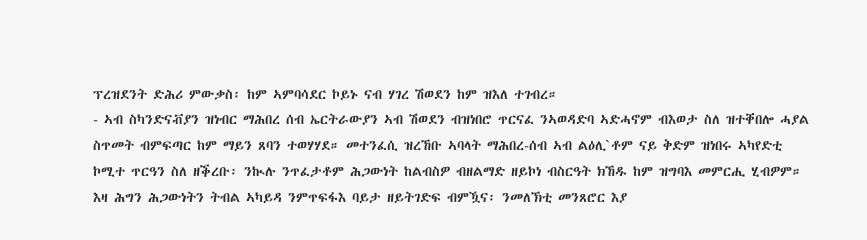ፕረዝደንት ድሕሪ ምውቃስ፡ ከም ኣምባሳደር ኮይኑ ናብ ሃገረ ሽወደን ከም ዝእለ ተገብረ።
- ኣብ ስካንድናቭያን ዝነብር ማሕበረ ሰብ ኤርትራውያን ኣብ ሽወደን ብዝነበሮ ጥርናፈ ንኣወዳድባ ኣድሓኖም ብእወታ ስለ ዝተቐበሎ ሓያል ስጥመት ብምፍጣር ከም ማይን ጸባን ተወሃሃደ። መተንፈሲ ዝረኸቡ ኣባላት ማሕበረ-ሰብ ኣብ ልዕሊ`ቶም ናይ ቅድም ዝነበሩ ኣካየድቲ ኮሚተ ጥርዓን ስለ ዘቕረቡ፡ ንኲሉ ንጥፈታቶም ሕጋውነት ከልብስዎ ብዘልማድ ዘይኮነ ብስርዓት ክኸዱ ከም ዝግባእ መምርሒ ሂብዎም። እዛ ሕግን ሕጋውነትን ትብል ኣካይዳ ንምጥፍፋእ ባይታ ዘይትገድፍ ብምዃና፡ ንመለኽቲ መንጸሮር እያ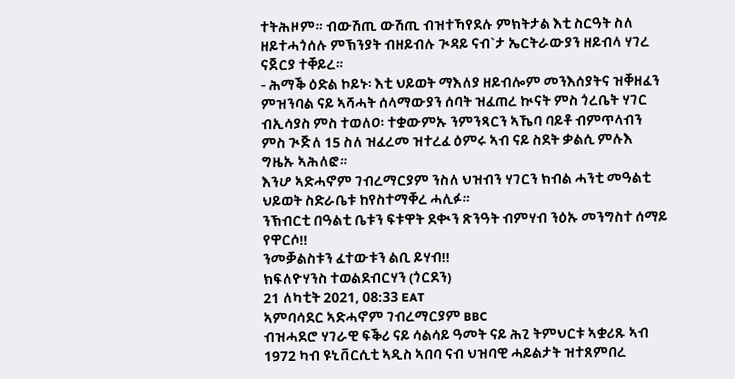ተትሕዞም። ብውሽጢ ውሽጢ ብዝተኻየደሉ ምክትታል እቲ ስርዓት ስለ ዘይተሓጎሰሉ ምኽንያት ብዘይብሉ ጒዳይ ናብ`ታ ኤርትራውያን ዘይብላ ሃገረ ናጀርያ ተቐይረ።
- ሕማቕ ዕድል ኮይኑ፡ እቲ ህይወት ማእለያ ዘይብሎም መንእሰያትና ዝቐዘፈን ምዝንባል ናይ ኣሻሓት ሰላማውያን ሰባት ዝፈጠረ ኲናት ምስ ጎረቤት ሃገር ብኢሳያስ ምስ ተወለዐ፡ ተቋውምኡ ንምንጻርን ኣኼባ ባይቶ ብምጥላብን ምስ ጒጅለ 15 ስለ ዝፈረመ ዝተረፈ ዕምሩ ኣብ ናይ ስደት ቃልሲ ምሉእ ግዜኡ ኣሕለፎ።
እንሆ ኣድሓኖም ገብረማርያም ንስለ ህዝብን ሃገርን ክብል ሓንቲ መዓልቲ ህይወት ስድራቤቱ ከየስተማቐረ ሓሊፉ።
ንኽብርቲ በዓልቲ ቤቱን ፍቱዋት ደቊን ጽንዓት ብምሃብ ንዕኡ መንግስተ ሰማይ የዋርሶ!!
ንመቓልስቱን ፈተውቱን ልቢ ይሃብ!!
ክፍለዮሃንስ ተወልደብርሃን (ጎርደን)
21 ለካቲት 2021, 08:33 EAT
ኣምባሳደር ኣድሓኖም ገብረማርያም BBC
ብዝሓደሮ ሃገራዊ ፍቕሪ ናይ ሳልሳይ ዓመት ናይ ሕጊ ትምህርቱ ኣቋሪጹ ኣብ 1972 ካብ ዩኒቨርሲቲ ኣዲስ ኣበባ ናብ ህዝባዊ ሓይልታት ዝተጸምበረ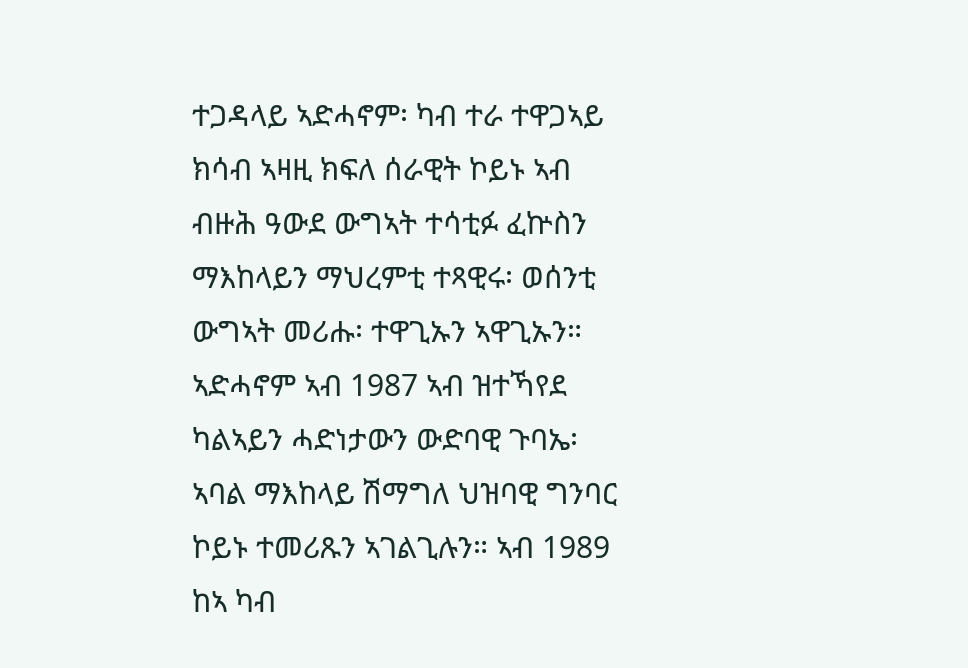ተጋዳላይ ኣድሓኖም፡ ካብ ተራ ተዋጋኣይ ክሳብ ኣዛዚ ክፍለ ሰራዊት ኮይኑ ኣብ ብዙሕ ዓውደ ውግኣት ተሳቲፉ ፈኵስን ማእከላይን ማህረምቲ ተጻዊሩ፡ ወሰንቲ ውግኣት መሪሑ፡ ተዋጊኡን ኣዋጊኡን።
ኣድሓኖም ኣብ 1987 ኣብ ዝተኻየደ ካልኣይን ሓድነታውን ውድባዊ ጉባኤ፡ ኣባል ማእከላይ ሽማግለ ህዝባዊ ግንባር ኮይኑ ተመሪጹን ኣገልጊሉን። ኣብ 1989 ከኣ ካብ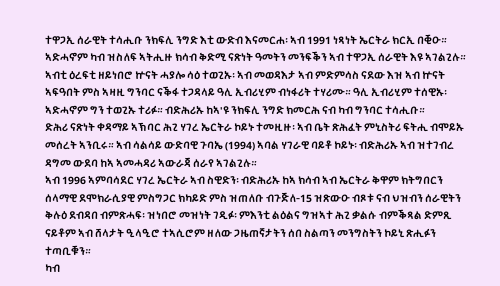ተዋጋኢ ሰራዊት ተሳሒቡ ንክፍሊ ንግድ እቲ ውድብ እናመርሐ፡ ኣብ 1991 ነጻነት ኤርትራ ክርኢ በቒዑ።
ኣድሓኖም ካብ ዝስለፍ ኣትሒዙ ክሳብ ቅድሚ ናጽነት ዓመትን መንፍቕን ኣብ ተዋጋኢ ሰራዊት እዩ ኣገልጊሉ። ኣብቲ ዕረፍቲ ዘይነበሮ ኵናት ሓያሎ ሳዕ ተወጊኡ፡ ኣብ መወዳእታ ኣብ ምድምሳስ ናደው እዝ ኣብ ኵናት ኣፍዓበት ምስ ኣዛዚ ግንባር ናቕፋ ተጋዳላይ ዓሊ ኢብሪሂም ብነፋሪት ተሃሪሙ። ዓሊ ኢብሪሂም ተሰዊኡ፡ ኣድሓኖም ግን ተወጊኡ ተሪፉ። ብድሕሪኡ ከኣ'ዩ ንክፍሊ ንግድ ክመርሕ ናብ ካብ ግንባር ተሳሒቡ።
ድሕሪ ናጽነት ቀዳማይ ኣኽባር ሕጊ ሃገረ ኤርትራ ኮይኑ ተመዚዙ፡ ኣብ ቤት ጽሕፈት ምኒስትሪ ፍትሒ ብሞይኡ መሰረት ኣንቢሩ። ኣብ ሳልሳይ ውድባዊ ጉባኤ (1994) ኣባል ሃገራዊ ባይቶ ኮይኑ፡ ብድሕሪኡ ኣብ ዝተገብረ ዳግመ ውደባ ከኣ ኣመሓዳሪ ኣውራጃ ሰራየ ኣገልጊሉ።
ኣብ 1996 ኣምባሳደር ሃገረ ኤርትራ ኣብ ስዊድን፡ ብድሕሪኡ ከኣ ክሳብ ኣብ ኤርትራ ቅዋም ክትግበርን ሰላማዊ ደሞክራሲያዊ ምስግጋር ክካይድ ምስ ዝጠለቡ ብጉጅለ-15 ዝጽውዑ ብጾቱ ናብ ህዝብን ሰራዊትን ቅሉዕ ደብዳበ ብምጽሓፍ፡ ዝነበሮ መዝነት ገዲፉ፡ ምእንቲ ልዕልና ግዝኣተ ሕጊ ቃልሱ ብምቕጻል ድምጺ ናይቶም ኣብ ሸላታት ዒላዒሮ ተኣሲሮም ዘለው ጋዜጠኛታትን ሰበ ስልጣን መንግስትን ኮይኒ ጽሒፉን ተጣቢቑን።
ካብ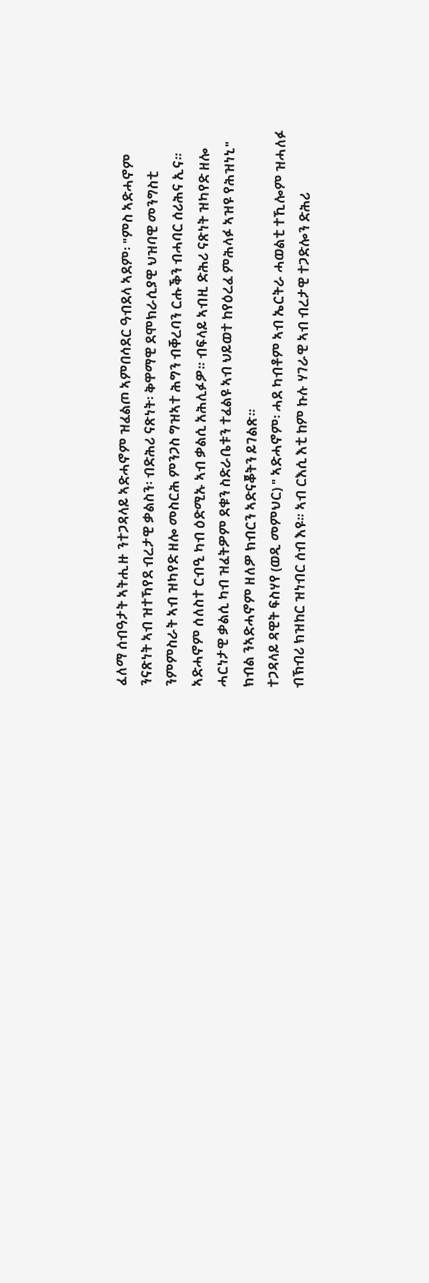ፈለማ ሰብዓታት ኣትሒዙ ንተጋዳላይ ኣድሓኖም ዝፈልጦ ኣምበሳደር ዓብደላ ኣደም፡ "ምስ ኣድሓኖም ንናጽነት ኣብ ዝተኻየደ ብረታዊ ቃልስን፡ ብድሕሪ ናጽነት፡ ቅዋማዊ ደሞክራሲያዊ ህዝባዊ መንግስቲ ንምምስራት ኣብ ዝካየድ ዘሎ መስርሕ ምንጋስ ግዝኣተ ሕግን ብቐረባን ርሑቕን ብሓባር ሰሪሕና ኢና። ኣድሓኖም ሰለስተ ርብዒ ካብ ዕድሚኡ ኣብ ቃልሲ አሕሊፉዎ። ብፍላይ ኣብዚ ድሕሪ ናጽነት ዝካየድ ዘሎ ሓርነታዊ ቃልሲ ካብ ዝፈትዎም ደቁን ስድራቤቱን ተፈልዩ ኣብ ህይወተ ከየዕረፈ ምሕላፉ ኣዝዩ የሕዝነኒ" ክብል ንኣድሓኖም ዘለዎ ክብርን ኣድናቖትን ይገልጽ።
ተጋዳላይ ዳዊት ፍስሃየ (ወዲ መምህር) " ኣድሓኖም፡ ሓደ ካብቶም ኣብ ኤርትራ ሓወልቲ ተኺሎም ዝሓለፉ ብኽብሪ ክዝከር ዝነብር ሰብ እዩ። ኣብ ርእሲ እቲ ከም ኩሉ ሃገራዊ ኣብ ብረታዊ ተጋድሎን ድሕሪ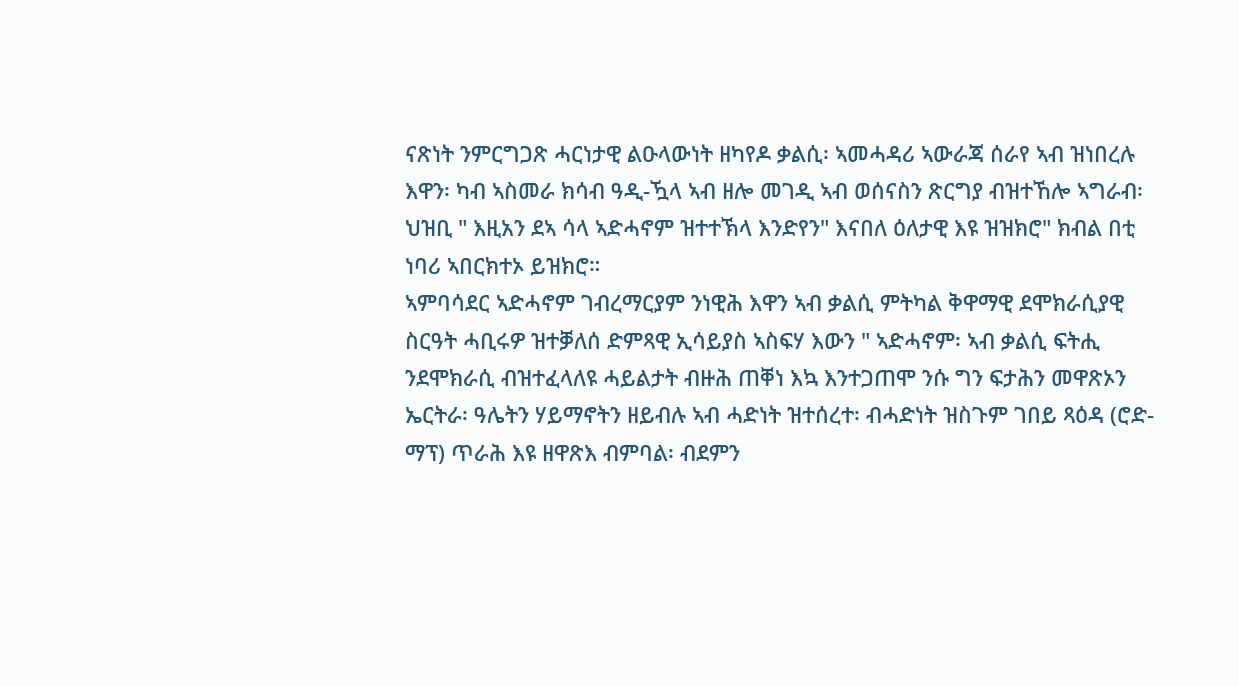ናጽነት ንምርግጋጽ ሓርነታዊ ልዑላውነት ዘካየዶ ቃልሲ፡ ኣመሓዳሪ ኣውራጃ ሰራየ ኣብ ዝነበረሉ እዋን፡ ካብ ኣስመራ ክሳብ ዓዲ-ዃላ ኣብ ዘሎ መገዲ ኣብ ወሰናስን ጽርግያ ብዝተኸሎ ኣግራብ፡ ህዝቢ " እዚአን ደኣ ሳላ ኣድሓኖም ዝተተኽላ እንድየን" እናበለ ዕለታዊ እዩ ዝዝክሮ" ክብል በቲ ነባሪ ኣበርክተኦ ይዝክሮ።
ኣምባሳደር ኣድሓኖም ገብረማርያም ንነዊሕ እዋን ኣብ ቃልሲ ምትካል ቅዋማዊ ደሞክራሲያዊ ስርዓት ሓቢሩዎ ዝተቓለሰ ድምጻዊ ኢሳይያስ ኣስፍሃ እውን " ኣድሓኖም፡ ኣብ ቃልሲ ፍትሒ ንደሞክራሲ ብዝተፈላለዩ ሓይልታት ብዙሕ ጠቐነ እኳ እንተጋጠሞ ንሱ ግን ፍታሕን መዋጽኦን ኤርትራ፡ ዓሌትን ሃይማኖትን ዘይብሉ ኣብ ሓድነት ዝተሰረተ፡ ብሓድነት ዝስጉም ገበይ ጻዕዳ (ሮድ-ማፕ) ጥራሕ እዩ ዘዋጽእ ብምባል፡ ብደምን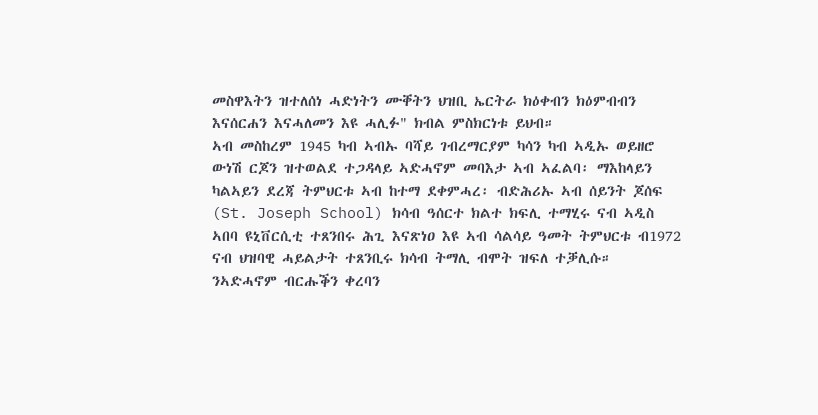መስዋእትን ዝተለሰነ ሓድነትን ሙቐትን ህዝቢ ኤርትራ ክዕቀብን ክዕምብብን እናሰርሐን እናሓለመን እዩ ሓሊፉ" ክብል ምስክርነቱ ይህብ።
ኣብ መስከረም 1945 ካብ ኣብኡ ባሻይ ገብረማርያም ካሳን ካብ ኣዲኡ ወይዘሮ ውነሽ ርጆን ዝተወልደ ተጋዳላይ ኣድሓኖም መባእታ ኣብ ኣፈልባ፡ ማእከላይን ካልኣይን ደረጃ ትምህርቱ ኣብ ከተማ ደቀምሓረ፡ ብድሕሪኡ ኣብ ሰይንት ጆሰፍ (St. Joseph School) ክሳብ ዓሰርተ ክልተ ክፍሊ ተማሂሩ ናብ ኣዲስ ኣበባ ዩኒቨርሲቲ ተጸንበሩ ሕጊ እናጽነዐ እዩ ኣብ ሳልሳይ ዓመት ትምህርቱ ብ1972 ናብ ህዝባዊ ሓይልታት ተጸንቢሩ ክሳብ ትማሊ ብሞት ዝፍለ ተቓሊሱ።
ንኣድሓኖም ብርሑቕን ቀረባን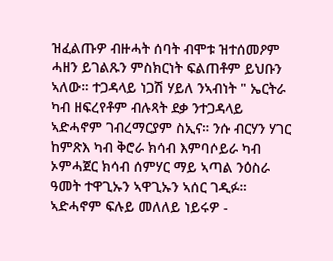ዝፈልጡዎ ብዙሓት ሰባት ብሞቱ ዝተሰመዖም ሓዘን ይገልጹን ምስክርነት ፍልጠቶም ይህቡን ኣለው። ተጋዳላይ ነጋሽ ሃይለ ንኣብነት " ኤርትራ ካብ ዘፍረየቶም ብሉጻት ደቃ ንተጋዳላይ ኣድሓኖም ገብረማርያም ስኢና። ንሱ ብርሃን ሃገር ከምጽእ ካብ ቅሮራ ክሳብ እምባሶይራ ካብ ኦምሓጀር ክሳብ ሰምሃር ማይ ኣጣል ንዕስራ ዓመት ተዋጊኡን ኣዋጊኡን ኣሰር ገዲፉ። ኣድሓኖም ፍሉይ መለለይ ነይሩዎ -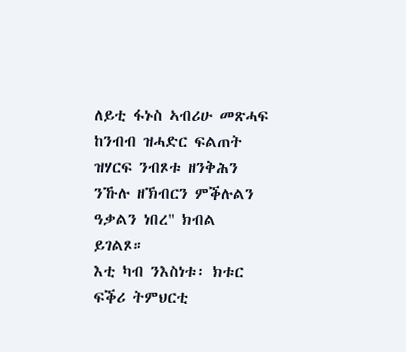ለይቲ ፋኑስ ኣብሪሁ መጽሓፍ ከንብብ ዝሓድር ፍልጠት ዝሃርፍ ንብጾቱ ዘንቅሕን ንኹሉ ዘኽብርን ምቕሉልን ዓቃልን ነበረ" ክብል ይገልጾ።
እቲ ካብ ንእስነቱ፡ ክቱር ፍቕሪ ትምህርቲ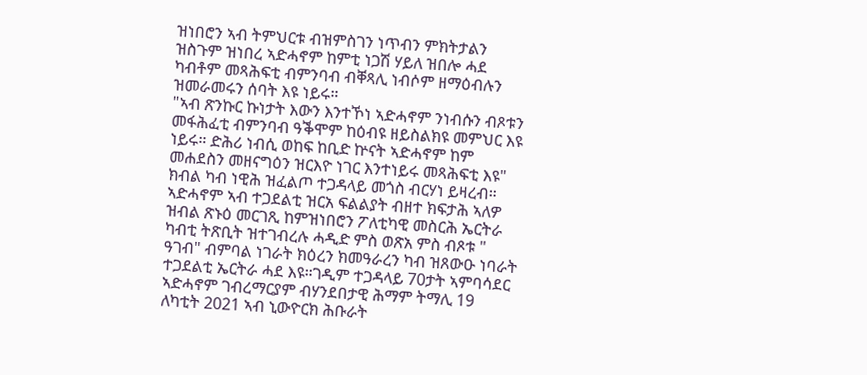ዝነበሮን ኣብ ትምህርቱ ብዝምስገን ነጥብን ምክትታልን ዝስጉም ዝነበረ ኣድሓኖም ከምቲ ነጋሽ ሃይለ ዝበሎ ሓደ ካብቶም መጻሕፍቲ ብምንባብ ብቐጻሊ ነብሶም ዘማዕብሉን ዝመራመሩን ሰባት እዩ ነይሩ።
"ኣብ ጽንኩር ኩነታት እውን እንተኾነ ኣድሓኖም ንነብሱን ብጾቱን መፋሕፈቲ ብምንባብ ዓቕሞም ከዕብዩ ዘይስልክዩ መምህር እዩ ነይሩ። ድሕሪ ነብሲ ወከፍ ከቢድ ኵናት ኣድሓኖም ከም መሐደስን መዘናግዕን ዝርእዮ ነገር እንተነይሩ መጻሕፍቲ እዩ" ክብል ካብ ነዊሕ ዝፈልጦ ተጋዳላይ መጎስ ብርሃነ ይዛረብ።
ኣድሓኖም ኣብ ተጋደልቲ ዝርአ ፍልልያት ብዘተ ክፍታሕ ኣለዎ ዝብል ጽኑዕ መርገጺ ከምዝነበሮን ፖለቲካዊ መስርሕ ኤርትራ ካብቲ ትጽቢት ዝተገብረሉ ሓዲድ ምስ ወጽአ ምስ ብጾቱ " ዓገብ" ብምባል ነገራት ክዕረን ክመዓራረን ካብ ዝጸውዑ ነባራት ተጋደልቲ ኤርትራ ሓደ እዩ።ገዲም ተጋዳላይ 70ታት ኣምባሳደር ኣድሓኖም ገብረማርያም ብሃንደበታዊ ሕማም ትማሊ 19 ለካቲት 2021 ኣብ ኒውዮርክ ሕቡራት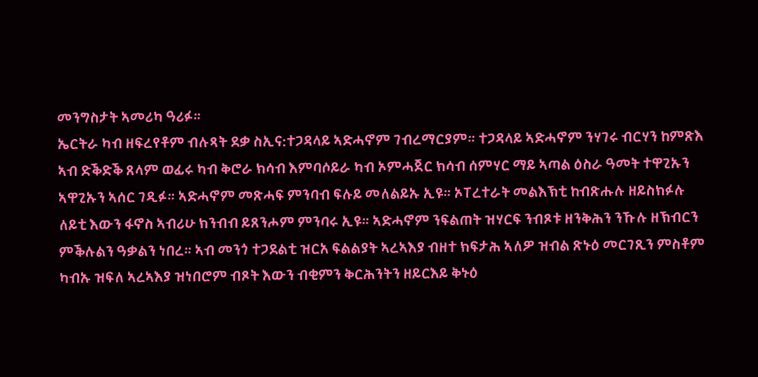መንግስታት ኣመሪካ ዓሪፉ።
ኤርትራ ካብ ዘፍረየቶም ብሉጻት ደቃ ስኢና:ተጋዳላይ ኣድሓኖም ገብረማርያም። ተጋዳላይ ኣድሓኖም ንሃገሩ ብርሃን ከምጽእ ኣብ ድቕድቕ ጸላም ወፊሩ ካብ ቅሮራ ክሳብ እምባሶይራ ካብ ኦምሓጀር ክሳብ ሰምሃር ማይ ኣጣል ዕስራ ዓመት ተዋጊኡን ኣዋጊኡን ኣሰር ገዲፉ። ኣድሓኖም መጽሓፍ ምንባብ ፍሉይ መለልይኡ ኢዩ። ኦፐረተራት መልእኽቲ ከብጽሑሉ ዘይስክፉሉ ለይቲ እውን ፋኖስ ኣብሪሁ ክንብብ ይጸንሖም ምንባሩ ኢዩ። ኣድሓኖም ንፍልጠት ዝሃርፍ ንብጾቱ ዘንቅሕን ንኹሉ ዘኽብርን ምቕሉልን ዓቃልን ነበረ። ኣብ መንጎ ተጋደልቲ ዝርአ ፍልልያት ኣረኣእያ ብዘተ ክፍታሕ ኣለዎ ዝብል ጽኑዕ መርገጺን ምስቶም ካብኡ ዝፍለ ኣረኣእያ ዝነበሮም ብጾት እውን ብቂምን ቅርሕንትን ዘይርእይ ቅኑዕ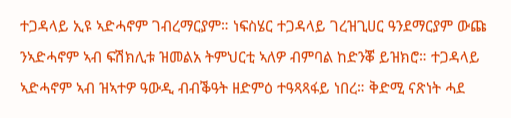ተጋዳላይ ኢዩ ኣድሓኖም ገብረማርያም። ነፍስሄር ተጋዳላይ ገረዝጊሀር ዓንደማርያም ውጩ ንኣድሓኖም ኣብ ፍሽክሊቱ ዝመልአ ትምህርቲ ኣለዎ ብምባል ከድንቖ ይዝክሮ። ተጋዳላይ ኣድሓኖም ኣብ ዝኣተዎ ዓውዲ ብብቕዓት ዘድምዕ ተዓጻጻፋይ ነበረ። ቅድሚ ናጽነት ሓደ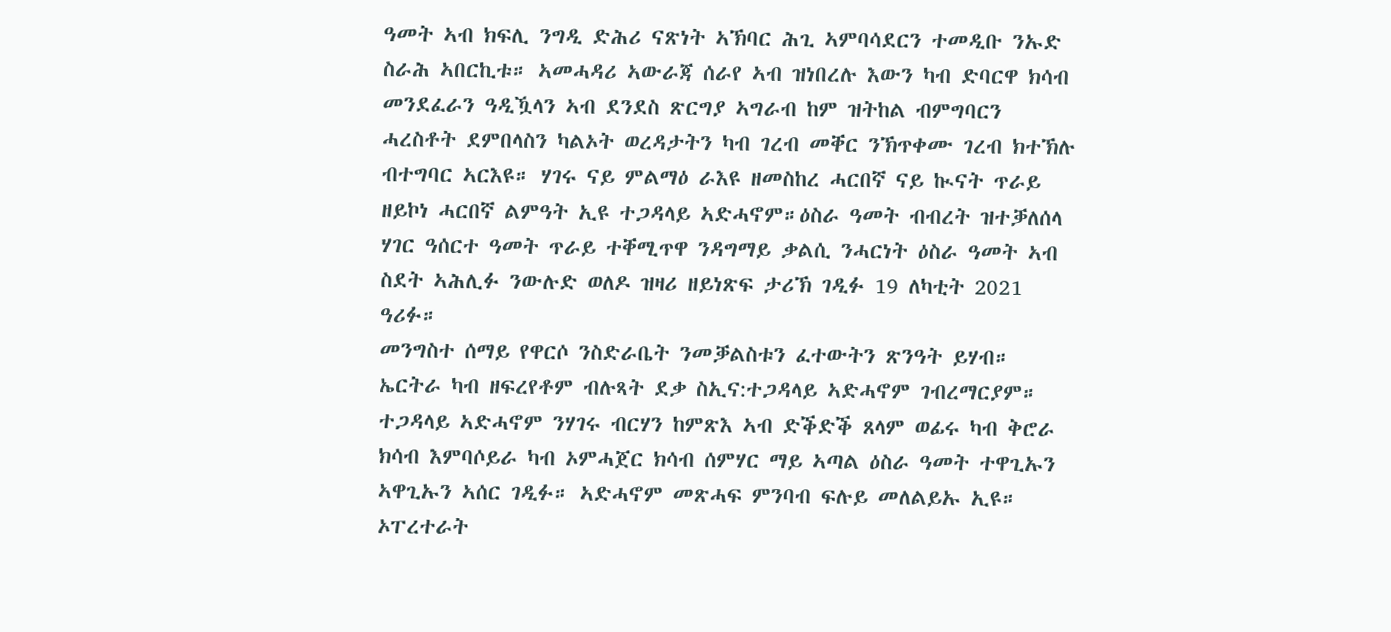ዓመት ኣብ ክፍሊ ንግዲ ድሕሪ ናጽነት ኣኽባር ሕጊ ኣምባሳደርን ተመዲቡ ንኡድ ስራሕ ኣበርኪቱ። ኣመሓዳሪ ኣውራጃ ሰራየ ኣብ ዝነበረሉ እውን ካብ ድባርዋ ክሳብ መንደፈራን ዓዲዃላን ኣብ ደንደስ ጽርግያ ኣግራብ ከም ዝትከል ብምግባርን ሓረስቶት ደምበላስን ካልኦት ወረዳታትን ካብ ገረብ መቐር ንኽጥቀሙ ገረብ ክተኽሉ ብተግባር ኣርእዩ። ሃገሩ ናይ ምልማዕ ራእዩ ዘመስከረ ሓርበኛ ናይ ኲናት ጥራይ ዘይኮነ ሓርበኛ ልምዓት ኢዩ ተጋዳላይ ኣድሓኖም።ዕስራ ዓመት ብብረት ዝተቓለሰላ ሃገር ዓሰርተ ዓመት ጥራይ ተቐሚጥዋ ንዳግማይ ቃልሲ ንሓርነት ዕስራ ዓመት ኣብ ስደት ኣሕሊፉ ንውሉድ ወለዶ ዝዛሪ ዘይነጽፍ ታሪኽ ገዲፉ 19 ለካቲት 2021 ዓሪፉ።
መንግስተ ሰማይ የዋርሶ ንስድራቤት ንመቓልስቱን ፈተውትን ጽንዓት ይሃብ።
ኤርትራ ካብ ዘፍረየቶም ብሉጻት ደቃ ስኢና:ተጋዳላይ ኣድሓኖም ገብረማርያም። ተጋዳላይ ኣድሓኖም ንሃገሩ ብርሃን ከምጽእ ኣብ ድቕድቕ ጸላም ወፊሩ ካብ ቅሮራ ክሳብ እምባሶይራ ካብ ኦምሓጀር ክሳብ ሰምሃር ማይ ኣጣል ዕስራ ዓመት ተዋጊኡን ኣዋጊኡን ኣሰር ገዲፉ። ኣድሓኖም መጽሓፍ ምንባብ ፍሉይ መለልይኡ ኢዩ። ኦፐረተራት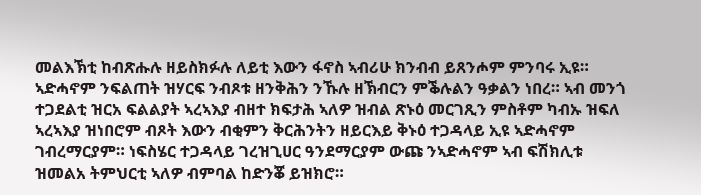መልእኽቲ ከብጽሑሉ ዘይስክፉሉ ለይቲ እውን ፋኖስ ኣብሪሁ ክንብብ ይጸንሖም ምንባሩ ኢዩ። ኣድሓኖም ንፍልጠት ዝሃርፍ ንብጾቱ ዘንቅሕን ንኹሉ ዘኽብርን ምቕሉልን ዓቃልን ነበረ። ኣብ መንጎ ተጋደልቲ ዝርአ ፍልልያት ኣረኣእያ ብዘተ ክፍታሕ ኣለዎ ዝብል ጽኑዕ መርገጺን ምስቶም ካብኡ ዝፍለ ኣረኣእያ ዝነበሮም ብጾት እውን ብቂምን ቅርሕንትን ዘይርእይ ቅኑዕ ተጋዳላይ ኢዩ ኣድሓኖም ገብረማርያም። ነፍስሄር ተጋዳላይ ገረዝጊሀር ዓንደማርያም ውጩ ንኣድሓኖም ኣብ ፍሽክሊቱ ዝመልአ ትምህርቲ ኣለዎ ብምባል ከድንቖ ይዝክሮ።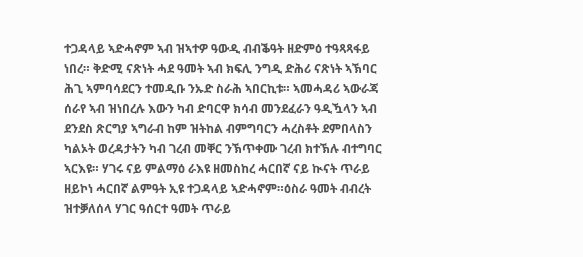ተጋዳላይ ኣድሓኖም ኣብ ዝኣተዎ ዓውዲ ብብቕዓት ዘድምዕ ተዓጻጻፋይ ነበረ። ቅድሚ ናጽነት ሓደ ዓመት ኣብ ክፍሊ ንግዲ ድሕሪ ናጽነት ኣኽባር ሕጊ ኣምባሳደርን ተመዲቡ ንኡድ ስራሕ ኣበርኪቱ። ኣመሓዳሪ ኣውራጃ ሰራየ ኣብ ዝነበረሉ እውን ካብ ድባርዋ ክሳብ መንደፈራን ዓዲዃላን ኣብ ደንደስ ጽርግያ ኣግራብ ከም ዝትከል ብምግባርን ሓረስቶት ደምበላስን ካልኦት ወረዳታትን ካብ ገረብ መቐር ንኽጥቀሙ ገረብ ክተኽሉ ብተግባር ኣርእዩ። ሃገሩ ናይ ምልማዕ ራእዩ ዘመስከረ ሓርበኛ ናይ ኲናት ጥራይ ዘይኮነ ሓርበኛ ልምዓት ኢዩ ተጋዳላይ ኣድሓኖም።ዕስራ ዓመት ብብረት ዝተቓለሰላ ሃገር ዓሰርተ ዓመት ጥራይ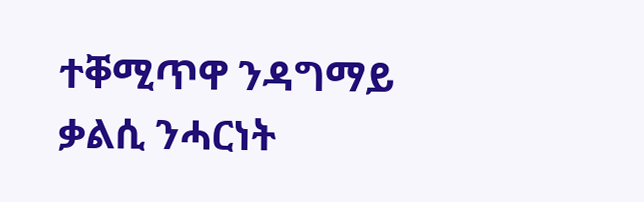ተቐሚጥዋ ንዳግማይ ቃልሲ ንሓርነት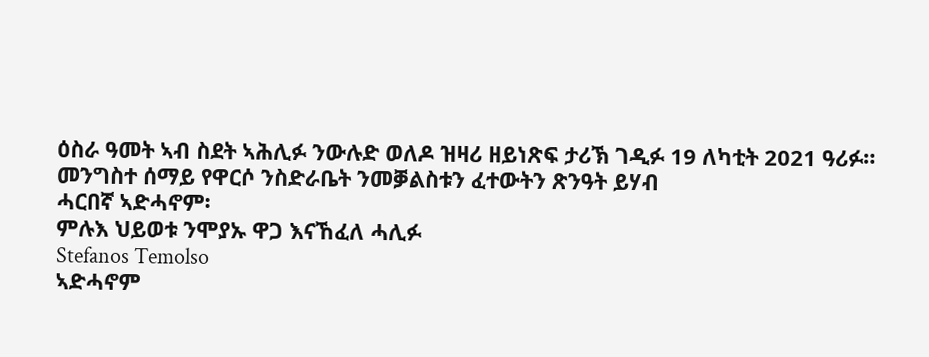ዕስራ ዓመት ኣብ ስደት ኣሕሊፉ ንውሉድ ወለዶ ዝዛሪ ዘይነጽፍ ታሪኽ ገዲፉ 19 ለካቲት 2021 ዓሪፉ።
መንግስተ ሰማይ የዋርሶ ንስድራቤት ንመቓልስቱን ፈተውትን ጽንዓት ይሃብ
ሓርበኛ ኣድሓኖም፡
ምሉእ ህይወቱ ንሞያኡ ዋጋ እናኸፈለ ሓሊፉ
Stefanos Temolso
ኣድሓኖም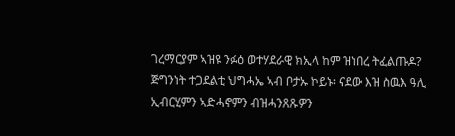ገረማርያም ኣዝዩ ንፉዕ ወተሃደራዊ ክኢላ ከም ዝነበረ ትፈልጡዶ? ጅግንነት ተጋደልቲ ህግሓኤ ኣብ ቦታኡ ኮይኑ፡ ናደው እዝ ስዉእ ዓሊ ኢብርሂምን ኣድሓኖምን ብዝሓንጸጹዎን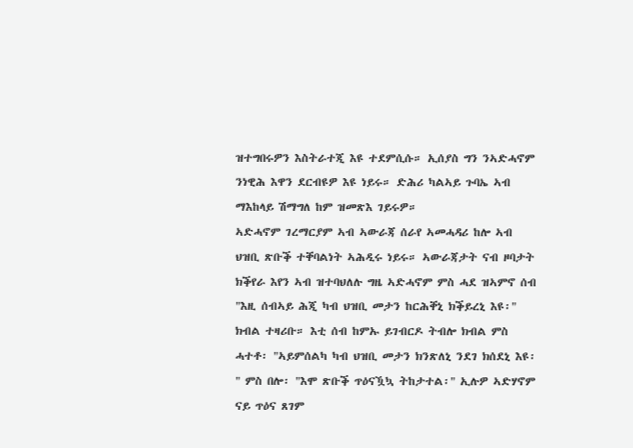ዝተግበሩዎን እስትራተጂ እዩ ተደምሲሱ። ኢሰያስ ግን ንኣድሓኖም ንነዊሕ እዋን ደርብዩዎ እዩ ነይሩ። ድሕሪ ካልኣይ ጉባኤ ኣብ ማእከላይ ሽማግለ ከም ዝመጽእ ገይሩዎ።
ኣድሓኖም ገረማርያም ኣብ ኣውራጃ ሰራየ ኣመሓዳሪ ከሎ ኣብ ህዝቢ ጽቡቕ ተቐባልነት ኣሕዲሩ ነይሩ። ኣውራጃታት ናብ ዞባታት ክቕየራ እየን ኣብ ዝተባህለሉ ግዜ ኣድሓኖም ምስ ሓደ ዝኣምኖ ሰብ "እዚ ሰብኣይ ሕጂ ካብ ህዝቢ መታን ከርሕቐኒ ክቕይረኒ እዩ፡" ክብል ተዛሪቡ። እቲ ሰብ ከምኡ ይገብርዶ ትብሎ ክብል ምስ ሓተቶ፡ "ኣይምሰልካ ካብ ህዝቢ መታን ክንጽለኒ ንደገ ክሰደኒ እዩ፡" ምስ በሎ፡ "እሞ ጽቡቕ ጥዕናዃኳ ትከታተል፡" ኢሉዎ ኣድሃኖም ናይ ጥዕና ጸገም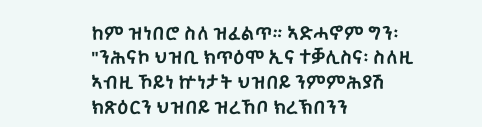ከም ዝነበሮ ስለ ዝፈልጥ። ኣድሓኖም ግን፡ "ንሕናኮ ህዝቢ ክጥዕሞ ኢና ተቓሊስና፡ ስለዚ ኣብዚ ኾይነ ኵነታት ህዝበይ ንምምሕያሽ ክጽዕርን ህዝበይ ዝረኸቦ ክረኽበንን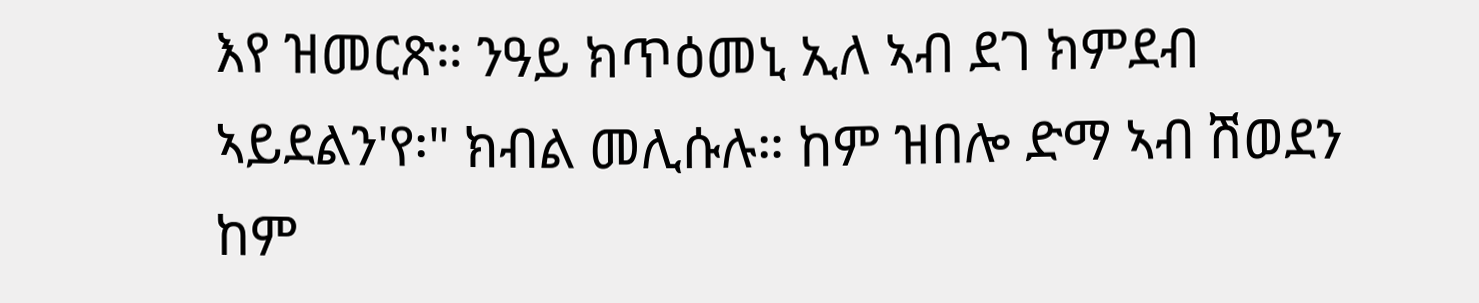እየ ዝመርጽ። ንዓይ ክጥዕመኒ ኢለ ኣብ ደገ ክምደብ ኣይደልን'የ፡" ክብል መሊሱሉ። ከም ዝበሎ ድማ ኣብ ሽወደን ከም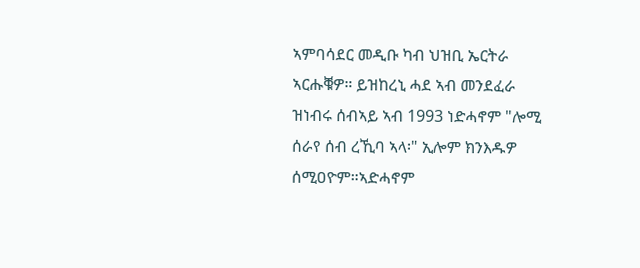ኣምባሳደር መዲቡ ካብ ህዝቢ ኤርትራ ኣርሑቑዎ። ይዝከረኒ ሓደ ኣብ መንደፈራ ዝነብሩ ሰብኣይ ኣብ 1993 ነድሓኖም "ሎሚ ሰራየ ሰብ ረኺባ ኣላ፡" ኢሎም ክንእዱዎ ሰሚዐዮም።ኣድሓኖም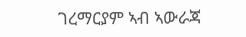ገረማርያም ኣብ ኣውራጃ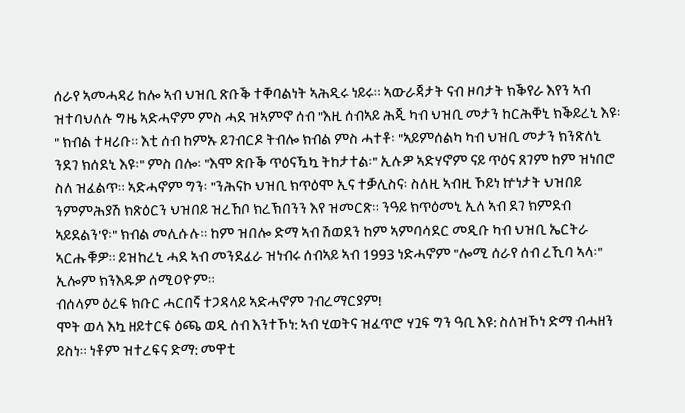ሰራየ ኣመሓዳሪ ከሎ ኣብ ህዝቢ ጽቡቕ ተቐባልነት ኣሕዲሩ ነይሩ። ኣውራጃታት ናብ ዞባታት ክቕየራ እየን ኣብ ዝተባህለሉ ግዜ ኣድሓኖም ምስ ሓደ ዝኣምኖ ሰብ "እዚ ሰብኣይ ሕጂ ካብ ህዝቢ መታን ከርሕቐኒ ክቕይረኒ እዩ፡" ክብል ተዛሪቡ። እቲ ሰብ ከምኡ ይገብርዶ ትብሎ ክብል ምስ ሓተቶ፡ "ኣይምሰልካ ካብ ህዝቢ መታን ክንጽለኒ ንደገ ክሰደኒ እዩ፡" ምስ በሎ፡ "እሞ ጽቡቕ ጥዕናዃኳ ትከታተል፡" ኢሉዎ ኣድሃኖም ናይ ጥዕና ጸገም ከም ዝነበሮ ስለ ዝፈልጥ። ኣድሓኖም ግን፡ "ንሕናኮ ህዝቢ ክጥዕሞ ኢና ተቓሊስና፡ ስለዚ ኣብዚ ኾይነ ኵነታት ህዝበይ ንምምሕያሽ ክጽዕርን ህዝበይ ዝረኸቦ ክረኽበንን እየ ዝመርጽ። ንዓይ ክጥዕመኒ ኢለ ኣብ ደገ ክምደብ ኣይደልን'የ፡" ክብል መሊሱሉ። ከም ዝበሎ ድማ ኣብ ሽወደን ከም ኣምባሳደር መዲቡ ካብ ህዝቢ ኤርትራ ኣርሑቑዎ። ይዝከረኒ ሓደ ኣብ መንደፈራ ዝነብሩ ሰብኣይ ኣብ 1993 ነድሓኖም "ሎሚ ሰራየ ሰብ ረኺባ ኣላ፡" ኢሎም ክንእዱዎ ሰሚዐዮም።
ብሰላም ዕረፍ ክቡር ሓርበኛ ተጋዳላይ ኣድሓኖም ገብረማርያም!
ሞት ወላ እኳ ዘይተርፍ ዕጫ ወዲ ሰብ እንተኾነ: ኣብ ሂወትና ዝፈጥሮ ሃጓፍ ግን ዓቢ እዩ: ስለዝኾነ ድማ ብሓዘን ይስነ። ነቶም ዝተረፍና ድማ: መዋቲ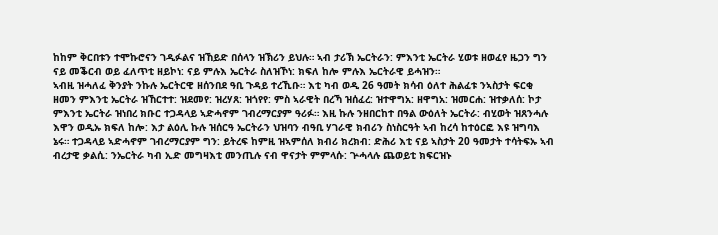ከከም ቅርበቱን ተሞኩሮናን ገዲፉልና ዝኸይድ በሰላን ዝኽሪን ይህሉ። ኣብ ታሪኽ ኤርትራን: ምእንቲ ኤርትራ ሂወቱ ዘወፈየ ዜጋን ግን ናይ መቕርብ ወይ ፈለጥቲ ዘይኮነ: ናይ ምሉእ ኤርትራ ስለዝኾነ: ክፍለ ከሎ ምሉእ ኤርትራዊ ይሓዝን።
ኣብዚ ዝሓለፈ ቅንያት ንኩሉ ኤርትርዊ ዘሰንበደ ዓቢ ጉዳይ ተረኺቡ። እቲ ካብ ወዲ 26 ዓመት ክሳብ ዕለተ ሕልፈቱ ንኣስታት ፍርቂ ዘመን ምእንቲ ኤርትራ ዝኸርተተ: ዝደመየ: ዝረሃጸ: ዝጎየየ: ምስ ኣራዊት በረኻ ዝሰፈረ: ዝተዋግአ: ዘዋግአ: ዝመርሐ: ዝተቃለሰ: ኮታ ምእንቲ ኤርትራ ዝነበረ ክቡር ተጋዳላይ ኣድሓኖም ገብረማርያም ዓሪፉ። እዚ ኩሉ ንዘበርከተ በዓል ውዕለት ኤርትራ: ብሂወት ዝጸንሓሉ እዋን ወዲኡ ክፍለ ከሎ: እታ ልዕሊ ኩሉ ዝሰርዓ ኤርትራን ህዝባን ብዓቢ ሃገራዊ ክብሪን ስነስርዓት ኣብ ከረሳ ከተዕርፎ እዩ ዝግባእ ኔሩ። ተጋዳላይ ኣድሓኖም ገብረማርያም ግን: ይትረፍ ከምዚ ዝኣምሰለ ክብሪ ክረክብ: ድሕሪ እቲ ናይ ኣስታት 20 ዓመታት ተሳትፍኡ ኣብ ብረታዊ ቃልሲ: ንኤርትራ ካብ ኢድ መግዛእቲ መንጢሉ ናብ ዋናታት ምምላሱ: ጕሓላሉ ጨወይቲ ክፍርዝኑ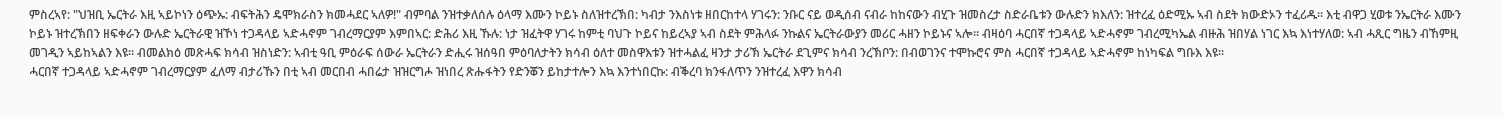ምስረኣየ: "ህዝቢ ኤርትራ እዚ ኣይኮነን ዕጭኡ: ብፍትሕን ዴሞክራስን ክመሓደር ኣለዎ!" ብምባል ንዝተቃለሰሉ ዕላማ እሙን ኮይኑ ስለዝተረኽበ: ካብታ ንእስነቱ ዘበርከተላ ሃገሩን: ንቡር ናይ ወዲሰብ ናብራ ከከናውን ብሂጉ ዝመስረታ ስድራቤቱን ውሉድን ክእለን: ዝተረፈ ዕድሚኡ ኣብ ስደት ክውድኦን ተፈሪዱ። እቲ ብዋጋ ሂወቱ ንኤርትራ እሙን ኮይኑ ዝተረኽበን ዘፍቀራን ውሉድ ኤርትራዊ ዝኾነ ተጋዳላይ ኣድሓኖም ገብረማርያም እምበኣር: ድሕሪ እዚ ኹሉ: ነታ ዝፈትዋ ሃገሩ ከምቲ ባህጉ ኮይና ከይረኣያ ኣብ ስደት ምሕላፉ ንኩልና ኤርትራውያን መሪር ሓዘን ኮይኑና ኣሎ። ብዛዕባ ሓርበኛ ተጋዳላይ ኣድሓኖም ገብረሚካኤል ብዙሕ ዝበሃል ነገር እኳ እነተሃለወ: ኣብ ሓጺር ግዜን ብኸምዚ መገዲን ኣይከኣልን እዩ። ብመልክዕ መጽሓፍ ክሳብ ዝስነድን: ኣብቲ ዓቢ ምዕራፍ ሰውራ ኤርትራን ድሒሩ ዝሰዓበ ምዕባለታትን ክሳብ ዕለተ መስዋእቱን ዝተሓልፈ ዛንታ ታሪኽ ኤርትራ ደጊምና ክሳብ ንረኽቦን: በብወገንና ተሞኩሮና ምስ ሓርበኛ ተጋዳላይ ኣድሓኖም ከነካፍል ግቡእ እዩ።
ሓርበኛ ተጋዳላይ ኣድሓኖም ገብረማርያም ፈለማ ብታሪኹን በቲ ኣብ መርበብ ሓበሬታ ዝዝርግሖ ዝነበረ ጽሑፋትን የድንቖን ይከታተሎን እኳ እንተነበርኩ: ብቕረባ ክንፋለጥን ንዝተረፈ እዋን ክሳብ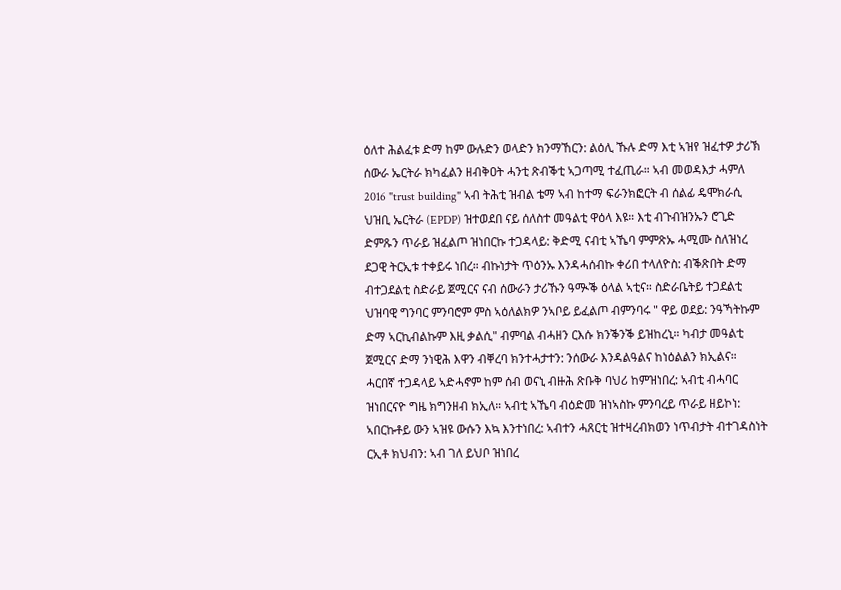ዕለተ ሕልፈቱ ድማ ከም ውሉድን ወላድን ክንማኸርን: ልዕሊ ኹሉ ድማ እቲ ኣዝየ ዝፈተዎ ታሪኽ ሰውራ ኤርትራ ክካፈልን ዘብቅዐት ሓንቲ ጽብቕቲ ኣጋጣሚ ተፈጢራ። ኣብ መወዳእታ ሓምለ 2016 "trust building" ኣብ ትሕቲ ዝብል ቴማ ኣብ ከተማ ፍራንክፎርት ብ ሰልፊ ዴሞክራሲ ህዝቢ ኤርትራ (EPDP) ዝተወደበ ናይ ሰለስተ መዓልቲ ዋዕላ እዩ። እቲ ብጉብዝንኡን ሮጊድ ድምጹን ጥራይ ዝፈልጦ ዝነበርኩ ተጋዳላይ: ቅድሚ ናብቲ ኣኼባ ምምጽኡ ሓሚሙ ስለዝነረ ደጋዊ ትርኢቱ ተቀይሩ ነበረ። ብኩነታት ጥዕንኡ እንዳሓሰብኩ ቀሪበ ተላለዮስ: ብቕጽበት ድማ ብተጋደልቲ ስድራይ ጀሚርና ናብ ሰውራን ታሪኹን ዓᎁቕ ዕላል ኣቲና። ስድራቤትይ ተጋደልቲ ህዝባዊ ግንባር ምንባሮም ምስ ኣዕለልክዎ ንኣቦይ ይፈልጦ ብምንባሩ " ዋይ ወደይ: ንዓኻትኩም ድማ ኣርኪብልኩም እዚ ቃልሲ" ብምባል ብሓዘን ርእሱ ክንቕንቕ ይዝከረኒ። ካብታ መዓልቲ ጀሚርና ድማ ንነዊሕ እዋን ብቐረባ ክንተሓታተን: ንሰውራ እንዳልዓልና ከነዕልልን ክኢልና።
ሓርበኛ ተጋዳላይ ኣድሓኖም ከም ሰብ ወናኒ ብዙሕ ጽቡቅ ባህሪ ከምዝነበረ: ኣብቲ ብሓባር ዝነበርናዮ ግዜ ክግንዘብ ክኢለ። ኣብቲ ኣኼባ ብዕድመ ዝነኣስኩ ምንባረይ ጥራይ ዘይኮነ: ኣበርኩቶይ ውን ኣዝዩ ውሱን እኳ እንተነበረ: ኣብተን ሓጸርቲ ዝተዛረብክወን ነጥብታት ብተገዳስነት ርኢቶ ክህብን: ኣብ ገለ ይህቦ ዝነበረ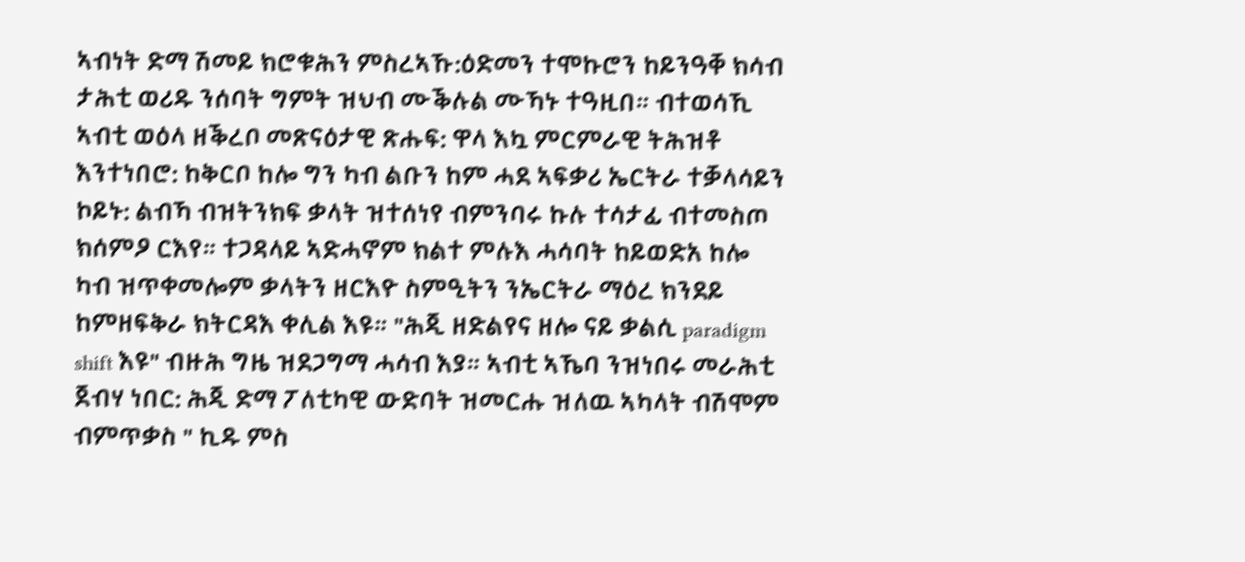ኣብነት ድማ ሽመይ ክሮቁሕን ምስረኣኹ:ዕድመን ተሞኩሮን ከይንዓቐ ክሳብ ታሕቲ ወሪዱ ንሰባት ግምት ዝህብ ሙቕሉል ሙኻኑ ተዓዚበ። ብተወሳኺ ኣብቲ ወዕላ ዘቕረቦ መጽናዕታዊ ጽሑፍ: ዋላ እኳ ምርምራዊ ትሕዝቶ እንተነበሮ: ከቅርቦ ከሎ ግን ካብ ልቡን ከም ሓደ ኣፍቃሪ ኤርትራ ተቓላሳይን ኮይኑ: ልብኻ ብዝትንክፍ ቃላት ዝተሰነየ ብምንባሩ ኩሉ ተሳታፊ ብተመስጦ ክሰምዖ ርእየ። ተጋዳላይ ኣድሓኖም ክልተ ምሉእ ሓሳባት ከይወድአ ከሎ ካብ ዝጥቀመሎም ቃላትን ዘርእዮ ስምዒትን ንኤርትራ ማዕረ ክንደይ ከምዘፍቅራ ክትርዳእ ቀሊል እዩ። "ሕጂ ዘድልየና ዘሎ ናይ ቃልሲ paradigm shift እዩ" ብዙሕ ግዜ ዝደጋግማ ሓሳብ እያ። ኣብቲ ኣኼባ ንዝነበሩ መራሕቲ ጀብሃ ነበር: ሕጂ ድማ ፖለቲካዊ ውድባት ዝመርሑ ዝለዉ ኣካላት ብሽሞም ብምጥቃስ " ኪዱ ምስ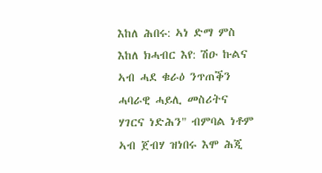እከለ ሕበሩ: ኣነ ድማ ምስ እከለ ክሓብር እየ: ሽዑ ኩልና ኣብ ሓደ ቁራዕ ንጥጠቕን ሓባራዊ ሓይሊ መስሪትና ሃገርና ነድሕን" ብምባል ነቶም ኣብ ጀብሃ ዝነበሩ እሞ ሕጂ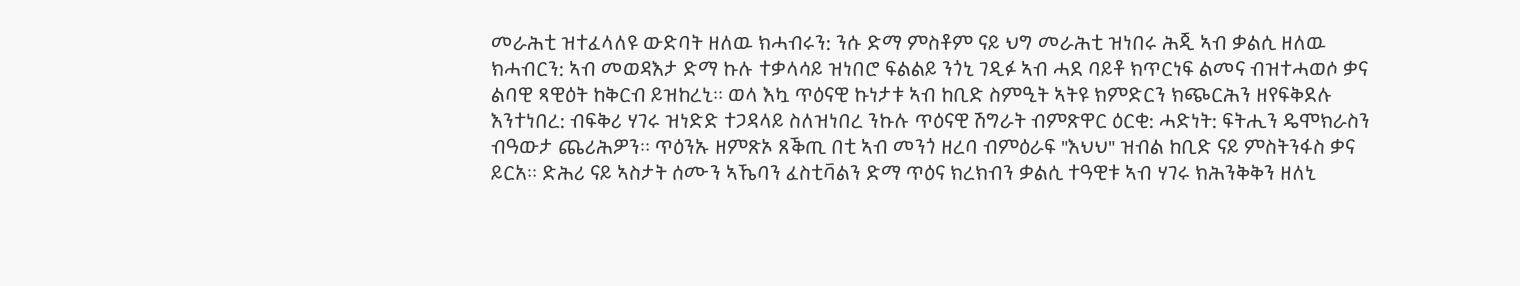መራሕቲ ዝተፈላለዩ ውድባት ዘለዉ ክሓብሩን: ንሱ ድማ ምስቶም ናይ ህግ መራሕቲ ዝነበሩ ሕጂ ኣብ ቃልሲ ዘለዉ ክሓብርን: ኣብ መወዳእታ ድማ ኩሉ ተቃላሳይ ዝነበሮ ፍልልይ ንጎኒ ገዲፉ ኣብ ሓደ ባይቶ ክጥርነፍ ልመና ብዝተሓወሶ ቃና ልባዊ ጻዊዕት ከቅርብ ይዝከረኒ። ወላ እኳ ጥዕናዊ ኩነታቱ ኣብ ከቢድ ስምዒት ኣትዩ ክምድርን ክጭርሕን ዘየፍቅደሉ እንተነበረ: ብፍቅሪ ሃገሩ ዝነድድ ተጋዳላይ ስለዝነበረ ንኩሉ ጥዕናዊ ሽግራት ብምጽዋር ዕርቂ: ሓድነት: ፍትሒን ዴሞክራስን ብዓውታ ጨሪሕዎን። ጥዕንኡ ዘምጽኦ ጸቕጢ በቲ ኣብ መንጎ ዘረባ ብምዕራፍ "እህህ" ዝብል ከቢድ ናይ ምስትንፋስ ቃና ይርአ። ድሕሪ ናይ ኣስታት ሰሙን ኣኼባን ፈስቲቫልን ድማ ጥዕና ክረክብን ቃልሲ ተዓዊቱ ኣብ ሃገሩ ክሕንቅቅን ዘለኒ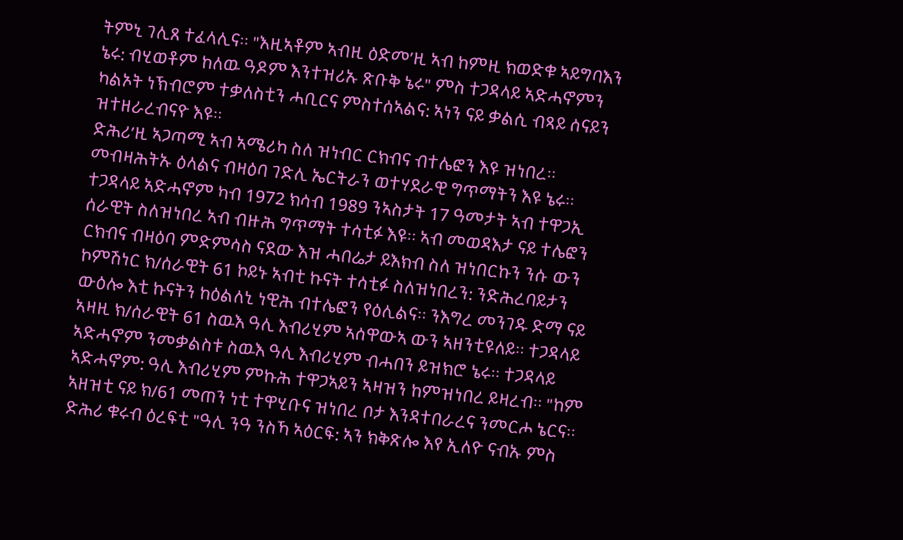ትምኒ ገሊጸ ተፈላሊና። "እዚኣቶም ኣብዚ ዕድመ’ዚ ኣብ ከምዚ ክወድቁ ኣይግባእን ኔሩ: ብሂወቶም ከለዉ ዓዶም እንተዝሪኡ ጽቡቅ ኔሩ" ምስ ተጋዳላይ ኣድሓኖምን ካልኦት ነኽብሮም ተቃለስቲን ሓቢርና ምስተሰኣልና: ኣነን ናይ ቃልሲ ብጻይ ሰናይን ዝተዘራረብናዮ እዩ።
ድሕሪ’ዚ ኣጋጣሚ ኣብ ኣሜሪካ ስለ ዝነብር ርክብና ብተሌፎን እዩ ዝነበረ። መብዛሕትኡ ዕላልና ብዛዕባ ገድሊ ኤርትራን ወተሃደራዊ ግጥማትን እዩ ኔሩ። ተጋዳላይ ኣድሓኖም ካብ 1972 ክሳብ 1989 ንኣስታት 17 ዓመታት ኣብ ተዋጋኢ ሰራዊት ስለዝነበረ ኣብ ብዙሕ ግጥማት ተሳቲፉ እዩ። ኣብ መወዳእታ ናይ ተሌፎን ርክብና ብዛዕባ ምድምሳስ ናደው እዝ ሓበሬታ ይእክብ ስለ ዝነበርኩን ንሱ ውን ኮምሽነር ክ/ሰራዊት 61 ኮይኑ ኣብቲ ኩናት ተሳቲፉ ስለዝነበረን: ንድሕረባይታን ውዕሎ እቲ ኩናትን ከዕልለኒ ነዊሕ ብተሌፎን የዕሊልና። ንእግረ መንገዱ ድማ ናይ ኣዛዚ ክ/ሰራዊት 61 ስዉእ ዓሊ እብሪሂም ኣሰዋውኣ ውን ኣዘንቲዩለይ። ተጋዳላይ ኣድሓኖም ንመቃልስቱ ስዉእ ዓሊ እብሪሂም ብሓበን ይዝክሮ ኔሩ። ተጋዳላይ ኣድሓኖም: ዓሊ እብሪሂም ምኩሕ ተዋጋኣይን ኣዛዝን ከምዝነበረ ይዛረብ። "ከም ኣዘዝቲ ናይ ክ/61 መጠን ነቲ ተዋሂቡና ዝነበረ ቦታ እንዳተበራረና ንመርሖ ኔርና። ድሕሪ ቁሩብ ዕረፍቲ "ዓሊ ንዓ ንስኻ ኣዕርፍ: ኣን ክቅጽሎ እየ ኢለዮ ናብኡ ምስ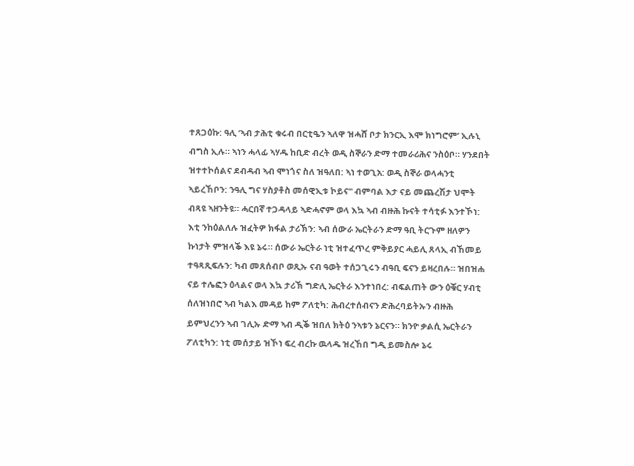ተጸጋዕኩ: ዓሊ ‘ኣብ ታሕቲ ቁሩብ በርቲዔን ኣለዋ ዝሓሸ ቦታ ክንርኢ እሞ ክነግሮም’ ኢሉኒ ብግስ ኢሉ። ኣነን ሓላፊ ኣሃዱ ከቢድ ብረት ወዲ ስኞራን ድማ ተመራሪሕና ንስዕቦ። ሃንደበት ዝተተኮሰልና ደብዳብ ኣብ ሞነጎና ስለ ዝዓለበ: ኣነ ተወጊአ: ወዲ ስኞራ ወላሓንቲ ኣይረኸቦን: ንዓሊ ግና ሃስያቶስ መሰዊኢቱ ኮይና" ብምባል እታ ናይ መጨረሽታ ህሞት ብጻዩ ኣዘንትዩ። ሓርበኛ ተጋዳላይ ኣድሓኖም ወላ እኳ ኣብ ብዙሕ ኩናት ተሳቲፉ እንተኾነ: እቲ ንከዕልለሉ ዝፈትዎ ክፋል ታሪኽን: ኣብ ሰውራ ኤርትራን ድማ ዓቢ ትርጉም ዘለዎን ኩነታት ምዝላቕ እዩ ኔሩ። ሰውራ ኤርትራ ነቲ ዝተፈጥረ ምቅይያር ሓይሊ ጸላኢ ብኸመይ ተዓጻጺፍሉን: ካብ መጸሰብቦ ወጺኡ ናብ ዓወት ተሰጋጊሩን ብዓቢ ፍናን ይዛረበሉ። ዝበዝሐ ናይ ተሌፎን ዕላልና ወላ እኳ ታሪኽ ግድሊ ኤርትራ እንተነበረ: ብፍልጠት ውን ዕቑር ሃብቲ ሰለዝነበሮ ኣብ ካልእ መዳይ ከም ፖለቲካ: ሕብረተሰብናን ድሕረባይትኡን ብዙሕ ይምህረንን ኣብ ገሊኡ ድማ ኣብ ዲቕ ዝበለ ክትዕ ንኣቱን ኔርናን። ክንዮ ቃልሲ ኤርትራን ፖለቲካን: ነቲ መሰታይ ዝኾነ ፍረ ብረኩ ዉላዱ ዝረኸበ ግዲ ይመስሎ ኔሩ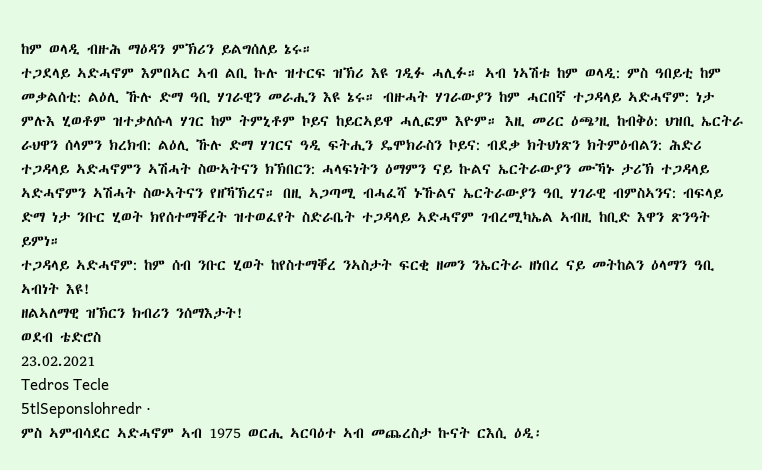ከም ወላዲ ብዙሕ ማዕዳን ምኽሪን ይልግሰለይ ኔሩ።
ተጋደላይ ኣድሓኖም እምበኣር ኣብ ልቢ ኩሉ ዝተርፍ ዝኽሪ እዩ ገዲፉ ሓሊፉ። ኣብ ነኣሽቱ ከም ወላዲ: ምስ ዓበይቲ ከም መቃልሰቲ: ልዕሊ ኹሉ ድማ ዓቢ ሃገራዊን መራሒን እዩ ኔሩ። ብዙሓት ሃገራውያን ከም ሓርበኛ ተጋዳላይ ኣድሓኖም: ነታ ምሉእ ሂወቶም ዝተቃለሱላ ሃገር ከም ትምኒቶም ኮይና ከይርኣይዋ ሓሊፎም እዮም። እዚ መሪር ዕጫ’ዚ ከብቅዕ: ህዝቢ ኤርትራ ራህዋን ሰላምን ክረክብ: ልዕሊ ኹሉ ድማ ሃገርና ዓዲ ፍትሒን ዴሞክራስን ኮይና: ብደቃ ክትህነጽን ክትምዕብልን: ሕድሪ ተጋዳላይ ኣድሓኖምን ኣሽሓት ስውኣትናን ክኽበርን: ሓላፍነትን ዕማምን ናይ ኩልና ኤርትራውያን ሙኻኑ ታሪኽ ተጋዳላይ ኣድሓኖምን ኣሽሓት ስውኣትናን የዘኻኽረና። በዚ ኣጋጣሚ ብሓፈሻ ኑኹልና ኤርትራውያን ዓቢ ሃገራዊ ብምስኣንና: ብፍላይ ድማ ነታ ንቡር ሂወት ክየሰተማቐረት ዝተወፈየት ስድራቤት ተጋዳላይ ኣድሓኖም ገብረሚካኤል ኣብዚ ከቢድ እዋን ጽንዓት ይምነ።
ተጋዳላይ ኣድሓኖም: ከም ሰብ ንቡር ሂወት ከየስተማቐረ ንኣስታት ፍርቂ ዘመን ንኤርትራ ዘነበረ ናይ መትከልን ዕላማን ዓቢ ኣብነት እዩ!
ዘልኣለማዊ ዝኽርን ክብሪን ንሰማእታት!
ወደብ ቴድሮስ
23.02.2021
Tedros Tecle
5tlSeponslohredr ·
ምስ ኣምብሳደር ኣድሓኖም ኣብ 1975 ወርሒ ኣርባዕተ ኣብ መጨረስታ ኩናት ርእሲ ዕዲ፡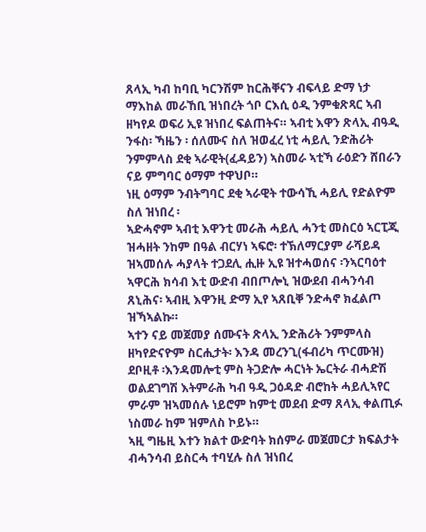ጸላኢ ካብ ከባቢ ካርንሽም ከርሕቐናን ብፍላይ ድማ ነታ ማእከል መራኸቢ ዝነበረት ጎቦ ርእሲ ዕዲ ንምቁጽጻር ኣብ ዘካየዶ ወፍሪ ኢዩ ዝነበረ ፍልጠትና። ኣብቲ እዋን ጽላኢ ብዓዲ ንፋስ፡ ኻዜን ፡ ሰለሙና ስለ ዝወፈረ ነቲ ሓይሊ ንድሕሪት ንምምላስ ደቂ ኣራዊት(ፈዳይን) ኣስመራ ኣቲኻ ራዕድን ሸበራን ናይ ምግባር ዕማም ተዋህቦ።
ነዚ ዕማም ንብትግባር ደቂ ኣራዊት ተውሳኺ ሓይሊ የድልዮም ስለ ዝነበረ ፡
ኣድሓኖም ኣብቲ እዋንቲ መራሕ ሓይሊ ሓንቲ መስርዕ ኣርፒጂ ዝሓዘት ንከም በዓል ብርሃነ ኣፍሮ፡ ተኽለማርያም ራሻይዳ ዝኣመሰሉ ሓያላት ተጋደሊ ሒዙ ኢዩ ዝተሓወሰና ፡ንኣርባዕተ ኣዋርሕ ክሳብ እቲ ውድብ ብበጦሎኒ ዝውደብ ብሓንሳብ ጸኒሕና፡ ኣብዚ እዋንዚ ድማ ኢየ ኣጸቢቐ ንድሓኖ ክፈልጦ ዝኻኣልኩ።
ኣተን ናይ መጀመያ ሰሙናት ጽላኢ ንድሕሪት ንምምላስ ዘካየድናዮም ስርሒታት፡ እንዳ መረንጊ(ፋብሪካ ጥርሙዝ) ደቦዚቶ ፡እንዳመሎቲ ምስ ትጋድሎ ሓርነት ኤርትራ ብሓድሽ ወልደገግሽ እትምራሕ ካብ ዓዲ ጋዕዳድ ብሮከት ሓይሊኣየር ምራም ዝኣመሰሉ ነይሮም ከምቲ መደብ ድማ ጸላኢ ቀልጢፉ ነስመራ ከም ዝምለስ ኮይኑ።
ኣዚ ግዜዚ እተን ክልተ ውድባት ክሰምራ መጀመርታ ክፍልታት ብሓንሳብ ይስርሓ ተባሂሉ ስለ ዝነበረ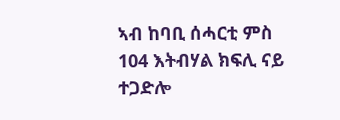ኣብ ከባቢ ሰሓርቲ ምስ 104 እትብሃል ክፍሊ ናይ ተጋድሎ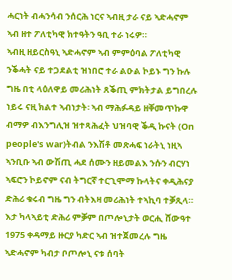ሓርነት ብሓንሳብ ንሰርሕ ነርና ኣብዚ ታራ ናይ ኣድሓኖም ኣብ ዘተ ፖለቲካዊ ክተዓትን ዓቢ ተራ ነሩዎ።
ኣብዚ ዘይርስዓኒ ኣድሓኖም ኣብ ምምዕባል ፖለቲካዊ ንቕሓት ናይ ተጋደልቲ ዝነበሮ ተራ ልዑል ኮይኑ ግን ኩሉ ግዜ በቲ ላዕለዋይ መሪሕነት ጸቕጢ ምክትታል ይግበረሉ ነይሩ ናዚ ክልተ ኣብነታት፡ ኣብ ማሕፉዳይ ዘቐመጥኩዋ ብማዎ ብእንግሊዝ ዝተጻሕፈት ህዝባዊ ቕዲ ኩናት (On people's war)ትብል ንእሽቶ መጽሓፍ ነራትኒ ነዚኣ ኣንቢቡ ኣብ ውሽጢ ሓደ ሰሙን ዘይመልእ ንሱን ብርሃነ ኣፍሮን ኮይኖም ናብ ትግርኛ ተርጊሞማ ኩላትና ቀዲሕናያ ድሕሪ ቁሩብ ግዜ ግን ብትእዛ መሪሕነት ተኣኪባ ተቓጺላ።
እታ ካላኣይቲ ድሕሪ ምቓም በጦሎኒታት ወርሒ ሸውዓተ 1975 ቀዳማይ ዙርያ ካድር ኣብ ዝተጀመረሉ ግዜ ኣድሓኖም ካብታ ቦጦሎኒ ናቱ ሰባት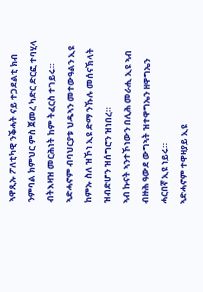ኣዋጺኡ ፖለቲካዊ ንቕሓት ናይ ተጋደልቲ ክብ ንምባል ክምህር ምስ ጀመረ ካድር ድርፎ ተባሂላ ብትእዛዝ መርሕነት ከም ትፈርስ ተገይሩ።
ኣድሓኖም ብባህርያቱ ህዱኣን መተውዓልን ኢዩ ከምኡ ስለ ዝኾነ ኢዩ ድማ ንኹሉ መሰናኽላት ዝብድሆን ዝሰግሮን ዝነበረ።
ኣብ ኩናት ኣንተኾነውን በሊሕ መራሒ ኢዩ ኣብ ብዙሕ ዓውደ ውግኣት ዝተዋግኤን ዘዋግኤን ሓርበኛ ኢዩ ነይሩ።
ኣድሓኖም ተዋዛያይ ኢዩ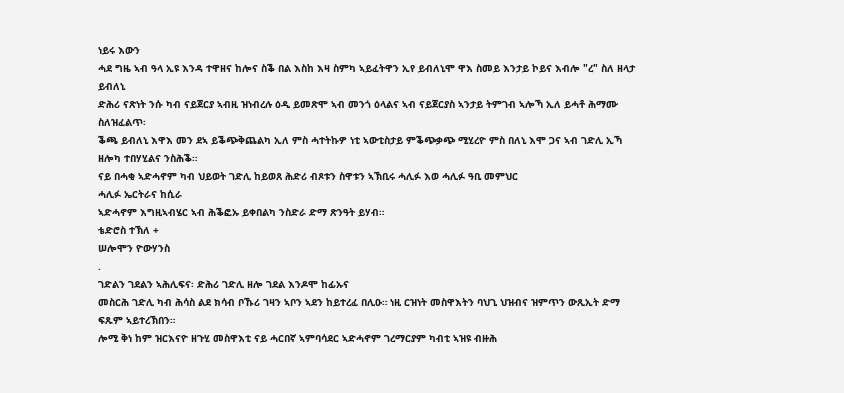ነይሩ እውን
ሓደ ግዜ ኣብ ዓላ ኢዩ እንዳ ተዋዘና ከሎና ስቕ በል እስከ እዛ ስምካ ኣይፈትዋን ኢየ ይብለኒሞ ዋእ ስመይ እንታይ ኮይና እብሎ "ረ" ስለ ዘላታ ይብለኒ
ድሕሪ ናጽነት ንሱ ካብ ናይጀርያ ኣብዚ ዝነብረሉ ዕዲ ይመጽሞ ኣብ መንጎ ዕላልና ኣብ ናይጀርያስ ኣንታይ ትምገብ ኣሎኻ ኢለ ይሓቶ ሕማሙ ስለዝፈልጥ፡
ቕጫ ይብለኒ እዋእ መን ደኣ ይቕጭቅጨልካ ኢለ ምስ ሓተትኩዎ ነቲ ኣውቲስታይ ምቕጭቃጭ ሚሂረዮ ምስ በለኒ እሞ ጋና ኣብ ገድሊ ኢኻ ዘሎካ ተበሃሂልና ንስሕቕ።
ናይ በሓቂ ኣድሓኖም ካብ ህይወት ገድሊ ከይወጸ ሕድሪ ብጾቱን ስዋቱን ኣኽቢሩ ሓሊፉ እወ ሓሊፉ ዓቢ መምህር
ሓሊፉ ኤርትራና ከሲራ
ኣድሓኖም እግዚኣብሄር ኣብ ሕቕፎኡ ይቀበልካ ንስድራ ድማ ጽንዓት ይሃብ።
ቴድሮስ ተኽለ +
ሠሎሞን ዮውሃንስ
.
ገድልን ገደልን ኣሕሊፍና፡ ድሕሪ ገድሊ ዘሎ ገደል እንዶሞ ከፊኡና
መስርሕ ገድሊ ካብ ሕሳስ ልደ ክሳብ ቦኹሪ ገዛን ኣቦን ኣደን ከይተረፈ በሊዑ። ነዚ ርዝነት መስዋእትን ባህጊ ህዝብና ዝምጥን ውጺኢት ድማ ፍጹም ኣይተረኽበን።
ሎሚ ቅነ ከም ዝርእናዮ ዘጉሂ መስዋእቲ ናይ ሓርበኛ ኣምባሳደር ኣድሓኖም ገረማርያም ካብቲ ኣዝዩ ብዙሕ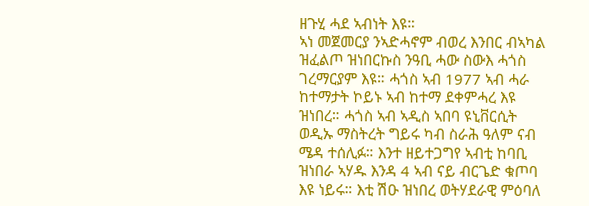ዘጉሂ ሓደ ኣብነት እዩ።
ኣነ መጀመርያ ንኣድሓኖም ብወረ እንበር ብኣካል ዝፈልጦ ዝነበርኩስ ንዓቢ ሓው ስውእ ሓጎስ ገረማርያም እዩ። ሓጎስ ኣብ 1977 ኣብ ሓራ ከተማታት ኮይኑ ኣብ ከተማ ደቀምሓረ እዩ ዝነበረ። ሓጎስ ኣብ ኣዲስ ኣበባ ዩኒቨርሲት ወዲኡ ማስትረት ግይሩ ካብ ስራሕ ዓለም ናብ ሜዳ ተሰሊፉ። እንተ ዘይተጋግየ ኣብቲ ከባቢ ዝነበራ ኣሃዱ እንዳ 4 ኣብ ናይ ብርጌድ ቁጦባ እዩ ነይሩ። እቲ ሽዑ ዝነበረ ወትሃደራዊ ምዕባለ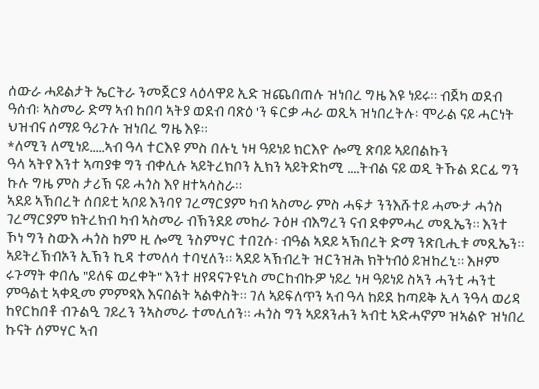ሰውራ ሓይልታት ኤርትራ ንመጀርያ ላዕላዋይ ኢድ ዝጨበጠሉ ዝነበረ ግዜ እዩ ነይሩ። ብጀካ ወደብ ዓሰብ፡ ኣስመራ ድማ ኣብ ከበባ ኣትያ ወደብ ባጽዕ 'ን ፍርቃ ሓራ ወጺኣ ዝነበረትሉ፡ ሞራል ናይ ሓርነት ህዝብና ሰማይ ዓሪጉሉ ዝነበረ ግዜ እዩ።
*ለሚን ለሚነይ.....ኣብ ዓላ ተርእዩ ምስ በሉኒ ነዛ ዓይነይ ክርእዮ ሎሚ ጽባይ ኣይበልኩን
ዓላ ኣትየ እንተ ኣጣያቁ ግን ብቀሊሉ ኣይትረክቦን ኢክን ኣይትድከሚ ....ትብል ናይ ወዲ ትኹል ደርፊ ግን ኩሉ ግዜ ምስ ታሪኽ ናይ ሓጎስ እየ ዘተኣሳስራ።
ኣደይ ኣኽበረት ሰበይቲ ኣቦይ እንባየ ገረማርያም ካብ ኣስመራ ምስ ሓፍታ ንንእሹተይ ሓሙታ ሓጎስ ገረማርያም ክትረክብ ካብ ኣስመራ ብኽንደይ መከራ ጉዕዞ ብእግረን ናብ ደቀምሓረ መጺኤን። እንተ ኾነ ግን ስውእ ሓጎስ ከም ዚ ሎሚ ንስምሃር ተበጊሱ፡ ብዓል ኣደይ ኣኽበረት ድማ ንጽቢሒቱ መጺኤን። ኣይትረኽብኦን ኢኽን ኪዳ ተመለሳ ተባሂለን። ኣደይ ኣኽብረት ዝርንዝሕ ክትነብዕ ይዝከረኒ። እዞም ሩጉማት ቀበሌ "ይለፍ ወረቀት" እንተ ዘየዳናጉዩኒስ መርከብኩዎ ነይረ ነዛ ዓይነይ ስኣን ሓንቲ ሓንቲ ምዓልቲ ኣቀዲመ ምምጻእ እናበልት ኣልቀስት። ገለ ኣይፍለጥን ኣብ ዓላ ከይደ ከጣይቅ ኢላ ንዓላ ወሪዳ ከየርከበቶ ብጉልዒ ገይረን ንኣስመራ ተመሊሰን። ሓጎስ ግን ኣይጸንሐን ኣብቲ ኣድሓኖም ዝኣልዮ ዝነበረ ኩናት ሰምሃር ኣብ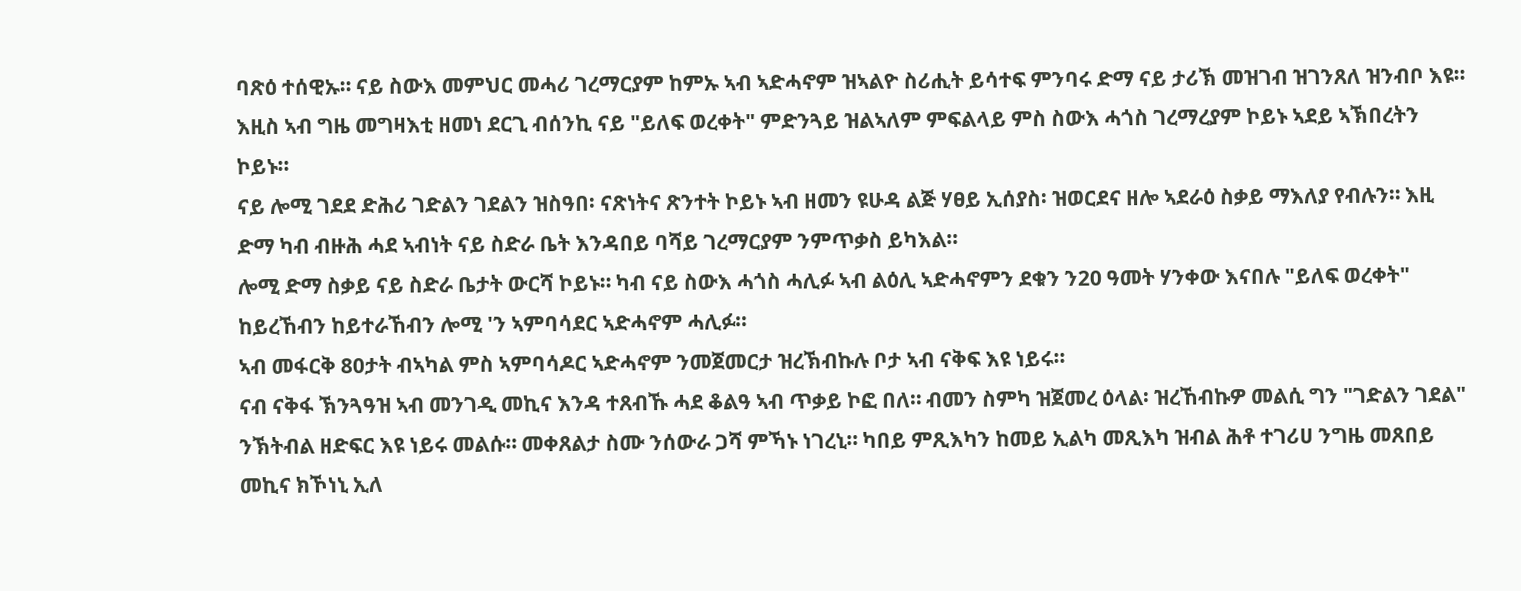ባጽዕ ተሰዊኡ። ናይ ስውእ መምህር መሓሪ ገረማርያም ከምኡ ኣብ ኣድሓኖም ዝኣልዮ ስሪሒት ይሳተፍ ምንባሩ ድማ ናይ ታሪኽ መዝገብ ዝገንጸለ ዝንብቦ እዩ።
እዚስ ኣብ ግዜ መግዛእቲ ዘመነ ደርጊ ብሰንኪ ናይ "ይለፍ ወረቀት" ምድንጓይ ዝልኣለም ምፍልላይ ምስ ስውእ ሓጎስ ገረማረያም ኮይኑ ኣደይ ኣኽበረትን ኮይኑ።
ናይ ሎሚ ገደደ ድሕሪ ገድልን ገደልን ዝስዓበ፡ ናጽነትና ጽንተት ኮይኑ ኣብ ዘመን ዩሁዳ ልጅ ሃፀይ ኢሰያስ፡ ዝወርደና ዘሎ ኣደራዕ ስቃይ ማእለያ የብሉን። እዚ ድማ ካብ ብዙሕ ሓደ ኣብነት ናይ ስድራ ቤት እንዳበይ ባሻይ ገረማርያም ንምጥቃስ ይካእል።
ሎሚ ድማ ስቃይ ናይ ስድራ ቤታት ውርሻ ኮይኑ። ካብ ናይ ስውእ ሓጎስ ሓሊፉ ኣብ ልዕሊ ኣድሓኖምን ደቁን ን20 ዓመት ሃንቀው እናበሉ "ይለፍ ወረቀት" ከይረኸብን ከይተራኸብን ሎሚ 'ን ኣምባሳደር ኣድሓኖም ሓሊፉ።
ኣብ መፋርቅ 80ታት ብኣካል ምስ ኣምባሳዶር ኣድሓኖም ንመጀመርታ ዝረኽብኩሉ ቦታ ኣብ ናቅፍ እዩ ነይሩ።
ናብ ናቅፋ ኽንጓዓዝ ኣብ መንገዲ መኪና እንዳ ተጸብኹ ሓደ ቆልዓ ኣብ ጥቃይ ኮፎ በለ። ብመን ስምካ ዝጀመረ ዕላል፡ ዝረኸብኩዎ መልሲ ግን "ገድልን ገደል" ንኽትብል ዘድፍር እዩ ነይሩ መልሱ። መቀጸልታ ስሙ ንሰውራ ጋሻ ምኻኑ ነገረኒ። ካበይ ምጺእካን ከመይ ኢልካ መጺእካ ዝብል ሕቶ ተገሪሀ ንግዜ መጸበይ መኪና ክኾነኒ ኢለ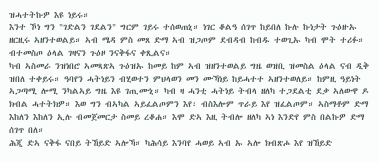ዝሓተትኩዎ እዩ ነይሩ።
እንተ ኾነ ግን "ገድልን ገደልን" ግርም ገይሩ ተሰወጠኒ። ነገር ቆልዓ ሰገጥ ከይበለ ኩሉ ኩነታት ጉዕዙኡ ዘርዚሩ ኣዘንተወልይ። ኣብ ሜዳ ምስ መጸ ድማ ኣብ ዝጋጦም ደብዳብ ከብዱ ተወጊኡ ካብ ሞት ተሪፉ። ብተመስጦ ዕላል ገዛናን ጉዕዞ ንናቅፋና ቀጺልና።
ካብ ኣስመራ ንዝነበሮ ኣመጻጽኣ ጉዕዝኡ ከመይ ከም ኣብ ዝዘንተወልይ ግዜ ወዝቢ ዝመስል ዕላል ናብ ዲቅ ዝበለ ተቀይሩ። ዓባየን ሓትነይን ብሂወተን ምህላወን መን ሙኻነይ ከይሓተተ ኣዘንተወለይ። ከምዚ ዓይነት ኣጋጣሚ ሎሚ ንካልኣይ ግዜ እዩ ገጢሙኒ። ካብ ዛ ሓንቲ ሓትነይ ትብላ ዘለካ ተጋደልቲ ደቃ ኣለውዋ ዶ ክብል ሓተትክዎ። እወ ግን ብኣካል ኣይፈልጦምን እየ፡ ብስእሎም ጥራይ እየ ዝፈልጦም። ኣስማቶም ድማ እከለን እከለን ኢሉ ብመጀመርታ ስመይ ረቆሐ። እሞ ድኣ እዚ ትብሎ ዘለካ ኣነ እንድየ ምስ በልኩዎ ድማ ሰገጥ በለ።
ሕጂ ድኣ ናቅፋ ናበይ ትኸይድ ኣሎኻ። ካሕሳይ እንባየ ሓወይ ኣብ ኡ ኣሎ ክብጽሖ እየ ዝኸይድ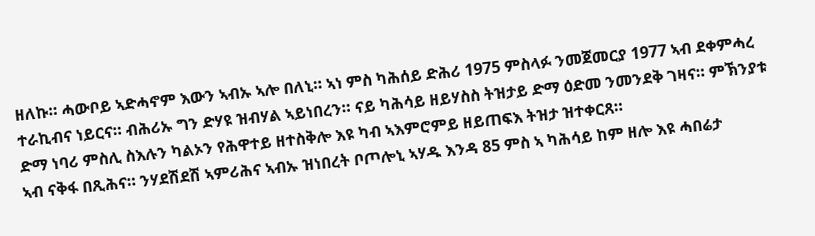ዘለኩ። ሓውቦይ ኣድሓኖም እውን ኣብኡ ኣሎ በለኒ። ኣነ ምስ ካሕሰይ ድሕሪ 1975 ምስላፉ ንመጀመርያ 1977 ኣብ ደቀምሓረ ተራኪብና ነይርና። ብሕሪኡ ግን ድሃዩ ዝብሃል ኣይነበረን። ናይ ካሕሳይ ዘይሃስስ ትዝታይ ድማ ዕድመ ንመንደቅ ገዛና። ምኽንያቱ ድማ ነባሪ ምስሊ ስእሉን ካልኦን የሕዋተይ ዘተስቅሎ እዩ ካብ ኣእምሮምይ ዘይጠፍእ ትዝታ ዝተቀርጸ።
ኣብ ናቅፋ በጺሕና። ንሃደሽደሽ ኣምሪሕና ኣብኡ ዝነበረት ቦጦሎኒ ኣሃዱ እንዳ 85 ምስ ኣ ካሕሳይ ከም ዘሎ እዩ ሓበሬታ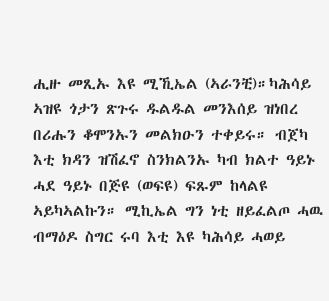ሒዙ መጺኡ እዩ ሚኺኤል (ኣራንቺ)።ካሕሳይ ኣዝዩ ጎታን ጽጉሩ ዱልዱል መንእሰይ ዝነበረ በሪሑን ቆሞንኡን መልክዑን ተቀይሩ። ብጀካ እቲ ክዳን ዝሽፈኖ ስንክልንኡ ካብ ክልተ ዓይኑ ሓደ ዓይኑ በጅዩ (ወፍዩ) ፍጹም ከላልዩ ኣይካኣልኩን። ሚኪኤል ግን ነቲ ዘይፈልጦ ሓዉ ብማዕዶ ስግር ሩባ እቲ እዩ ካሕሳይ ሓወይ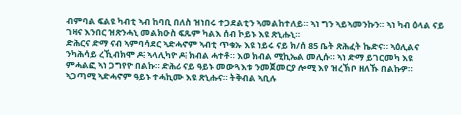ብምባል ፍልዩ ካብቲ ኣብ ከባቢ በለስ ዝነበሩ ተጋደልቲን ኣመልከተለይ። ኣነ ግን ኣይኣመንኩን። ኣነ ካብ ዕላል ናይ ገዛና እንበር ዝጽንሓኒ መልክዑስ ፍጹም ካልእ ሰብ ኮይኑ እዩ ጽኒሑኒ።
ድሕርና ድማ ናብ ኣምባሳደር ኣድሓኖም ኣብቲ ጥቁኡ እዩ ነይሩ ናይ ክ/ሰ 85 ቤት ጽሕፈት ኬድና። ኣዕሊልና ንካሕሳይ ረኺብክሞ ዶ፧ ኣላሊካዮ ዶ፧ ክብል ሓተቶ። እወ ክብል ሚኪኤል መሊሱ። ኣነ ድማ ይገርመካ እዩ ምሓልፎ ኣነ ጋግየዮ በልኩ። ድሕሪ ናይ ዓይኑ መውጓእቱ ንመጀመርያ ሎሚ እየ ዝረኽቦ ዘለኹ በልኩዎ። ኣጋጣሚ ኣድሓኖም ዓይኑ ተሓኪሙ እዩ ጽኒሑና። ትቅብል ኣቢሉ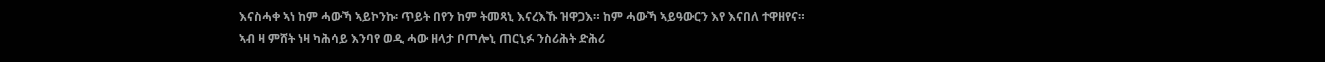እናስሓቀ ኣነ ከም ሓውኻ ኣይኮንኩ፡ ጥይት በየን ከም ትመጻኒ እናረእኹ ዝዋጋእ። ከም ሓውኻ ኣይዓውርን እየ እናበለ ተዋዘየና።
ኣብ ዛ ምሸት ነዛ ካሕሳይ እንባየ ወዲ ሓው ዘላታ ቦጦሎኒ ጠርኒፉ ንስሪሕት ድሕሪ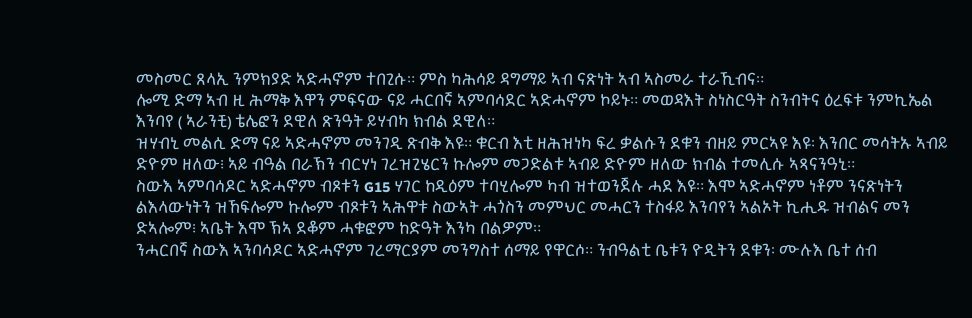መስመር ጸላኢ ንምክያድ ኣድሓኖም ተበጊሱ። ምስ ካሕሳይ ዳግማይ ኣብ ናጽነት ኣብ ኣስመራ ተራኺብና።
ሎሚ ድማ ኣብ ዚ ሕማቅ እዋን ምፍናው ናይ ሓርበኛ ኣምባሳደር ኣድሓኖም ኮይኑ። መወዳእት ስነስርዓት ስንብትና ዕረፍቱ ንምኪኤል እንባየ ( ኣራንቺ) ቴሌፎን ደዊለ ጽንዓት ይሃብካ ክብል ደዊለ።
ዝሃብኒ መልሲ ድማ ናይ ኣድሓኖም መንገዲ ጽብቅ እዩ። ቁርብ እቲ ዘሕዝነካ ፍረ ቃልሱን ደቁን ብዘይ ምርኣዩ እዩ፡ እንበር መሳትኡ ኣብይ ድዮም ዘለው፧ ኣይ ብዓል በራኽን ብርሃነ ገረዝጊሄርን ኩሎም መጋድልቱ ኣብይ ድዮም ዘለው ክብል ተመሊሱ ኣጻናንዓኒ።
ስውእ ኣምባሳዶር ኣድሓኖም ብጾቱን G15 ሃገር ከዲዕም ተባሂሎም ካብ ዝተወንጀሉ ሓደ እዩ። እሞ ኣድሓኖም ነቶም ንናጽነትን ልእላውነትን ዝኸፍሎም ኩሎም ብጾቱን ኣሕዋቱ ስውኣት ሓጎስን መምህር መሓርን ተስፋይ እንባየን ኣልኦት ኪሒዱ ዝብልና መን ድኣሎም፧ ኣቤት እሞ ኽኣ ደቆም ሓቁፎም ከድዓት እንካ በልዎም።
ንሓርበኛ ስውእ ኣንባሳዶር ኣድሓኖም ገረማርያም መንግስተ ሰማይ የዋርሶ። ንብዓልቲ ቤቱን ዮዲትን ደቁን፡ ሙሉእ ቤተ ሰብ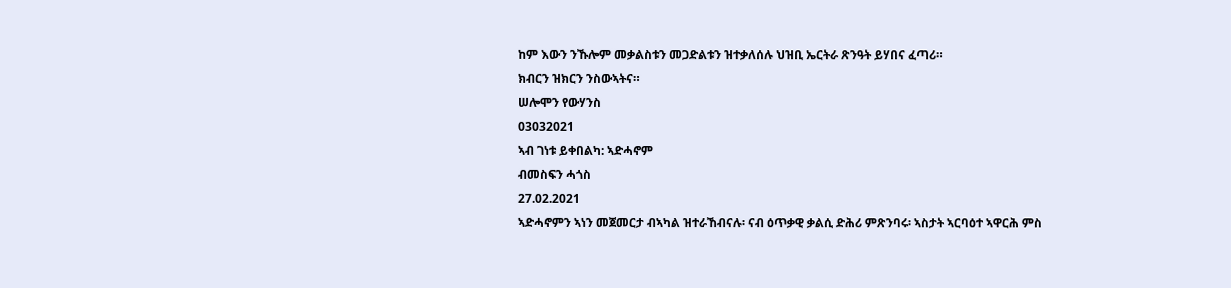ከም እውን ንኹሎም መቃልስቱን መጋድልቱን ዝተቃለሰሉ ህዝቢ ኤርትራ ጽንዓት ይሃበና ፈጣሪ።
ክብርን ዝክርን ንስውኣትና።
ሠሎሞን የውሃንስ
03032021
ኣብ ገነቱ ይቀበልካ: ኣድሓኖም
ብመስፍን ሓጎስ
27.02.2021
ኣድሓኖምን ኣነን መጀመርታ ብኣካል ዝተራኸብናሉ፡ ናብ ዕጥቃዊ ቃልሲ ድሕሪ ምጽንባሩ፡ ኣስታት ኣርባዕተ ኣዋርሕ ምስ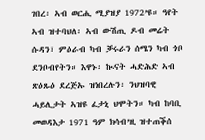ገበረ፡ ኣብ ወርሒ ሚያዝያ 1972’ዩ። ዓየት ኣብ ዝተባህለ፡ ኣብ ውሽጢ ዶብ መሬት ሱዳን፣ ምዕራብ ካብ ቓሩራን ሰሜን ካብ ጎቦ ደንቦብየትን። እዋኑ፡ ኲናት ሓድሕድ ኣብ ጽዕጹዕ ደረጅኡ ዝነበረሉን፡ ንህዝባዊ ሓይሊታት ኣዝዩ ፈታኒ ህሞትን። ካብ ከባቢ መወዳእታ 1971 ዓም ክሳብ’ዚ ዝተጠቕሰ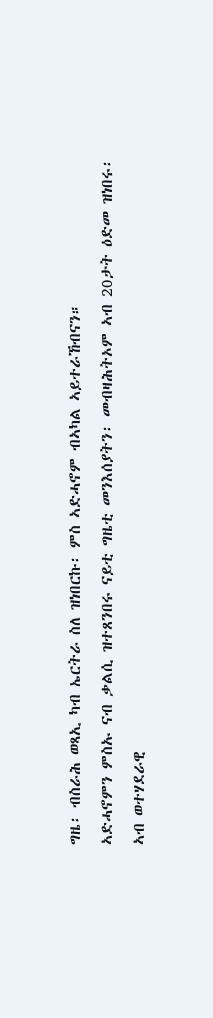ግዜ፡ ብስራሕ ወጻኢ ካብ ኤርትራ ስለ ዝነበርኩ፡ ምስ ኣድሓኖም ብኣካል ኣይተራኸብናን።
ኣድሓኖምን ምስኡ ናብ ቃልሲ ዝተጸንበሩ ናይቲ ግዜቲ መንእሰያትን፡ መብዛሕትኦም ኣብ 20ታት ዕድመ ዝነበሩ፡ ኣብ ወተሃደራዊ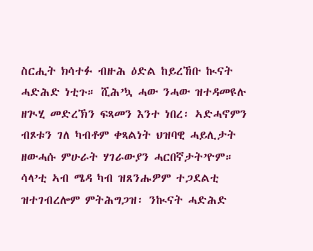ስርሒት ክሳተፉ ብዙሕ ዕድል ከይረኸቡ ኲናት ሓድሕድ ነቲጉ። ሺሕ’ኳ ሓው ንሓው ዝተዳመዩሉ ዘጒሂ መድረኽን ፍጻመን እንተ ነበረ፡ ኣድሓኖምን ብጾቱን ገለ ካብቶም ቀጻልነት ህዝባዊ ሓይሊታት ዘውሓሱ ምሁራት ሃገራውያን ሓርበኛታት’ዮም። ሳላ’ቲ ኣብ ሜዳ ካብ ዝጸንሑዎም ተጋደልቲ ዝተገብረሎም ምትሕግጋዝ፡ ንኲናት ሓድሕድ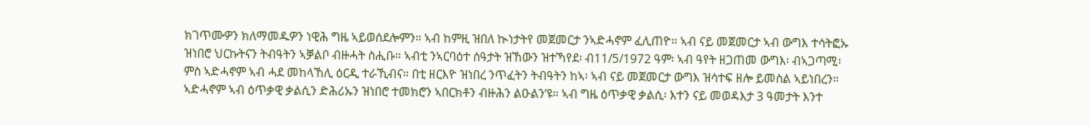ክገጥሙዎን ክለማመዱዎን ነዊሕ ግዜ ኣይወሰደሎምን። ኣብ ከምዚ ዝበለ ኲነታትየ መጀመርታ ንኣድሓኖም ፈሊጠዮ። ኣብ ናይ መጀመርታ ኣብ ውግእ ተሳትፎኡ ዝነበሮ ህርኩትናን ትብዓትን ኣቓልቦ ብዙሓት ስሒቡ። ኣብቲ ንኣርባዕተ ሰዓታት ዝኸውን ዝተኻየደ፡ ብ11/5/1972 ዓም፡ ኣብ ዓየት ዘጋጠመ ውግእ፡ ብኣጋጣሚ፡ ምስ ኣድሓኖም ኣብ ሓደ መከላኸሊ ዕርዲ ተራኺብና። በቲ ዘርእዮ ዝነበረ ንጥፈትን ትብዓትን ከኣ፡ ኣብ ናይ መጀመርታ ውግእ ዝሳተፍ ዘሎ ይመስል ኣይነበረን።
ኣድሓኖም ኣብ ዕጥቃዊ ቃልሲን ድሕሪኡን ዝነበሮ ተመክሮን ኣበርክቶን ብዙሕን ልዑልን’ዩ። ኣብ ግዜ ዕጥቃዊ ቃልሲ፡ እተን ናይ መወዳእታ 3 ዓመታት እንተ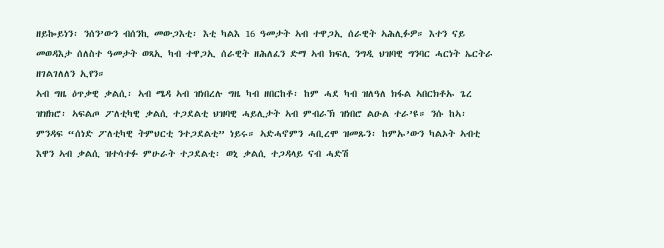ዘይኰይነን፡ ንሰን’ውን ብሰንኪ መውጋእቲ፡ እቲ ካልእ 16 ዓመታት ኣብ ተዋጋኢ ሰራዊት ኣሕሊፉዎ። እተን ናይ መወዳእታ ሰለስተ ዓመታት ወጻኢ ካብ ተዋጋኢ ሰራዊት ዘሕለፈን ድማ ኣብ ክፍሊ ንግዲ ህዝባዊ ግንባር ሓርነት ኤርትራ ዘገልገለለን ኢየን።
ኣብ ግዜ ዕጥቃዊ ቃልሲ፡ ኣብ ሜዳ ኣብ ዝነበረሉ ግዜ ካብ ዘበርከቶ፡ ከም ሓደ ካብ ዝለዓለ ክፋል ኣበርክቶኡ ጌረ ዝዝክሮ፡ ኣፍልጦ ፖለቲካዊ ቃልሲ ተጋደልቲ ህዝባዊ ሓይሊታት ኣብ ምብራኽ ዝነበሮ ልዑል ተራ’ዩ። ንሱ ከኣ፡ ምንዳፍ “ሰነድ ፖለቲካዊ ትምህርቲ ንተጋደልቲ” ነይሩ። ኣድሓኖምን ሓቢረሞ ዝመጹን፡ ከምኡ’ውን ካልኦት ኣብቲ እዋን ኣብ ቃልሲ ዝተሳተፉ ምሁራት ተጋደልቲ፡ ወኒ ቃልሲ ተጋዳላይ ናብ ሓድሽ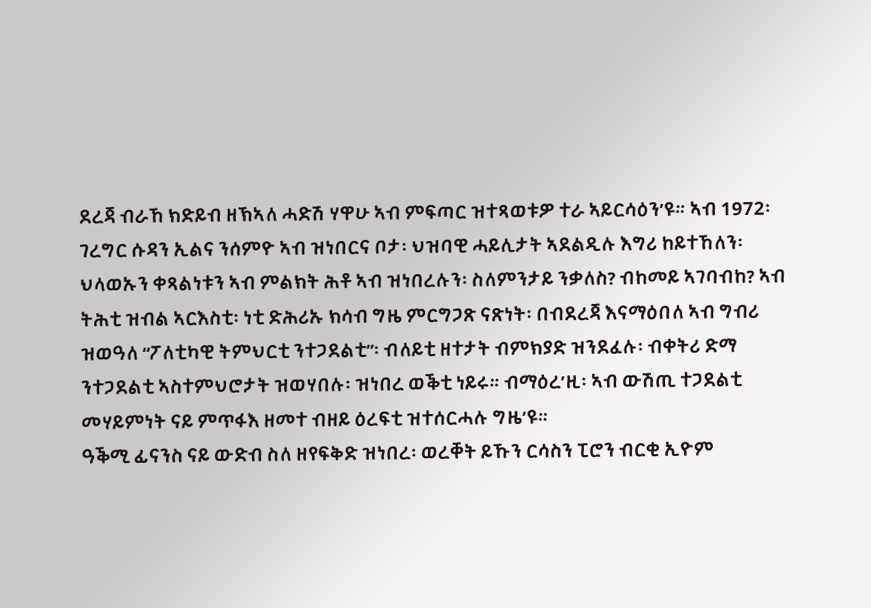ደረጃ ብራኸ ክድይብ ዘኽኣለ ሓድሽ ሃዋሁ ኣብ ምፍጣር ዝተጻወቱዎ ተራ ኣይርሳዕን’ዩ። ኣብ 1972፡ ገረግር ሱዳን ኢልና ንሰምዮ ኣብ ዝነበርና ቦታ፡ ህዝባዊ ሓይሊታት ኣደልዲሉ እግሪ ከይተኸለን፡ ህላወኡን ቀጻልነቱን ኣብ ምልክት ሕቶ ኣብ ዝነበረሉን፡ ስለምንታይ ንቃለስ? ብከመይ ኣገባብከ? ኣብ ትሕቲ ዝብል ኣርእስቲ፡ ነቲ ድሕሪኡ ክሳብ ግዜ ምርግጋጽ ናጽነት፡ በብደረጃ እናማዕበለ ኣብ ግብሪ ዝወዓለ “ፖለቲካዊ ትምህርቲ ንተጋደልቲ”፡ ብለይቲ ዘተታት ብምክያድ ዝንደፈሉ፡ ብቀትሪ ድማ ንተጋደልቲ ኣስተምህሮታት ዝወሃበሉ፡ ዝነበረ ወቕቲ ነይሩ። ብማዕረ’ዚ፡ ኣብ ውሽጢ ተጋደልቲ መሃይምነት ናይ ምጥፋእ ዘመተ ብዘይ ዕረፍቲ ዝተሰርሓሉ ግዜ’ዩ።
ዓቕሚ ፊናንስ ናይ ውድብ ስለ ዘየፍቅድ ዝነበረ፡ ወረቐት ይኹን ርሳስን ፒሮን ብርቂ ኢዮም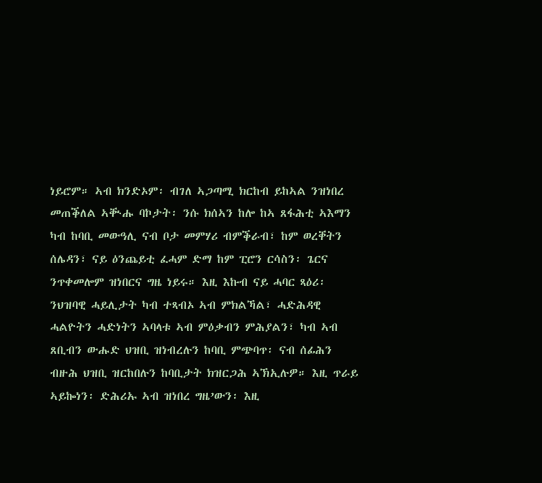ነይሮም። ኣብ ክንድኦም፡ ብገለ ኣጋጣሚ ክርከብ ይከኣል ንዝነበረ መጠቕለል ኣቚሑ ባኮታት፡ ንሱ ክሰኣን ከሎ ከኣ ጸፋሕቲ ኣእማን ካብ ከባቢ መውዓሊ ናብ ቦታ መምሃሪ ብምቕራብ፣ ከም ወረቐትን ሰሌዳን፣ ናይ ዕንጨይቲ ፈሓም ድማ ከም ፒሮን ርሳስን፡ ጌርና ንጥቀመሎም ዝነበርና ግዜ ነይሩ። እዚ እኩብ ናይ ሓባር ጻዕሪ፡ ንህዝባዊ ሓይሊታት ካብ ተጻብኦ ኣብ ምክልኻል፣ ሓድሕዳዊ ሓልዮትን ሓድነትን ኣባላቱ ኣብ ምዕቃብን ምሕያልን፣ ካብ ኣብ ጸቢብን ውሑድ ህዝቢ ዝነብረሉን ከባቢ ምጭባጥ፡ ናብ ሰፊሕን ብዙሕ ህዝቢ ዝርከበሉን ከባቢታት ክዝርጋሕ ኣኽኢሉዎ። እዚ ጥራይ ኣይኰነን፡ ድሕሪኡ ኣብ ዝነበረ ግዜ’ውን፡ እዚ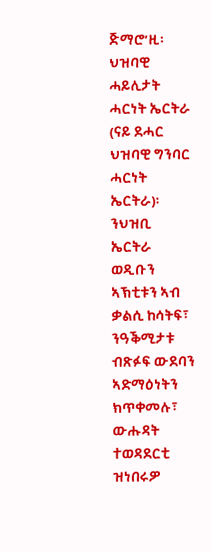ጅማሮ’ዚ፡ ህዝባዊ ሓይሊታት ሓርነት ኤርትራ (ናይ ደሓር ህዝባዊ ግንባር ሓርነት ኤርትራ)፡ ንህዝቢ ኤርትራ ወዲቡን ኣኽቲቱን ኣብ ቃልሲ ከሳትፍ፣ ንዓቕሚታቱ ብጽፉፍ ውደባን ኣድማዕነትን ክጥቀመሉ፣ ውሑዳት ተወዳደርቲ ዝነበሩዎ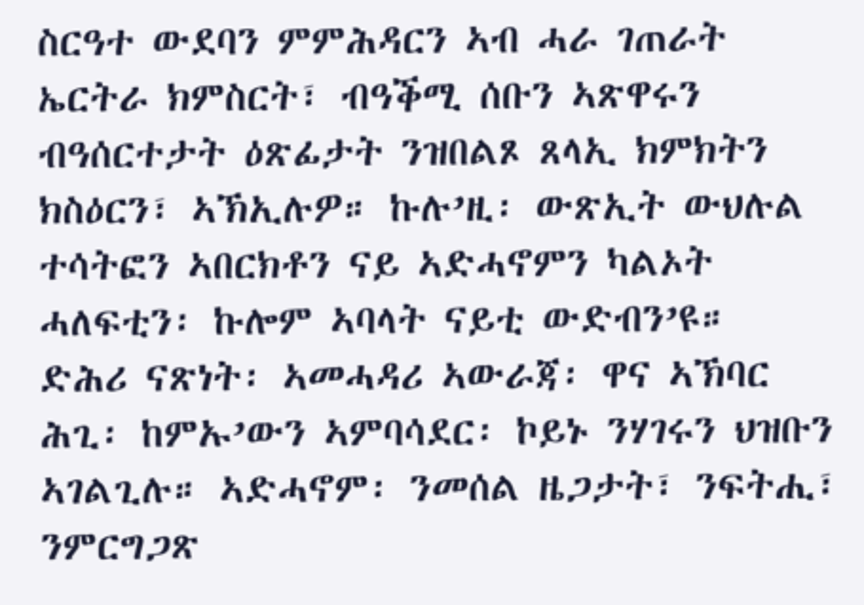ስርዓተ ውደባን ምምሕዳርን ኣብ ሓራ ገጠራት ኤርትራ ክምስርት፣ ብዓቕሚ ሰቡን ኣጽዋሩን ብዓሰርተታት ዕጽፊታት ንዝበልጾ ጸላኢ ክምክትን ክስዕርን፣ ኣኽኢሉዎ። ኩሉ’ዚ፡ ውጽኢት ውህሉል ተሳትፎን ኣበርክቶን ናይ ኣድሓኖምን ካልኦት ሓለፍቲን፡ ኩሎም ኣባላት ናይቲ ውድብን’ዩ።
ድሕሪ ናጽነት፡ ኣመሓዳሪ ኣውራጃ፡ ዋና ኣኽባር ሕጊ፡ ከምኡ’ውን ኣምባሳደር፡ ኮይኑ ንሃገሩን ህዝቡን ኣገልጊሉ። ኣድሓኖም፡ ንመሰል ዜጋታት፣ ንፍትሒ፣ ንምርግጋጽ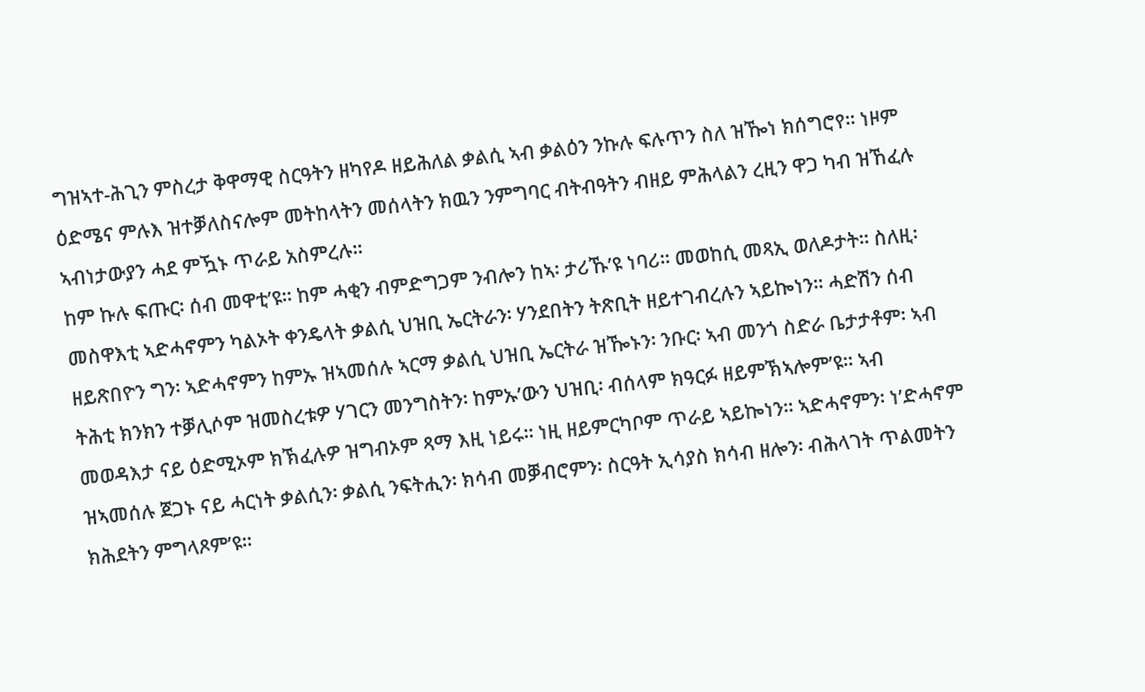ግዝኣተ-ሕጊን ምስረታ ቅዋማዊ ስርዓትን ዘካየዶ ዘይሕለል ቃልሲ ኣብ ቃልዕን ንኩሉ ፍሉጥን ስለ ዝዀነ ክሰግሮየ። ነዞም ዕድሜና ምሉእ ዝተቓለስናሎም መትከላትን መሰላትን ክዉን ንምግባር ብትብዓትን ብዘይ ምሕላልን ረዚን ዋጋ ካብ ዝኸፈሉ ኣብነታውያን ሓደ ምዃኑ ጥራይ አስምረሉ።
ከም ኩሉ ፍጡር፡ ሰብ መዋቲ’ዩ። ከም ሓቂን ብምድግጋም ንብሎን ከኣ፡ ታሪኹ’ዩ ነባሪ። መወከሲ መጻኢ ወለዶታት። ስለዚ፡ መስዋእቲ ኣድሓኖምን ካልኦት ቀንዴላት ቃልሲ ህዝቢ ኤርትራን፡ ሃንደበትን ትጽቢት ዘይተገብረሉን ኣይኰነን። ሓድሽን ሰብ ዘይጽበዮን ግን፡ ኣድሓኖምን ከምኡ ዝኣመሰሉ ኣርማ ቃልሲ ህዝቢ ኤርትራ ዝዀኑን፡ ንቡር፡ ኣብ መንጎ ስድራ ቤታታቶም፡ ኣብ ትሕቲ ክንክን ተቓሊሶም ዝመስረቱዎ ሃገርን መንግስትን፡ ከምኡ’ውን ህዝቢ፡ ብሰላም ክዓርፉ ዘይምኽኣሎም’ዩ። ኣብ መወዳእታ ናይ ዕድሚኦም ክኽፈሉዎ ዝግብኦም ጻማ እዚ ነይሩ። ነዚ ዘይምርካቦም ጥራይ ኣይኰነን። ኣድሓኖምን፡ ነ’ድሓኖም ዝኣመሰሉ ጀጋኑ ናይ ሓርነት ቃልሲን፡ ቃልሲ ንፍትሒን፡ ክሳብ መቓብሮምን፡ ስርዓት ኢሳያስ ክሳብ ዘሎን፡ ብሕላገት ጥልመትን ክሕደትን ምግላጾም’ዩ።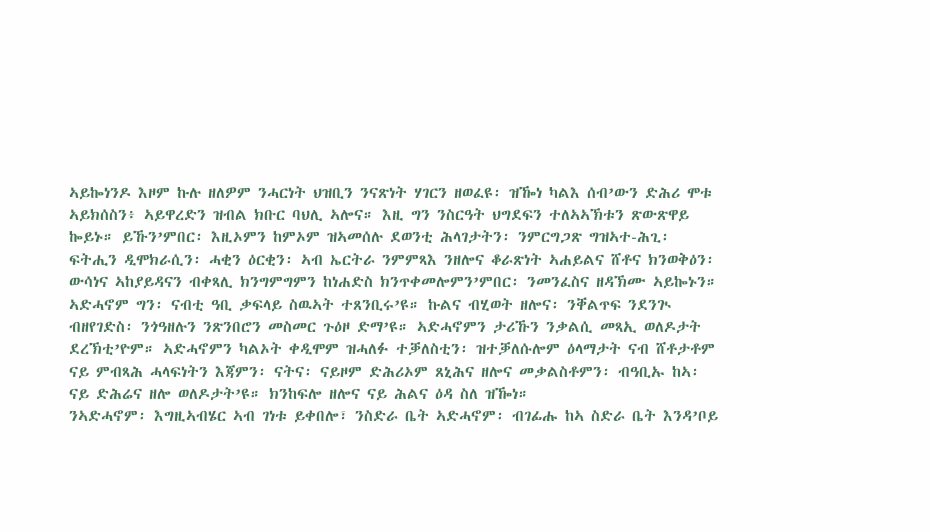ኣይኰነንዶ እዞም ኩሉ ዘለዎም ንሓርነት ህዝቢን ንናጽነት ሃገርን ዘወፈዩ፡ ዝዀነ ካልእ ሰብ’ውን ድሕሪ ሞቱ ኣይክሰስን፥ ኣይዋረድን ዝብል ክቡር ባህሊ ኣሎና። እዚ ግን ንስርዓት ህግደፍን ተለኣኣኽቱን ጽውጽዋይ ኰይኑ። ይኹን’ምበር፡ እዚኦምን ከምኦም ዝኣመሰሉ ደወንቲ ሕላገታትን፡ ንምርግጋጽ ግዝኣተ-ሕጊ፡ ፍትሒን ዲሞክራሲን፡ ሓቂን ዕርቂን፡ ኣብ ኤርትራ ንምምጻእ ንዘሎና ቆራጽነት ኣሐይልና ሸቶና ክንወቅዕን፡ ውሳነና ኣከያይዳናን ብቀጻሊ ክንግምግምን ከነሐድስ ክንጥቀመሎምን’ምበር፡ ንመንፈስና ዘዳኽሙ ኣይኰኑን።
ኣድሓኖም ግን፡ ናብቲ ዓቢ ቃፍላይ ስዉኣት ተጸንቢሩ’ዩ። ኩልና ብሂወት ዘሎና፡ ንቐልጥፍ ንደንጒ ብዘየገድስ፡ ንጎዓዘሉን ንጽንበሮን መስመር ጉዕዞ ድማ’ዩ። ኣድሓኖምን ታሪኹን ንቃልሲ መጻኢ ወለዶታት ደረኽቲ’ዮም። ኣድሓኖምን ካልኦት ቀዲሞም ዝሓለፉ ተቓለስቲን፡ ዝተቓለሱሎም ዕላማታት ናብ ሸቶታቶም ናይ ምብጻሕ ሓላፍነትን እጃምን፡ ናትና፡ ናይዞም ድሕሪኦም ጸኒሕና ዘሎና መቃልስቶምን፡ ብዓቢኡ ከኣ፡ ናይ ድሕሬና ዘሎ ወለዶታት’ዩ። ክንከፍሎ ዘሎና ናይ ሕልና ዕዳ ስለ ዝዀነ።
ንኣድሓኖም፡ እግዚኣብሄር ኣብ ገነቱ ይቀበሎ፣ ንስድራ ቤት ኣድሓኖም፡ ብገፊሑ ከኣ ስድራ ቤት እንዳ’ቦይ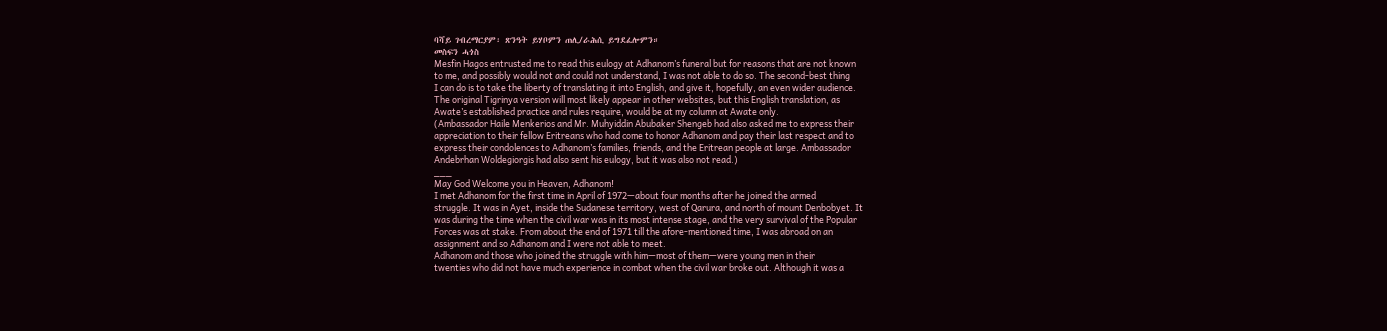ባሻይ ገብረማርያም፡ ጽንዓት ይሃቦምን ጠሊ/ራሕሲ ይግደፈሎምን።
መስፍን ሓጎስ
Mesfin Hagos entrusted me to read this eulogy at Adhanom’s funeral but for reasons that are not known
to me, and possibly would not and could not understand, I was not able to do so. The second-best thing
I can do is to take the liberty of translating it into English, and give it, hopefully, an even wider audience.
The original Tigrinya version will most likely appear in other websites, but this English translation, as
Awate’s established practice and rules require, would be at my column at Awate only.
(Ambassador Haile Menkerios and Mr. Muhyiddin Abubaker Shengeb had also asked me to express their
appreciation to their fellow Eritreans who had come to honor Adhanom and pay their last respect and to
express their condolences to Adhanom’s families, friends, and the Eritrean people at large. Ambassador
Andebrhan Woldegiorgis had also sent his eulogy, but it was also not read.)
___
May God Welcome you in Heaven, Adhanom!
I met Adhanom for the first time in April of 1972—about four months after he joined the armed
struggle. It was in Ayet, inside the Sudanese territory, west of Qarura, and north of mount Denbobyet. It
was during the time when the civil war was in its most intense stage, and the very survival of the Popular
Forces was at stake. From about the end of 1971 till the afore-mentioned time, I was abroad on an
assignment and so Adhanom and I were not able to meet.
Adhanom and those who joined the struggle with him—most of them—were young men in their
twenties who did not have much experience in combat when the civil war broke out. Although it was a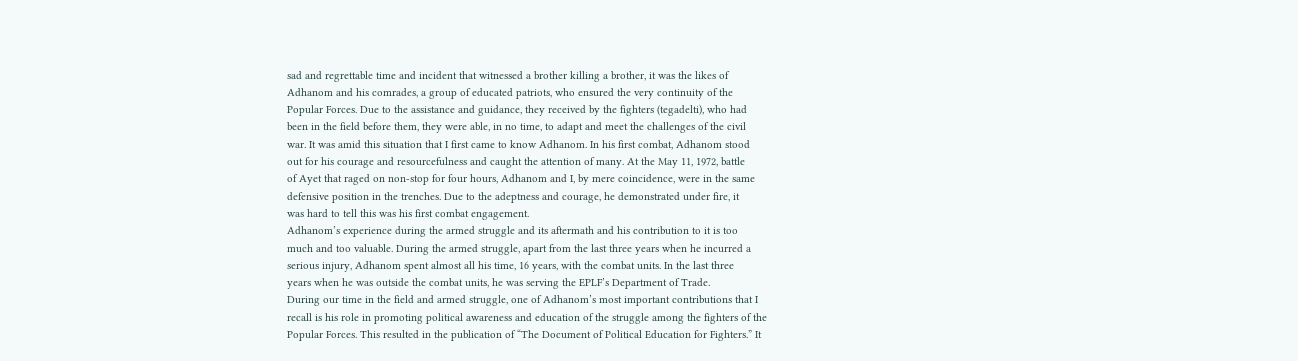sad and regrettable time and incident that witnessed a brother killing a brother, it was the likes of
Adhanom and his comrades, a group of educated patriots, who ensured the very continuity of the
Popular Forces. Due to the assistance and guidance, they received by the fighters (tegadelti), who had
been in the field before them, they were able, in no time, to adapt and meet the challenges of the civil
war. It was amid this situation that I first came to know Adhanom. In his first combat, Adhanom stood
out for his courage and resourcefulness and caught the attention of many. At the May 11, 1972, battle
of Ayet that raged on non-stop for four hours, Adhanom and I, by mere coincidence, were in the same
defensive position in the trenches. Due to the adeptness and courage, he demonstrated under fire, it
was hard to tell this was his first combat engagement.
Adhanom’s experience during the armed struggle and its aftermath and his contribution to it is too
much and too valuable. During the armed struggle, apart from the last three years when he incurred a
serious injury, Adhanom spent almost all his time, 16 years, with the combat units. In the last three
years when he was outside the combat units, he was serving the EPLF’s Department of Trade.
During our time in the field and armed struggle, one of Adhanom’s most important contributions that I
recall is his role in promoting political awareness and education of the struggle among the fighters of the
Popular Forces. This resulted in the publication of “The Document of Political Education for Fighters.” It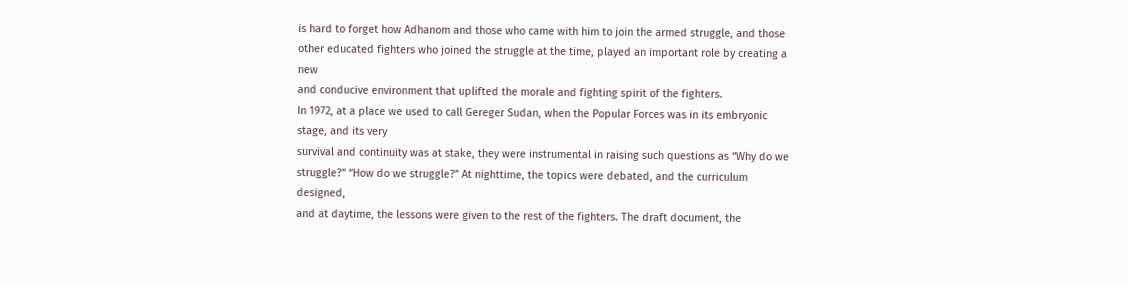is hard to forget how Adhanom and those who came with him to join the armed struggle, and those
other educated fighters who joined the struggle at the time, played an important role by creating a new
and conducive environment that uplifted the morale and fighting spirit of the fighters.
In 1972, at a place we used to call Gereger Sudan, when the Popular Forces was in its embryonic stage, and its very
survival and continuity was at stake, they were instrumental in raising such questions as “Why do we
struggle?” “How do we struggle?” At nighttime, the topics were debated, and the curriculum designed,
and at daytime, the lessons were given to the rest of the fighters. The draft document, the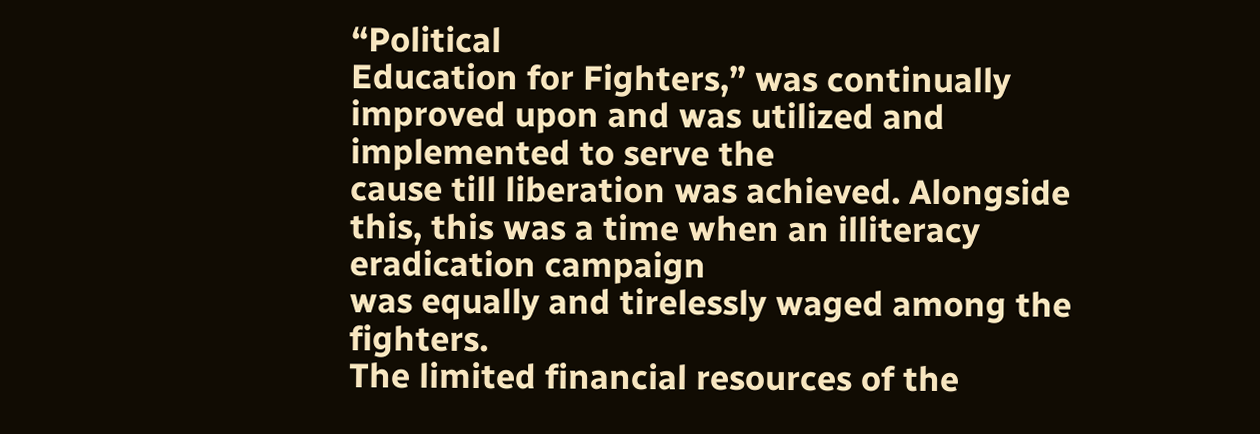“Political
Education for Fighters,” was continually improved upon and was utilized and implemented to serve the
cause till liberation was achieved. Alongside this, this was a time when an illiteracy eradication campaign
was equally and tirelessly waged among the fighters.
The limited financial resources of the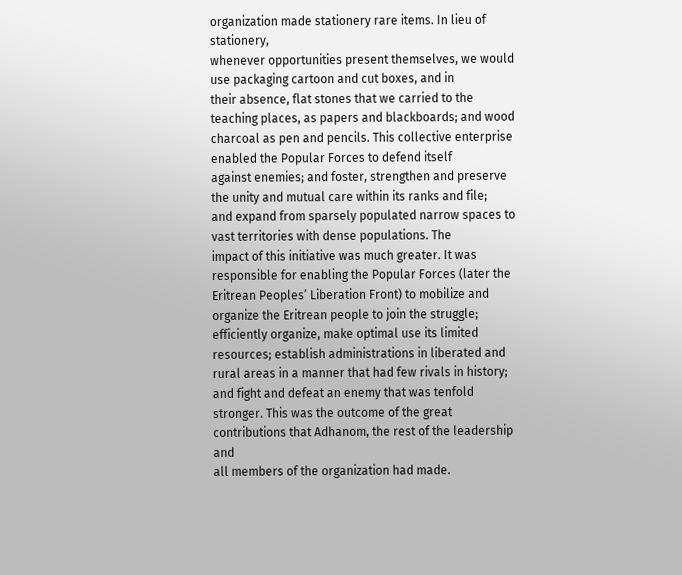organization made stationery rare items. In lieu of stationery,
whenever opportunities present themselves, we would use packaging cartoon and cut boxes, and in
their absence, flat stones that we carried to the teaching places, as papers and blackboards; and wood
charcoal as pen and pencils. This collective enterprise enabled the Popular Forces to defend itself
against enemies; and foster, strengthen and preserve the unity and mutual care within its ranks and file;
and expand from sparsely populated narrow spaces to vast territories with dense populations. The
impact of this initiative was much greater. It was responsible for enabling the Popular Forces (later the
Eritrean Peoples’ Liberation Front) to mobilize and organize the Eritrean people to join the struggle;
efficiently organize, make optimal use its limited resources; establish administrations in liberated and
rural areas in a manner that had few rivals in history; and fight and defeat an enemy that was tenfold
stronger. This was the outcome of the great contributions that Adhanom, the rest of the leadership and
all members of the organization had made.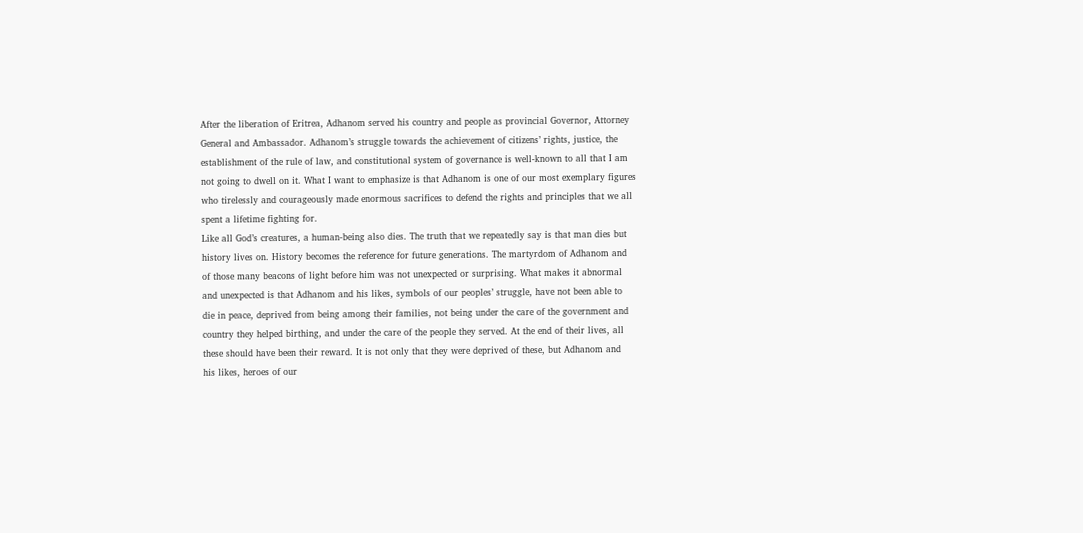After the liberation of Eritrea, Adhanom served his country and people as provincial Governor, Attorney
General and Ambassador. Adhanom’s struggle towards the achievement of citizens’ rights, justice, the
establishment of the rule of law, and constitutional system of governance is well-known to all that I am
not going to dwell on it. What I want to emphasize is that Adhanom is one of our most exemplary figures
who tirelessly and courageously made enormous sacrifices to defend the rights and principles that we all
spent a lifetime fighting for.
Like all God’s creatures, a human-being also dies. The truth that we repeatedly say is that man dies but
history lives on. History becomes the reference for future generations. The martyrdom of Adhanom and
of those many beacons of light before him was not unexpected or surprising. What makes it abnormal
and unexpected is that Adhanom and his likes, symbols of our peoples’ struggle, have not been able to
die in peace, deprived from being among their families, not being under the care of the government and
country they helped birthing, and under the care of the people they served. At the end of their lives, all
these should have been their reward. It is not only that they were deprived of these, but Adhanom and
his likes, heroes of our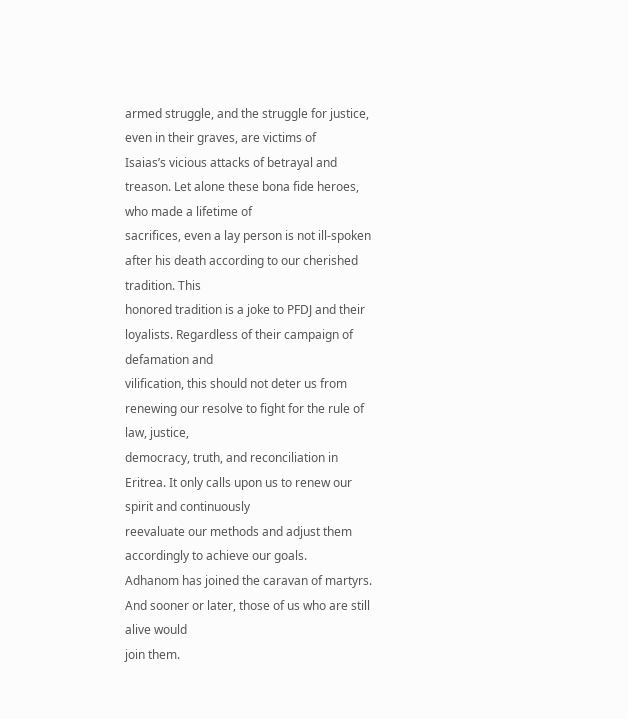armed struggle, and the struggle for justice, even in their graves, are victims of
Isaias’s vicious attacks of betrayal and treason. Let alone these bona fide heroes, who made a lifetime of
sacrifices, even a lay person is not ill-spoken after his death according to our cherished tradition. This
honored tradition is a joke to PFDJ and their loyalists. Regardless of their campaign of defamation and
vilification, this should not deter us from renewing our resolve to fight for the rule of law, justice,
democracy, truth, and reconciliation in Eritrea. It only calls upon us to renew our spirit and continuously
reevaluate our methods and adjust them accordingly to achieve our goals.
Adhanom has joined the caravan of martyrs. And sooner or later, those of us who are still alive would
join them.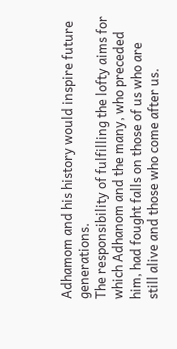Adhamom and his history would inspire future generations.
The responsibility of fulfilling the lofty aims for which Adhanom and the many, who preceded him, had fought falls on those of us who are
still alive and those who come after us.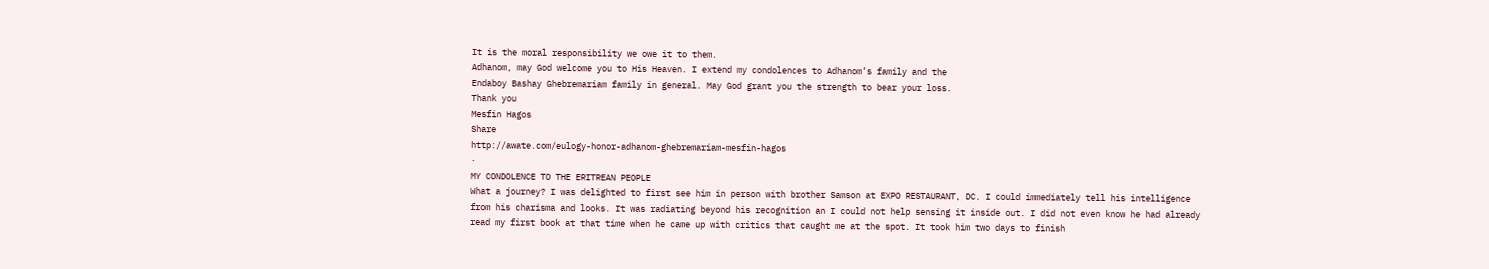It is the moral responsibility we owe it to them.
Adhanom, may God welcome you to His Heaven. I extend my condolences to Adhanom’s family and the
Endaboy Bashay Ghebremariam family in general. May God grant you the strength to bear your loss.
Thank you
Mesfin Hagos
Share
http://awate.com/eulogy-honor-adhanom-ghebremariam-mesfin-hagos
·
MY CONDOLENCE TO THE ERITREAN PEOPLE
What a journey? I was delighted to first see him in person with brother Samson at EXPO RESTAURANT, DC. I could immediately tell his intelligence from his charisma and looks. It was radiating beyond his recognition an I could not help sensing it inside out. I did not even know he had already read my first book at that time when he came up with critics that caught me at the spot. It took him two days to finish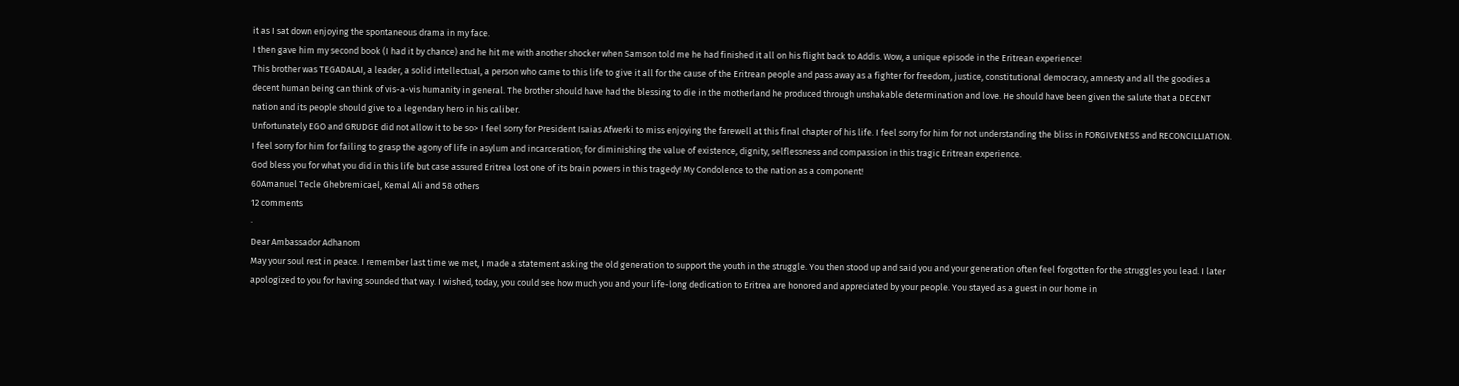it as I sat down enjoying the spontaneous drama in my face.
I then gave him my second book (I had it by chance) and he hit me with another shocker when Samson told me he had finished it all on his flight back to Addis. Wow, a unique episode in the Eritrean experience!
This brother was TEGADALAI, a leader, a solid intellectual, a person who came to this life to give it all for the cause of the Eritrean people and pass away as a fighter for freedom, justice, constitutional democracy, amnesty and all the goodies a decent human being can think of vis-a-vis humanity in general. The brother should have had the blessing to die in the motherland he produced through unshakable determination and love. He should have been given the salute that a DECENT nation and its people should give to a legendary hero in his caliber.
Unfortunately EGO and GRUDGE did not allow it to be so> I feel sorry for President Isaias Afwerki to miss enjoying the farewell at this final chapter of his life. I feel sorry for him for not understanding the bliss in FORGIVENESS and RECONCILLIATION. I feel sorry for him for failing to grasp the agony of life in asylum and incarceration; for diminishing the value of existence, dignity, selflessness and compassion in this tragic Eritrean experience.
God bless you for what you did in this life but case assured Eritrea lost one of its brain powers in this tragedy! My Condolence to the nation as a component!
60Amanuel Tecle Ghebremicael, Kemal Ali and 58 others
12 comments
·
Dear Ambassador Adhanom
May your soul rest in peace. I remember last time we met, I made a statement asking the old generation to support the youth in the struggle. You then stood up and said you and your generation often feel forgotten for the struggles you lead. I later apologized to you for having sounded that way. I wished, today, you could see how much you and your life-long dedication to Eritrea are honored and appreciated by your people. You stayed as a guest in our home in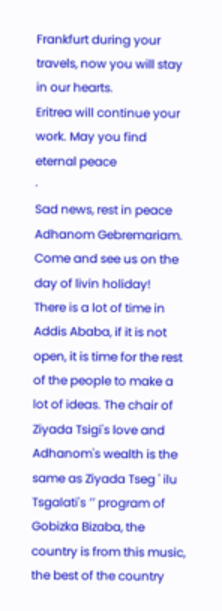Frankfurt during your travels, now you will stay in our hearts.
Eritrea will continue your work. May you find eternal peace
·
Sad news, rest in peace Adhanom Gebremariam.
Come and see us on the day of livin holiday!
There is a lot of time in Addis Ababa, if it is not open, it is time for the rest of the people to make a lot of ideas. The chair of Ziyada Tsigi's love and Adhanom's wealth is the same as Ziyada Tseg ' ilu Tsgalati's ′′ program of Gobizka Bizaba, the country is from this music, the best of the country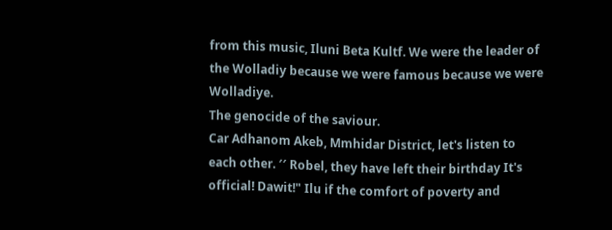from this music, Iluni Beta Kultf. We were the leader of the Wolladiy because we were famous because we were Wolladiye.
The genocide of the saviour.
Car Adhanom Akeb, Mmhidar District, let's listen to each other. ′′ Robel, they have left their birthday It's official! Dawit!" Ilu if the comfort of poverty and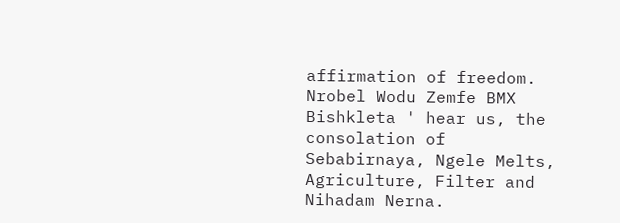affirmation of freedom.
Nrobel Wodu Zemfe BMX Bishkleta ' hear us, the consolation of Sebabirnaya, Ngele Melts, Agriculture, Filter and Nihadam Nerna.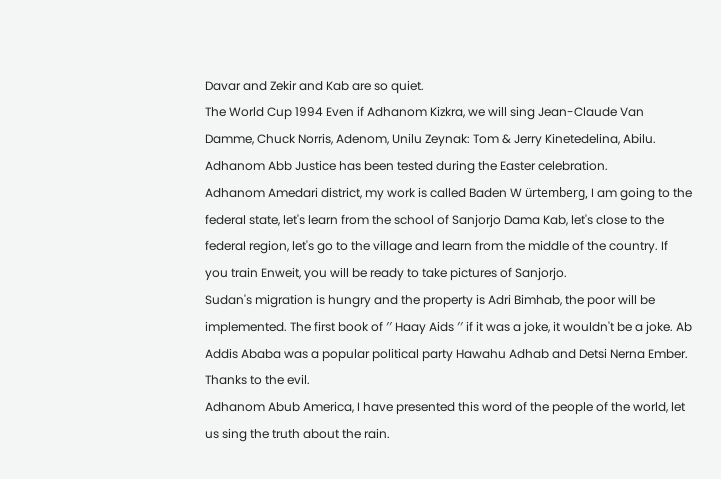Davar and Zekir and Kab are so quiet.
The World Cup 1994 Even if Adhanom Kizkra, we will sing Jean-Claude Van Damme, Chuck Norris, Adenom, Unilu Zeynak: Tom & Jerry Kinetedelina, Abilu.
Adhanom Abb Justice has been tested during the Easter celebration.
Adhanom Amedari district, my work is called Baden W ürtemberg, I am going to the federal state, let's learn from the school of Sanjorjo Dama Kab, let's close to the federal region, let's go to the village and learn from the middle of the country. If you train Enweit, you will be ready to take pictures of Sanjorjo.
Sudan's migration is hungry and the property is Adri Bimhab, the poor will be implemented. The first book of ′′ Haay Aids ′′ if it was a joke, it wouldn't be a joke. Ab Addis Ababa was a popular political party Hawahu Adhab and Detsi Nerna Ember. Thanks to the evil.
Adhanom Abub America, I have presented this word of the people of the world, let us sing the truth about the rain.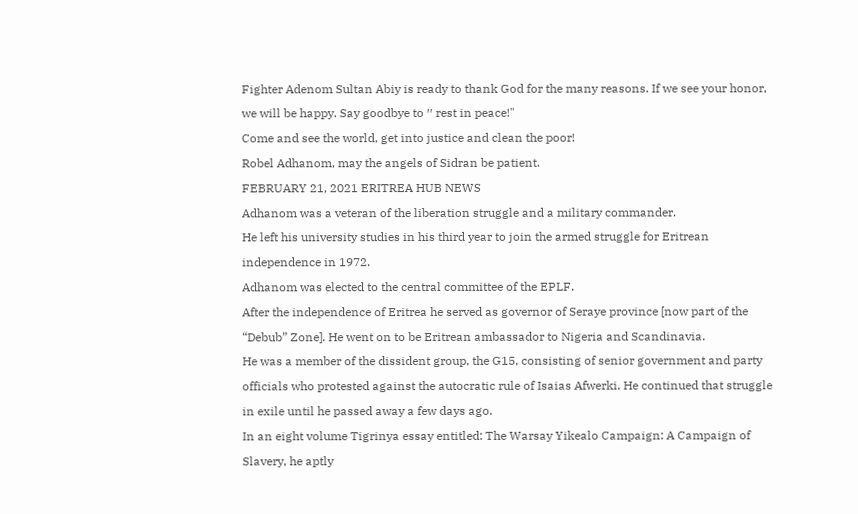Fighter Adenom Sultan Abiy is ready to thank God for the many reasons. If we see your honor, we will be happy. Say goodbye to ′′ rest in peace!"
Come and see the world, get into justice and clean the poor!
Robel Adhanom, may the angels of Sidran be patient.
FEBRUARY 21, 2021 ERITREA HUB NEWS
Adhanom was a veteran of the liberation struggle and a military commander.
He left his university studies in his third year to join the armed struggle for Eritrean independence in 1972.
Adhanom was elected to the central committee of the EPLF.
After the independence of Eritrea he served as governor of Seraye province [now part of the “Debub” Zone]. He went on to be Eritrean ambassador to Nigeria and Scandinavia.
He was a member of the dissident group, the G15, consisting of senior government and party officials who protested against the autocratic rule of Isaias Afwerki. He continued that struggle in exile until he passed away a few days ago.
In an eight volume Tigrinya essay entitled: The Warsay Yikealo Campaign: A Campaign of Slavery, he aptly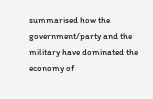summarised how the government/party and the military have dominated the economy of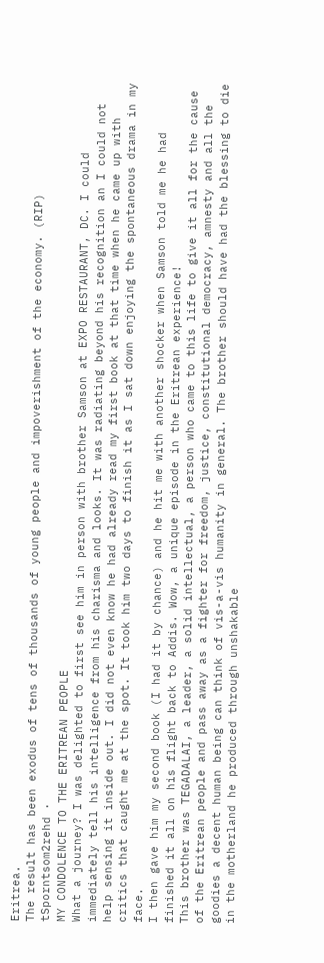Eritrea.
The result has been exodus of tens of thousands of young people and impoverishment of the economy. (RIP)
tSporntsom2rehd ·
MY CONDOLENCE TO THE ERITREAN PEOPLE
What a journey? I was delighted to first see him in person with brother Samson at EXPO RESTAURANT, DC. I could immediately tell his intelligence from his charisma and looks. It was radiating beyond his recognition an I could not help sensing it inside out. I did not even know he had already read my first book at that time when he came up with critics that caught me at the spot. It took him two days to finish it as I sat down enjoying the spontaneous drama in my face.
I then gave him my second book (I had it by chance) and he hit me with another shocker when Samson told me he had finished it all on his flight back to Addis. Wow, a unique episode in the Eritrean experience!
This brother was TEGADALAI, a leader, a solid intellectual, a person who came to this life to give it all for the cause of the Eritrean people and pass away as a fighter for freedom, justice, constitutional democracy, amnesty and all the goodies a decent human being can think of vis-a-vis humanity in general. The brother should have had the blessing to die in the motherland he produced through unshakable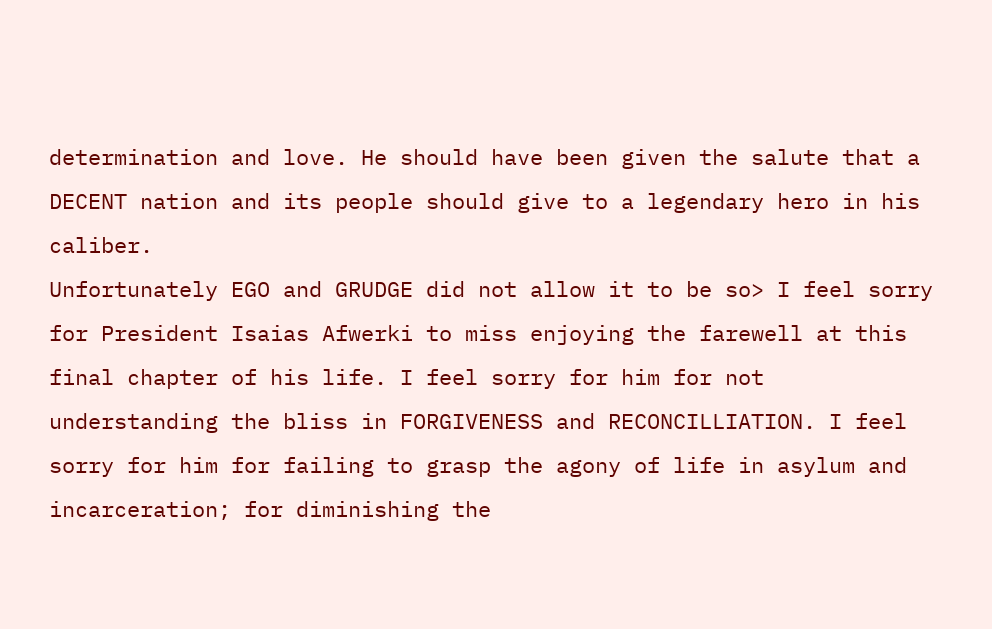determination and love. He should have been given the salute that a DECENT nation and its people should give to a legendary hero in his caliber.
Unfortunately EGO and GRUDGE did not allow it to be so> I feel sorry for President Isaias Afwerki to miss enjoying the farewell at this final chapter of his life. I feel sorry for him for not understanding the bliss in FORGIVENESS and RECONCILLIATION. I feel sorry for him for failing to grasp the agony of life in asylum and incarceration; for diminishing the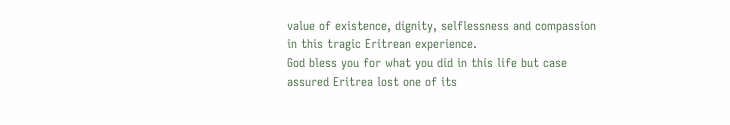value of existence, dignity, selflessness and compassion in this tragic Eritrean experience.
God bless you for what you did in this life but case assured Eritrea lost one of its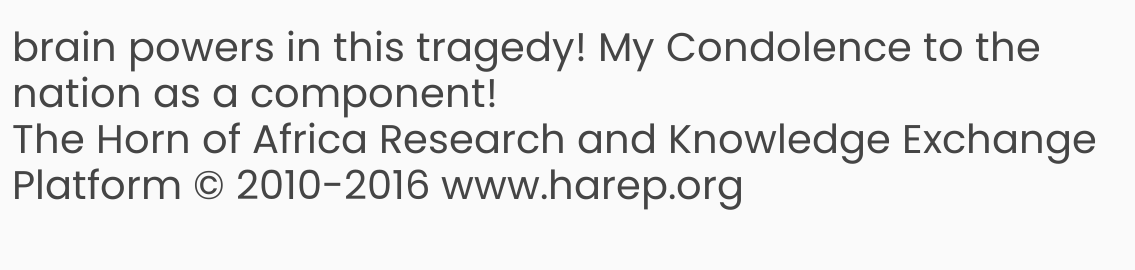brain powers in this tragedy! My Condolence to the nation as a component!
The Horn of Africa Research and Knowledge Exchange Platform © 2010-2016 www.harep.org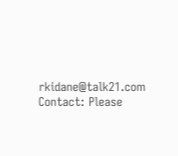rkidane@talk21.com Contact: Please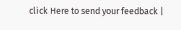click Here to send your feedback |